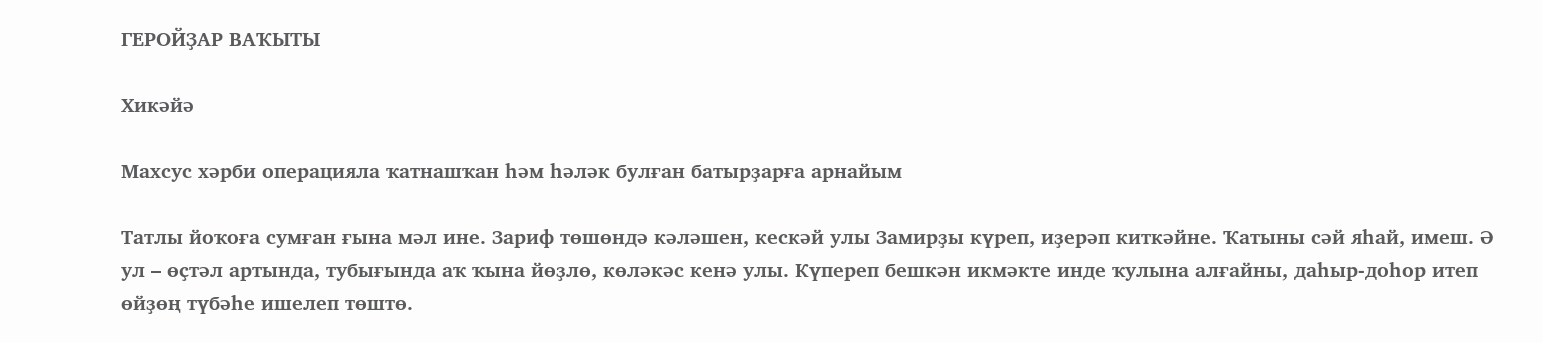ГЕРОЙҘАР ВАҠЫТЫ

Хикәйә

Махсус хәрби операцияла ҡатнашҡан һәм һәләк булған батырҙарға арнайым

Татлы йоҡоға сумған ғына мәл ине. Зариф төшөндә кәләшен, кескәй улы Замирҙы күреп, иҙерәп киткәйне. Ҡатыны сәй яһай, имеш. Ә ул – өҫтәл артында, тубығында аҡ ҡына йөҙлө, көләкәс кенә улы. Күпереп бешкән икмәкте инде ҡулына алғайны, даһыр-доһор итеп өйҙөң түбәһе ишелеп төштө.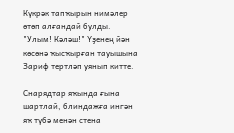Күкрәк тапҡырын нимәлер өтөп алғандай булды. "Улым! Кәләш!" Үҙенең йән көсөнә ҡысҡырған тауышына Зариф тертләп уянып китте.

Снарядтар яҡында ғына шартлай, блиндажға ингән яҡ түбә менән стена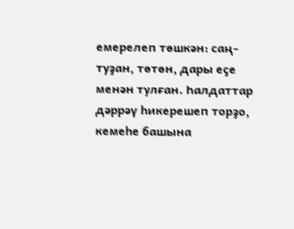емерелеп төшкән: саң-туҙан, төтөн, дары еҫе менән тулған. Һалдаттар дәррәү һикерешеп торҙо, кемеһе башына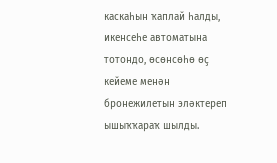каскаһын ҡаплай һалды, икенсеһе автоматына тотондо, өсөнсөһө өҫ кейеме менән бронежилетын эләктереп ышыҡҡараҡ шылды.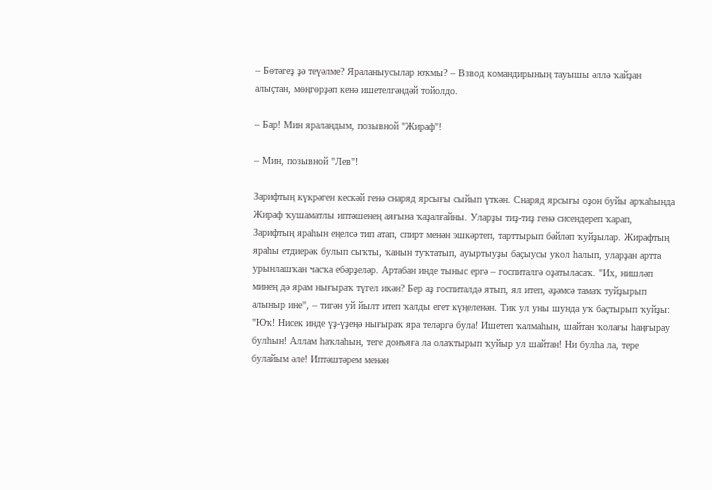– Бөтәгеҙ ҙә теүәлме? Яраланыусылар юҡмы? – Взвод командирының тауышы әллә ҡайҙан алыҫтан, мөңгөрҙәп кенә ишетелгәндәй тойолдо.

– Бар! Мин яраландым, позывной "Жираф"!

– Мин, позывной "Лев"!

Зарифтың күкрәген кескәй генә снаряд ярсығы сыйып үткән. Снаряд ярсығы оҙон буйы арҡаһында Жираф ҡушаматлы иптәшенең аяғына ҡаҙалғайны. Уларҙы тиҙ-тиҙ генә сисендереп ҡарап, Зарифтың яраһын еңелсә тип атап, спирт менән эшкәртеп, тарттырып бәйләп ҡуйҙылар. Жирафтың яраһы етдиерәк булып сыҡты, ҡанын туҡтатып, ауыртыуҙы баҫыусы укол һалып, уларҙан артта урынлашҡан часҡа ебәрҙеләр. Артабан инде тыныс ергә – госпиталгә оҙатыласаҡ. "Их, нишләп минең дә ярам нығыраҡ түгел икән? Бер аҙ госпиталдә ятып, ял итеп, әҙәмсә тамаҡ туйҙырып алыныр ине", – тигән уй йылт итеп ҡалды егет күңеленән. Тик ул уны шунда уҡ баҫтырып ҡуйҙы: "Юҡ! Нисек инде үҙ-үҙеңә нығыраҡ яра теләргә була! Ишетеп ҡалмаһын, шайтан ҡолағы һаңғырау булһын! Аллам һаҡлаһын, теге донъяға ла олаҡтырып ҡуйыр ул шайтан! Ни булһа ла, тере булайым әле! Иптәштәрем менән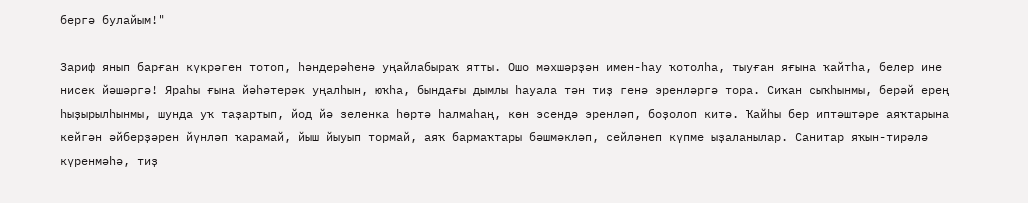бергә булайым!"

Зариф янып барған күкрәген тотоп, һәндерәһенә уңайлабыраҡ ятты. Ошо мәхшәрҙән имен-һау ҡотолһа, тыуған яғына ҡайтһа, белер ине нисек йәшәргә! Яраһы ғына йәһәтерәк уңалһын, юҡһа, бындағы дымлы һауала тән тиҙ генә эренләргә тора. Сиҡан сыҡһынмы, берәй ерең һыҙырылһынмы, шунда уҡ таҙартып, йод йә зеленка һөртә һалмаһаң, көн эсендә эренләп, боҙолоп китә. Ҡайһы бер иптәштәре аяҡтарына кейгән әйберҙәрен йүнләп ҡарамай, йыш йыуып тормай, аяҡ бармаҡтары бәшмәкләп, сейләнеп күпме ыҙаланылар. Санитар яҡын-тирәлә күренмәһә, тиҙ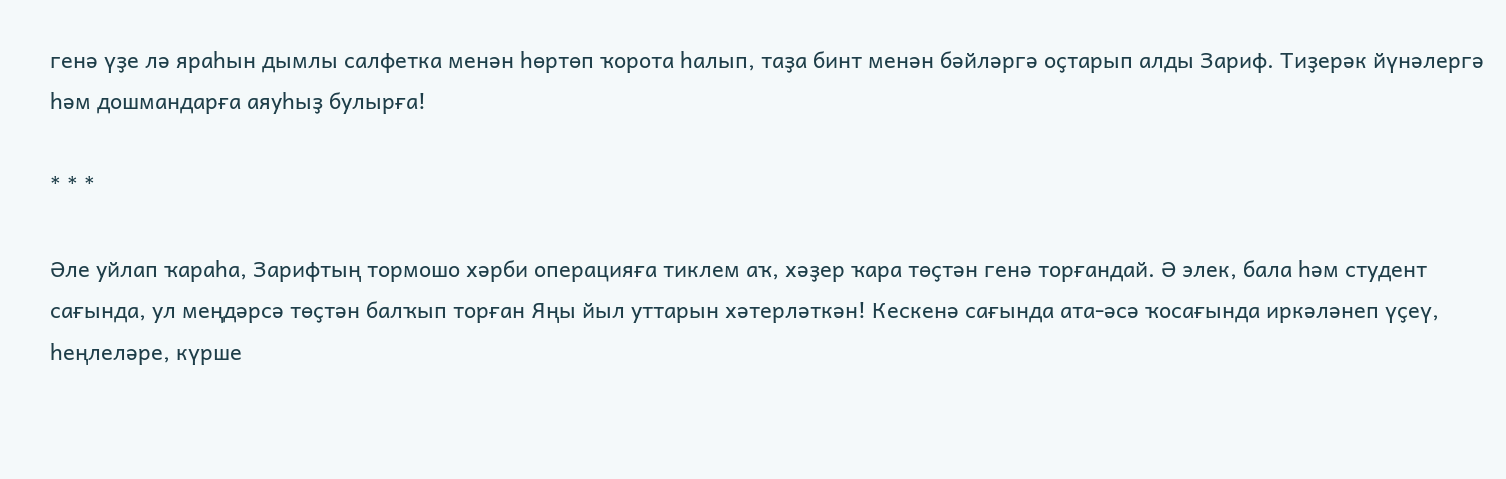генә үҙе лә яраһын дымлы салфетка менән һөртөп ҡорота һалып, таҙа бинт менән бәйләргә оҫтарып алды Зариф. Тиҙерәк йүнәлергә һәм дошмандарға аяуһыҙ булырға!

* * *

Әле уйлап ҡараһа, Зарифтың тормошо хәрби операцияға тиклем аҡ, хәҙер ҡара төҫтән генә торғандай. Ә элек, бала һәм студент сағында, ул меңдәрсә төҫтән балҡып торған Яңы йыл уттарын хәтерләткән! Кескенә сағында ата-әсә ҡосағында иркәләнеп үҫеү, һеңлеләре, күрше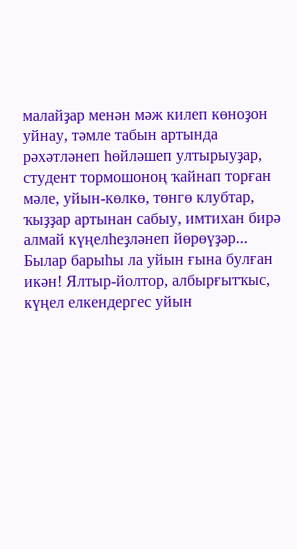малайҙар менән мәж килеп көноҙон уйнау, тәмле табын артында рәхәтләнеп һөйләшеп ултырыуҙар, студент тормошоноң ҡайнап торған мәле, уйын-көлкө, төнгө клубтар, ҡыҙҙар артынан сабыу, имтихан бирә алмай күңелһеҙләнеп йөрөүҙәр... Былар барыһы ла уйын ғына булған икән! Ялтыр-йолтор, албырғытҡыс, күңел елкендергес уйын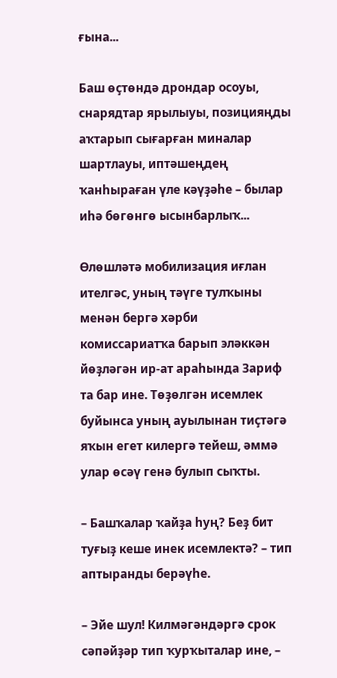ғына...

Баш өҫтөндә дрондар осоуы, снарядтар ярылыуы, позицияңды аҡтарып сығарған миналар шартлауы, иптәшеңдең ҡанһыраған үле кәүҙәһе – былар иһә бөгөнгө ысынбарлыҡ...

Өлөшләтә мобилизация иғлан ителгәс, уның тәүге тулҡыны менән бергә хәрби комиссариатҡа барып эләккән йөҙләгән ир-ат араһында Зариф та бар ине. Төҙөлгән исемлек буйынса уның ауылынан тиҫтәгә яҡын егет килергә тейеш, әммә улар өсәү генә булып сыҡты.

– Башҡалар ҡайҙа һуң? Беҙ бит туғыҙ кеше инек исемлектә? – тип аптыранды берәүһе.

– Эйе шул! Килмәгәндәргә срок сәпәйҙәр тип ҡурҡыталар ине, –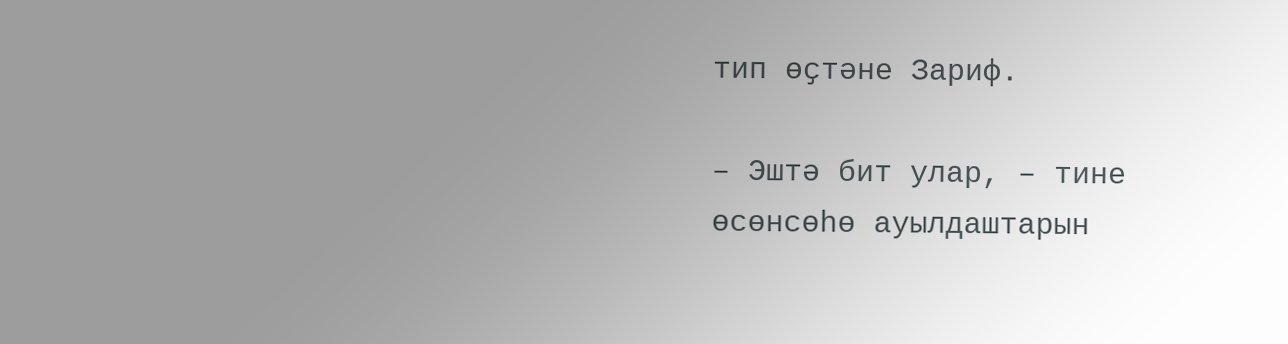тип өҫтәне Зариф.

– Эштә бит улар, – тине өсөнсөһө ауылдаштарын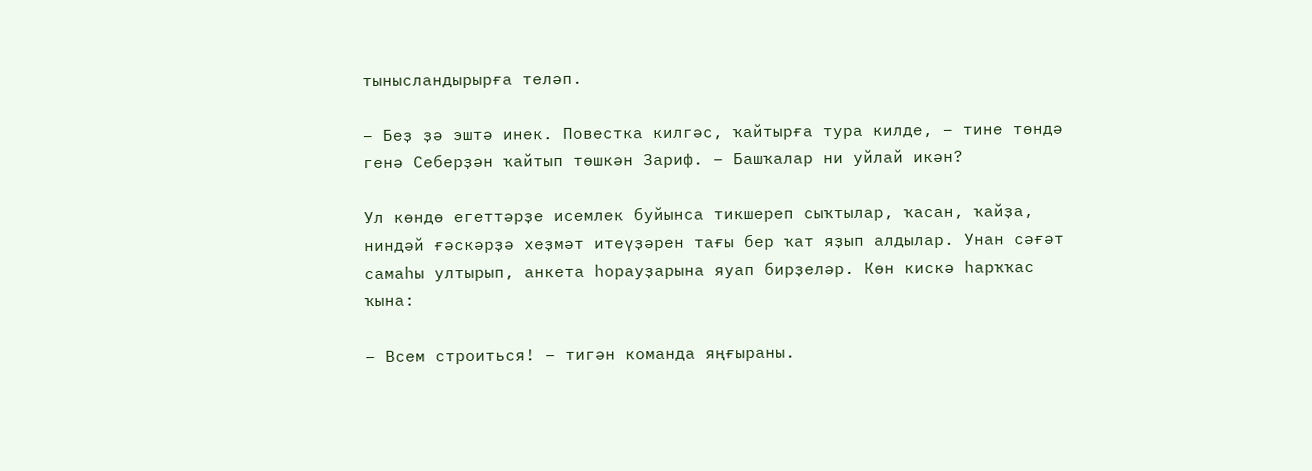тынысландырырға теләп.

– Беҙ ҙә эштә инек. Повестка килгәс, ҡайтырға тура килде, – тине төндә генә Себерҙән ҡайтып төшкән Зариф. – Башҡалар ни уйлай икән?

Ул көндө егеттәрҙе исемлек буйынса тикшереп сыҡтылар, ҡасан, ҡайҙа, ниндәй ғәскәрҙә хеҙмәт итеүҙәрен тағы бер ҡат яҙып алдылар. Унан сәғәт самаһы ултырып, анкета һорауҙарына яуап бирҙеләр. Көн кискә һарҡҡас ҡына:

– Всем строиться! – тигән команда яңғыраны.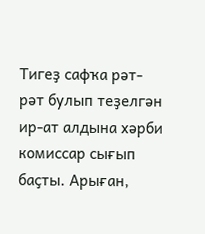Тигеҙ сафҡа рәт-рәт булып теҙелгән ир-ат алдына хәрби комиссар сығып баҫты. Арыған,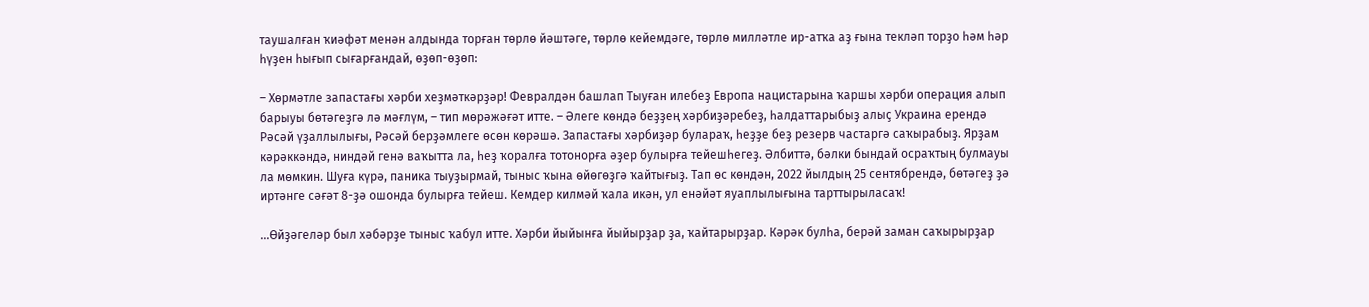таушалған ҡиәфәт менән алдында торған төрлө йәштәге, төрлө кейемдәге, төрлө милләтле ир-атҡа аҙ ғына текләп торҙо һәм һәр һүҙен һығып сығарғандай, өҙөп-өҙөп:

– Хөрмәтле запастағы хәрби хеҙмәткәрҙәр! Февралдән башлап Тыуған илебеҙ Европа нацистарына ҡаршы хәрби операция алып барыуы бөтәгеҙгә лә мәғлүм, – тип мөрәжәғәт итте. – Әлеге көндә беҙҙең хәрбиҙәребеҙ, һалдаттарыбыҙ алыҫ Украина ерендә Рәсәй үҙаллылығы, Рәсәй берҙәмлеге өсөн көрәшә. Запастағы хәрбиҙәр булараҡ, һеҙҙе беҙ резерв частаргә саҡырабыҙ. Ярҙам кәрәккәндә, ниндәй генә ваҡытта ла, һеҙ ҡоралға тотонорға әҙер булырға тейешһегеҙ. Әлбиттә, бәлки бындай осраҡтың булмауы ла мөмкин. Шуға күрә, паника тыуҙырмай, тыныс ҡына өйөгөҙгә ҡайтығыҙ. Тап өс көндән, 2022 йылдың 25 сентябрендә, бөтәгеҙ ҙә иртәнге сәғәт 8-ҙә ошонда булырға тейеш. Кемдер килмәй ҡала икән, ул енәйәт яуаплылығына тарттырыласаҡ!

...Өйҙәгеләр был хәбәрҙе тыныс ҡабул итте. Хәрби йыйынға йыйырҙар ҙа, ҡайтарырҙар. Кәрәк булһа, берәй заман саҡырырҙар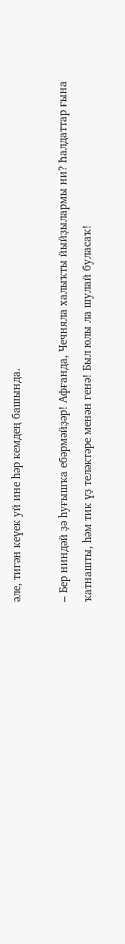әле, тигән кеүек уй ине һәр кемдең башында.

– Бер ниндәй ҙә һуғышҡа ебәрмәйҙәр! Афғанда, Чечняла халыҡты йыйҙылармы ни? Һалдаттар ғына ҡатнашты, һәм тик үҙ теләктәре менән генә! Был юлы ла шулай буласаҡ!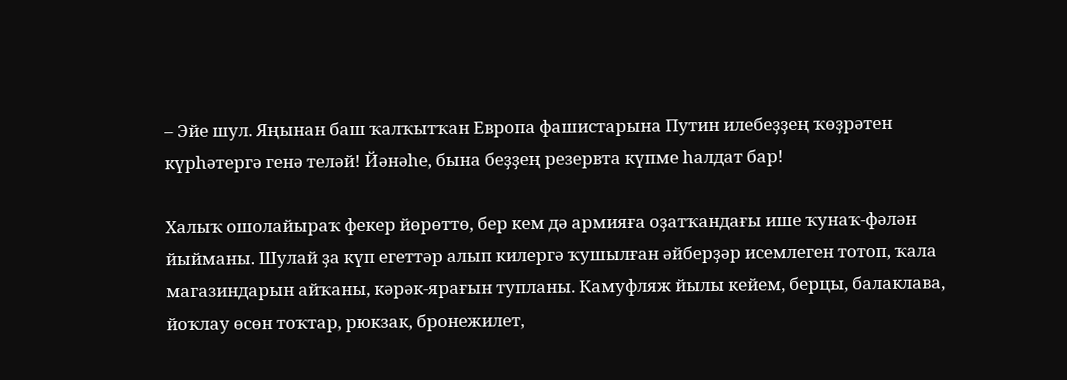– Эйе шул. Яңынан баш ҡалҡытҡан Европа фашистарына Путин илебеҙҙең ҡөҙрәтен күрһәтергә генә теләй! Йәнәһе, бына беҙҙең резервта күпме һалдат бар!

Халыҡ ошолайыраҡ фекер йөрөттө, бер кем дә армияға оҙатҡандағы ише ҡунаҡ-фәлән йыйманы. Шулай ҙа күп егеттәр алып килергә ҡушылған әйберҙәр исемлеген тотоп, ҡала магазиндарын айҡаны, кәрәк-ярағын тупланы. Камуфляж йылы кейем, берцы, балаклава, йоҡлау өсөн тоҡтар, рюкзак, бронежилет,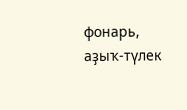фонарь, аҙыҡ-түлек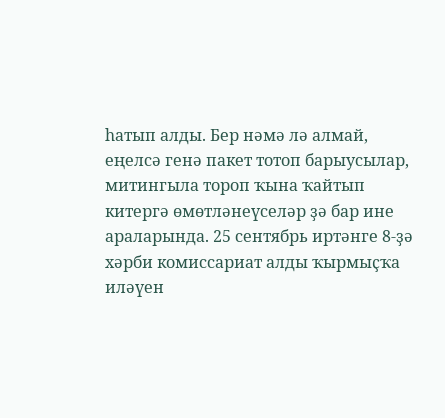һатып алды. Бер нәмә лә алмай, еңелсә генә пакет тотоп барыусылар, митингыла тороп ҡына ҡайтып китергә өмөтләнеүселәр ҙә бар ине араларында. 25 сентябрь иртәнге 8-ҙә хәрби комиссариат алды ҡырмыҫҡа иләүен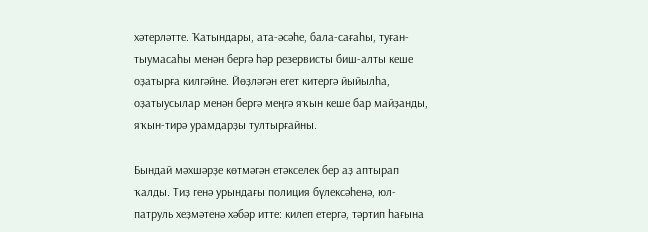хәтерләтте. Ҡатындары, ата-әсәһе, бала-сағаһы, туған-тыумасаһы менән бергә һәр резервисты биш-алты кеше оҙатырға килгәйне. Йөҙләгән егет китергә йыйылһа, оҙатыусылар менән бергә меңгә яҡын кеше бар майҙанды, яҡын-тирә урамдарҙы тултырғайны.

Бындай мәхшәрҙе көтмәгән етәкселек бер аҙ аптырап ҡалды. Тиҙ генә урындағы полиция бүлексәһенә, юл-патруль хеҙмәтенә хәбәр итте: килеп етергә, тәртип һағына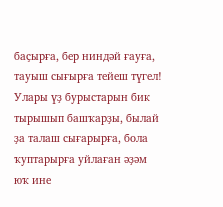баҫырға, бер ниндәй ғауға, тауыш сығырға тейеш түгел! Улары үҙ бурыстарын бик тырышып башҡарҙы, былай ҙа талаш сығарырға, бола ҡуптарырға уйлаған әҙәм юҡ ине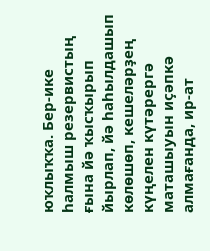юҡлыҡҡа. Бер-ике һалмыш резервистың ғына йә ҡысҡырып йырлап, йә һаһылдашып көлөшөп, кешеләрҙең күңелен күтәрергә маташыуын иҫәпкә алмағанда, ир-ат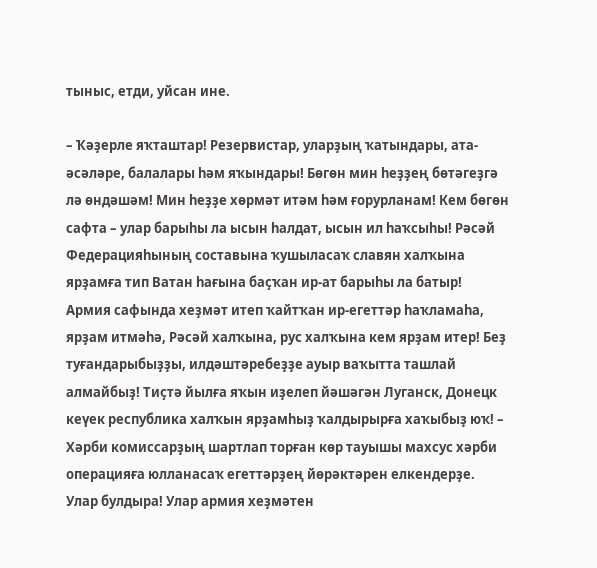тыныс, етди, уйсан ине.

– Ҡәҙерле яҡташтар! Резервистар, уларҙың ҡатындары, ата-әсәләре, балалары һәм яҡындары! Бөгөн мин һеҙҙең бөтәгеҙгә лә өндәшәм! Мин һеҙҙе хөрмәт итәм һәм ғорурланам! Кем бөгөн сафта – улар барыһы ла ысын һалдат, ысын ил һаҡсыһы! Рәсәй Федерацияһының составына ҡушыласаҡ славян халҡына ярҙамға тип Ватан һағына баҫҡан ир-ат барыһы ла батыр! Армия сафында хеҙмәт итеп ҡайтҡан ир-егеттәр һаҡламаһа, ярҙам итмәһә, Рәсәй халҡына, рус халҡына кем ярҙам итер! Беҙ туғандарыбыҙҙы, илдәштәребеҙҙе ауыр ваҡытта ташлай алмайбыҙ! Тиҫтә йылға яҡын иҙелеп йәшәгән Луганск, Донецк кеүек республика халҡын ярҙамһыҙ ҡалдырырға хаҡыбыҙ юҡ! – Хәрби комиссарҙың шартлап торған көр тауышы махсус хәрби операцияға юлланасаҡ егеттәрҙең йөрәктәрен елкендерҙе. Улар булдыра! Улар армия хеҙмәтен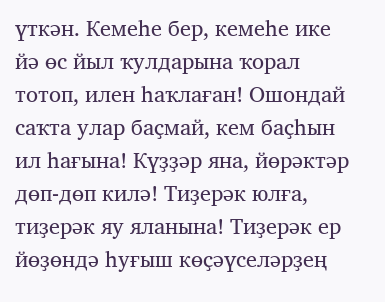үткән. Кемеһе бер, кемеһе ике йә өс йыл ҡулдарына ҡорал тотоп, илен һаҡлаған! Ошондай саҡта улар баҫмай, кем баҫһын ил һағына! Күҙҙәр яна, йөрәктәр дөп-дөп килә! Тиҙерәк юлға, тиҙерәк яу яланына! Тиҙерәк ер йөҙөндә һуғыш көҫәүселәрҙең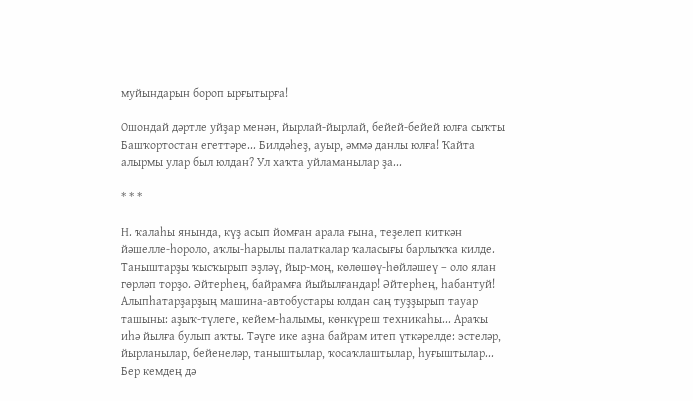муйындарын бороп ырғытырға!

Ошондай дәртле уйҙар менән, йырлай-йырлай, бейей-бейей юлға сыҡты Башҡортостан егеттәре... Билдәһеҙ, ауыр, әммә данлы юлға! Ҡайта алырмы улар был юлдан? Ул хаҡта уйламанылар ҙа...

* * *

Н. ҡалаһы янында, күҙ асып йомған арала ғына, теҙелеп киткән йәшелле-һороло, аҡлы-һарылы палаткалар ҡаласығы барлыҡҡа килде. Таныштарҙы ҡысҡырып эҙләү, йыр-моң, көлөшөү-һөйләшеү – оло ялан гөрләп торҙо. Әйтерһең, байрамға йыйылғандар! Әйтерһең, һабантуй! Алыпһатарҙарҙың машина-автобустары юлдан саң туҙҙырып тауар ташыны: аҙыҡ-түлеге, кейем-һалымы, көнкүреш техникаһы... Араҡы иһә йылға булып аҡты. Тәүге ике аҙна байрам итеп үткәрелде: эстеләр, йырланылар, бейенеләр, таныштылар, ҡосаҡлаштылар, һуғыштылар... Бер кемдең дә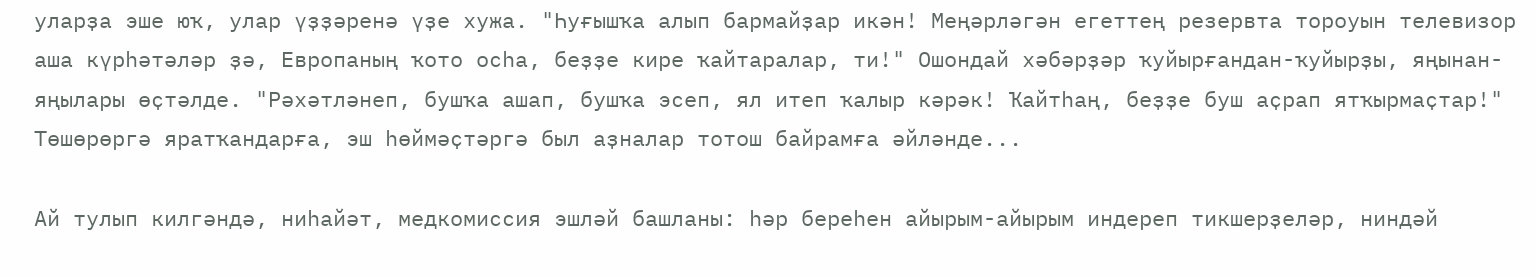уларҙа эше юҡ, улар үҙҙәренә үҙе хужа. "Һуғышҡа алып бармайҙар икән! Меңәрләгән егеттең резервта тороуын телевизор аша күрһәтәләр ҙә, Европаның ҡото осһа, беҙҙе кире ҡайтаралар, ти!" Ошондай хәбәрҙәр ҡуйырғандан-ҡуйырҙы, яңынан-яңылары өҫтәлде. "Рәхәтләнеп, бушҡа ашап, бушҡа эсеп, ял итеп ҡалыр кәрәк! Ҡайтһаң, беҙҙе буш аҫрап ятҡырмаҫтар!" Төшөрөргә яратҡандарға, эш һөймәҫтәргә был аҙналар тотош байрамға әйләнде...

Ай тулып килгәндә, ниһайәт, медкомиссия эшләй башланы: һәр береһен айырым-айырым индереп тикшерҙеләр, ниндәй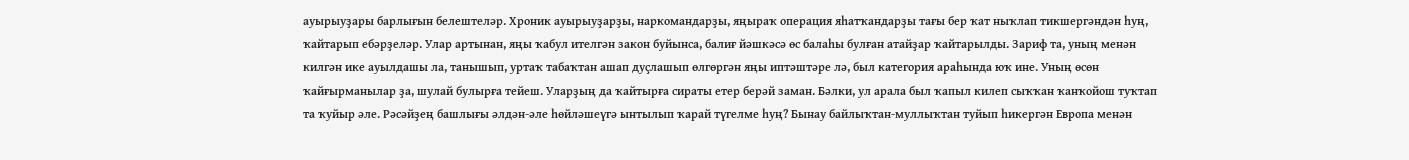ауырыуҙары барлығын белештеләр. Хроник ауырыуҙарҙы, наркомандарҙы, яңыраҡ операция яһатҡандарҙы тағы бер ҡат ныҡлап тикшергәндән һуң, ҡайтарып ебәрҙеләр. Улар артынан, яңы ҡабул ителгән закон буйынса, балиғ йәшкәсә өс балаһы булған атайҙар ҡайтарылды. Зариф та, уның менән килгән ике ауылдашы ла, танышып, уртаҡ табаҡтан ашап дуҫлашып өлгөргән яңы иптәштәре лә, был категория араһында юҡ ине. Уның өсөн ҡайғырманылар ҙа, шулай булырға тейеш. Уларҙың да ҡайтырға сираты етер берәй заман. Бәлки, ул арала был ҡапыл килеп сыҡҡан ҡанҡойош туҡтап та ҡуйыр әле. Рәсәйҙең башлығы әлдән-әле һөйләшеүгә ынтылып ҡарай түгелме һуң? Бынау байлыҡтан-муллыҡтан туйып һикергән Европа менән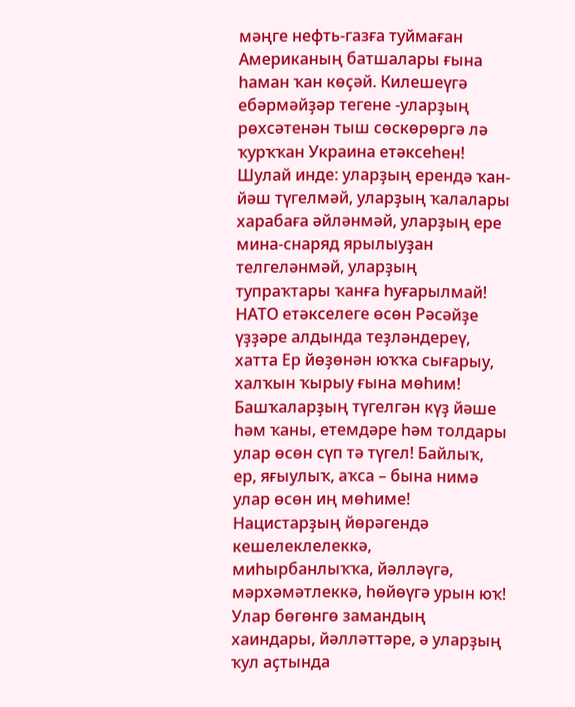мәңге нефть-газға туймаған Американың батшалары ғына һаман ҡан көҫәй. Килешеүгә ебәрмәйҙәр тегене -уларҙың рөхсәтенән тыш сөскөрөргә лә ҡурҡҡан Украина етәксеһен! Шулай инде: уларҙың ерендә ҡан-йәш түгелмәй, уларҙың ҡалалары харабаға әйләнмәй, уларҙың ере мина-снаряд ярылыуҙан телгеләнмәй, уларҙың тупраҡтары ҡанға һуғарылмай! НАТО етәкселеге өсөн Рәсәйҙе үҙҙәре алдында теҙләндереү, хатта Ер йөҙөнән юҡҡа сығарыу, халҡын ҡырыу ғына мөһим! Башҡаларҙың түгелгән күҙ йәше һәм ҡаны, етемдәре һәм толдары улар өсөн сүп тә түгел! Байлыҡ, ер, яғыулыҡ, аҡса – бына нимә улар өсөн иң мөһиме! Нацистарҙың йөрәгендә кешелеклелеккә, миһырбанлыҡҡа, йәлләүгә, мәрхәмәтлеккә, һөйөүгә урын юҡ! Улар бөгөнгө замандың хаиндары, йәлләттәре, ә уларҙың ҡул аҫтында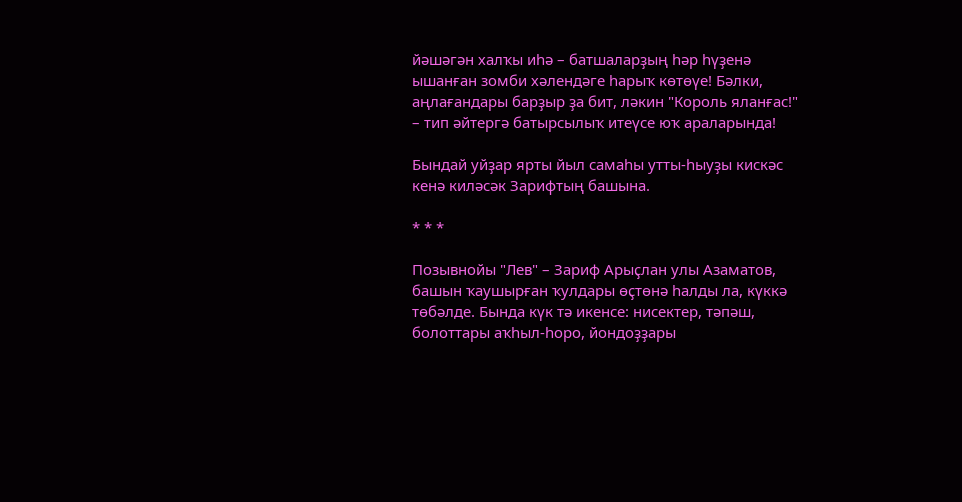йәшәгән халҡы иһә – батшаларҙың һәр һүҙенә ышанған зомби хәлендәге һарыҡ көтөүе! Бәлки, аңлағандары барҙыр ҙа бит, ләкин "Король яланғас!" – тип әйтергә батырсылыҡ итеүсе юҡ араларында!

Бындай уйҙар ярты йыл самаһы утты-һыуҙы кискәс кенә киләсәк Зарифтың башына.

* * *

Позывнойы "Лев" – Зариф Арыҫлан улы Азаматов, башын ҡаушырған ҡулдары өҫтөнә һалды ла, күккә төбәлде. Бында күк тә икенсе: нисектер, тәпәш, болоттары аҡһыл-һоро, йондоҙҙары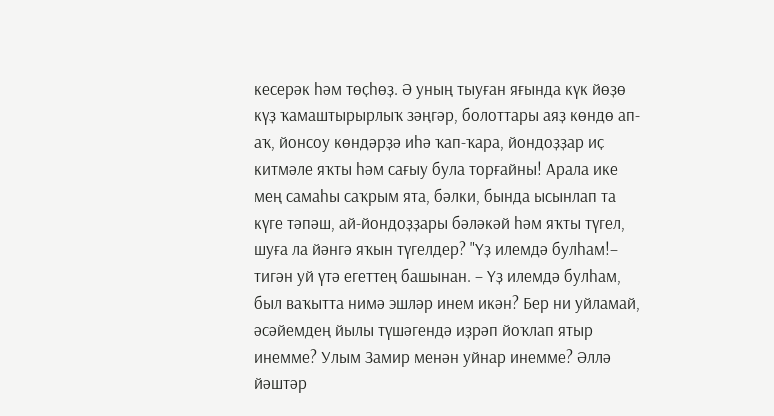кесерәк һәм төҫһөҙ. Ә уның тыуған яғында күк йөҙө күҙ ҡамаштырырлыҡ зәңгәр, болоттары аяҙ көндө ап-аҡ, йонсоу көндәрҙә иһә ҡап-ҡара, йондоҙҙар иҫ китмәле яҡты һәм сағыу була торғайны! Арала ике мең самаһы саҡрым ята, бәлки, бында ысынлап та күге тәпәш, ай-йондоҙҙары бәләкәй һәм яҡты түгел, шуға ла йәнгә яҡын түгелдер? "Үҙ илемдә булһам!– тигән уй үтә егеттең башынан. – Үҙ илемдә булһам, был ваҡытта нимә эшләр инем икән? Бер ни уйламай, әсәйемдең йылы түшәгендә иҙрәп йоҡлап ятыр инемме? Улым Замир менән уйнар инемме? Әллә йәштәр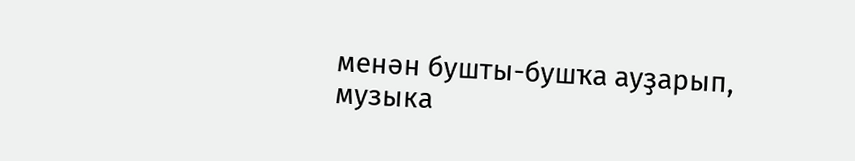менән бушты-бушҡа ауҙарып, музыка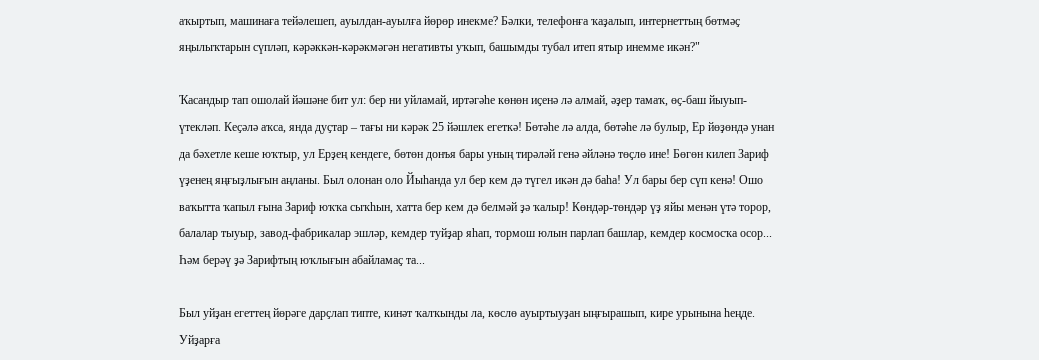аҡыртып, машинаға тейәлешеп, ауылдан-ауылға йөрөр инекме? Бәлки, телефонға ҡаҙалып, интернеттың бөтмәҫ яңылыҡтарын сүпләп, кәрәккән-кәрәкмәгән негативты уҡып, башымды тубал итеп ятыр инемме икән?"

Ҡасандыр тап ошолай йәшәне бит ул: бер ни уйламай, иртәгәһе көнөн иҫенә лә алмай, әҙер тамаҡ, өҫ-баш йыуып-үтекләп. Кеҫәлә аҡса, янда дуҫтар – тағы ни кәрәк 25 йәшлек егеткә! Бөтәһе лә алда, бөтәһе лә булыр, Ер йөҙөндә унан да бәхетле кеше юҡтыр, ул Ерҙең кендеге, бөтөн донъя бары уның тирәләй генә әйләнә төҫлө ине! Бөгөн килеп Зариф үҙенең яңғыҙлығын аңланы. Был олонан оло Йыһанда ул бер кем дә түгел икән дә баһа! Ул бары бер сүп кенә! Ошо ваҡытта ҡапыл ғына Зариф юҡҡа сыҡһын, хатта бер кем дә белмәй ҙә ҡалыр! Көндәр-төндәр үҙ яйы менән үтә торор, балалар тыуыр, завод-фабрикалар эшләр, кемдер туйҙар яһап, тормош юлын парлап башлар, кемдер космосҡа осор... Һәм берәү ҙә Зарифтың юҡлығын абайламаҫ та...

Был уйҙан егеттең йөрәге дарҫлап типте, кинәт ҡалҡынды ла, көслө ауыртыуҙан ыңғырашып, кире урынына һеңде. Уйҙарға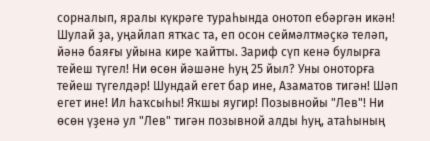сорналып, яралы күкрәге тураһында онотоп ебәргән икән! Шулай ҙа, уңайлап ятҡас та, еп осон сеймәлтмәҫкә теләп, йәнә баяғы уйына кире ҡайтты. Зариф сүп кенә булырға тейеш түгел! Ни өсөн йәшәне һуң 25 йыл? Уны оноторға тейеш түгелдәр! Шундай егет бар ине, Азаматов тигән! Шәп егет ине! Ил һаҡсыһы! Яҡшы яугир! Позывнойы "Лев"! Ни өсөн үҙенә ул "Лев" тигән позывной алды һуң, атаһының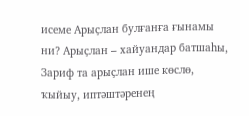исеме Арыҫлан булғанға ғынамы ни? Арыҫлан – хайуандар батшаһы, Зариф та арыҫлан ише көслө, ҡыйыу, иптәштәренең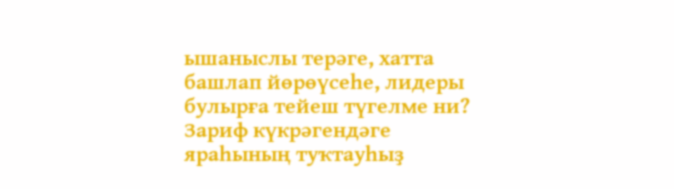ышаныслы терәге, хатта башлап йөрөүсеһе, лидеры булырға тейеш түгелме ни? Зариф күкрәгендәге яраһының туҡтауһыҙ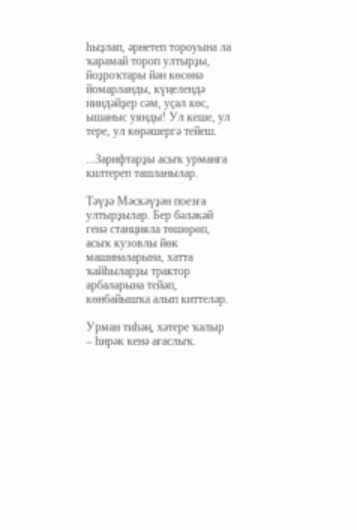һыҙлап, әрнетеп тороуына ла ҡарамай тороп ултырҙы, йоҙроҡтары йән көсөнә йомарланды, күңелендә ниндәйҙер сәм, уҫал көс, ышаныс уянды! Ул кеше, ул тере, ул көрәшергә тейеш.

...Зарифтарҙы асыҡ урманға килтереп ташланылар.

Тәүҙә Мәскәүҙән поезға ултырҙылар. Бер бәләкәй генә станцияла төшөрөп, асыҡ кузовлы йөк машиналарына, хатта ҡайһыларҙы трактор арбаларына тейәп, көнбайышҡа алып киттеләр.

Урман тиһәң, хәтере ҡалыр – һирәк кенә ағаслыҡ.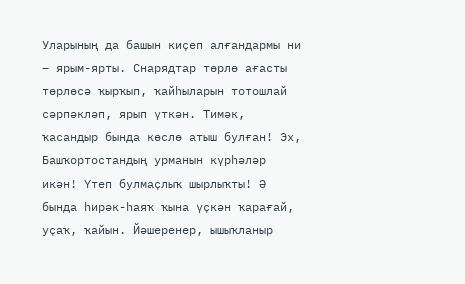Уларының да башын киҫеп алғандармы ни – ярым-ярты. Снарядтар төрлө ағасты төрлөсә ҡырҡып, ҡайһыларын тотошлай сәрпәкләп, ярып үткән. Тимәк, ҡасандыр бында көслө атыш булған! Эх, Башҡортостандың урманын күрһәләр икән! Үтеп булмаҫлыҡ шырлыҡты! Ә бында һирәк-һаяҡ ҡына үҫкән ҡарағай, уҫаҡ, ҡайын. Йәшеренер, ышыҡланыр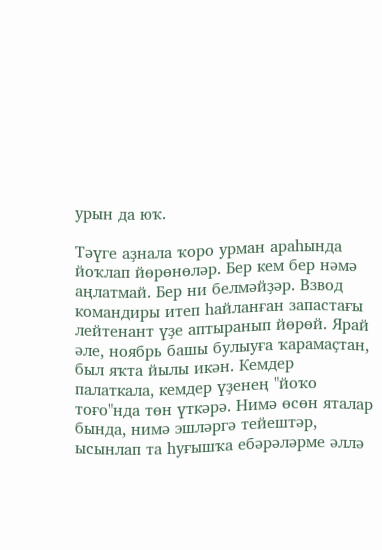урын да юҡ.

Тәүге аҙнала ҡоро урман араһында йоҡлап йөрөнөләр. Бер кем бер нәмә аңлатмай. Бер ни белмәйҙәр. Взвод командиры итеп һайланған запастағы лейтенант үҙе аптыранып йөрөй. Ярай әле, ноябрь башы булыуға ҡарамаҫтан, был яҡта йылы икән. Кемдер палаткала, кемдер үҙенең "йоҡо тоғо"нда төн үткәрә. Нимә өсөн яталар бында, нимә эшләргә тейештәр, ысынлап та һуғышҡа ебәрәләрме әллә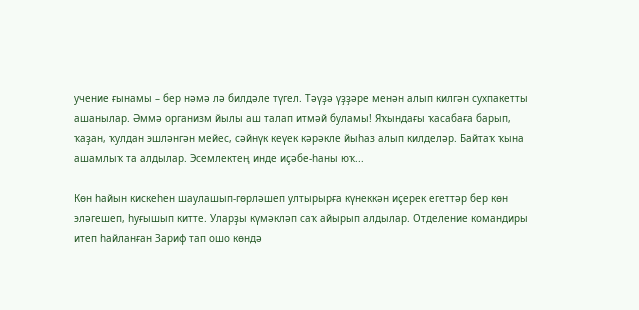учение ғынамы – бер нәмә лә билдәле түгел. Тәүҙә үҙҙәре менән алып килгән сухпакетты ашанылар. Әммә организм йылы аш талап итмәй буламы! Яҡындағы ҡасабаға барып, ҡаҙан, ҡулдан эшләнгән мейес, сәйнүк кеүек кәрәкле йыһаз алып килделәр. Байтаҡ ҡына ашамлыҡ та алдылар. Эсемлектең инде иҫәбе-һаны юҡ...

Көн һайын кискеһен шаулашып-гөрләшеп ултырырға күнеккән иҫерек егеттәр бер көн эләгешеп, һуғышып китте. Уларҙы күмәкләп саҡ айырып алдылар. Отделение командиры итеп һайланған Зариф тап ошо көндә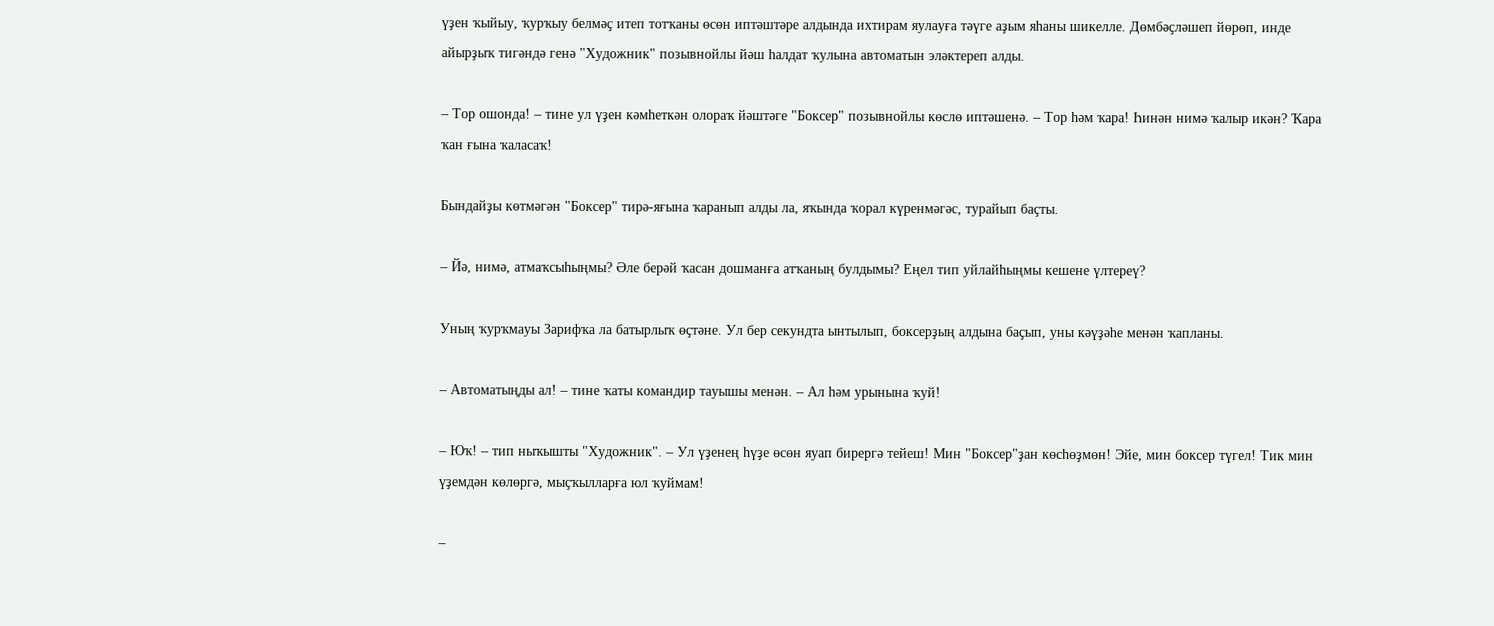үҙен ҡыйыу, ҡурҡыу белмәҫ итеп тотҡаны өсөн иптәштәре алдында ихтирам яулауға тәүге аҙым яһаны шикелле. Дөмбәҫләшеп йөрөп, инде айырҙыҡ тигәндә генә "Художник" позывнойлы йәш һалдат ҡулына автоматын эләктереп алды.

– Тор ошонда! – тине ул үҙен кәмһеткән олораҡ йәштәге "Боксер" позывнойлы көслө иптәшенә. – Тор һәм ҡара! Һинән нимә ҡалыр икән? Ҡара ҡан ғына ҡаласаҡ!

Бындайҙы көтмәгән "Боксер" тирә-яғына ҡаранып алды ла, яҡында ҡорал күренмәгәс, турайып баҫты.

– Йә, нимә, атмаҡсыһыңмы? Әле берәй ҡасан дошманға атҡаның булдымы? Еңел тип уйлайһыңмы кешене үлтереү?

Уның ҡурҡмауы Зарифҡа ла батырлыҡ өҫтәне. Ул бер секундта ынтылып, боксерҙың алдына баҫып, уны кәүҙәһе менән ҡапланы.

– Автоматыңды ал! – тине ҡаты командир тауышы менән. – Ал һәм урынына ҡуй!

– Юҡ! – тип ныҡышты "Художник". – Ул үҙенең һүҙе өсөн яуап бирергә тейеш! Мин "Боксер"ҙан көсһөҙмөн! Эйе, мин боксер түгел! Тик мин үҙемдән көлөргә, мыҫҡылларға юл ҡуймам!

–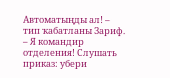Автоматыңды ал! – тип ҡабатланы Зариф. – Я командир отделения! Слушать приказ: убери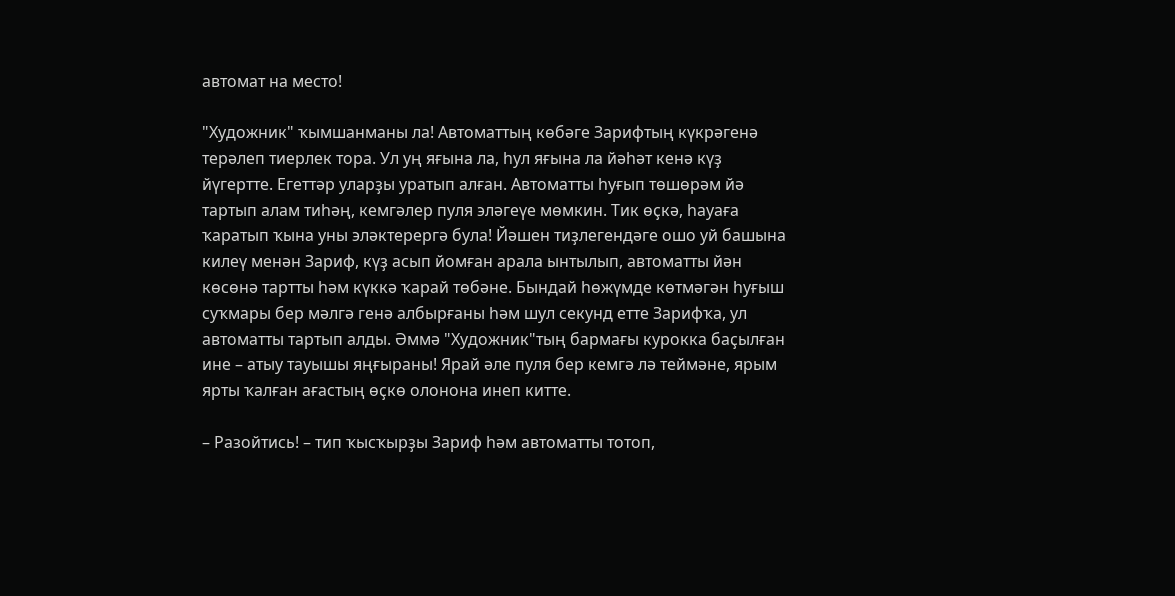автомат на место!

"Художник" ҡымшанманы ла! Автоматтың көбәге Зарифтың күкрәгенә терәлеп тиерлек тора. Ул уң яғына ла, һул яғына ла йәһәт кенә күҙ йүгертте. Егеттәр уларҙы уратып алған. Автоматты һуғып төшөрәм йә тартып алам тиһәң, кемгәлер пуля эләгеүе мөмкин. Тик өҫкә, һауаға ҡаратып ҡына уны эләктерергә була! Йәшен тиҙлегендәге ошо уй башына килеү менән Зариф, күҙ асып йомған арала ынтылып, автоматты йән көсөнә тартты һәм күккә ҡарай төбәне. Бындай һөжүмде көтмәгән һуғыш суҡмары бер мәлгә генә албырғаны һәм шул секунд етте Зарифҡа, ул автоматты тартып алды. Әммә "Художник"тың бармағы курокка баҫылған ине – атыу тауышы яңғыраны! Ярай әле пуля бер кемгә лә теймәне, ярым ярты ҡалған ағастың өҫкө олонона инеп китте.

– Разойтись! – тип ҡысҡырҙы Зариф һәм автоматты тотоп,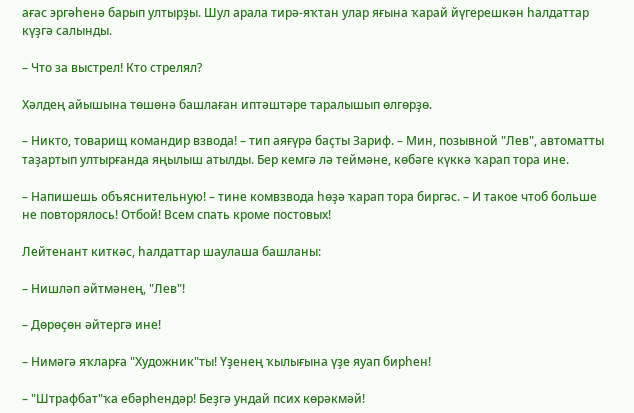ағас эргәһенә барып ултырҙы. Шул арала тирә-яҡтан улар яғына ҡарай йүгерешкән һалдаттар күҙгә салынды.

– Что за выстрел! Кто стрелял?

Хәлдең айышына төшөнә башлаған иптәштәре таралышып өлгөрҙө.

– Никто, товарищ командир взвода! – тип аяғүрә баҫты Зариф. – Мин, позывной "Лев", автоматты таҙартып ултырғанда яңылыш атылды. Бер кемгә лә теймәне, көбәге күккә ҡарап тора ине.

– Напишешь объяснительную! – тине комвзвода һөҙә ҡарап тора биргәс. – И такое чтоб больше не повторялось! Отбой! Всем спать кроме постовых!

Лейтенант киткәс, һалдаттар шаулаша башланы:

– Нишләп әйтмәнең, "Лев"!

– Дөрөҫөн әйтергә ине!

– Нимәгә яҡларға "Художник"ты! Үҙенең ҡылығына үҙе яуап бирһен!

– "Штрафбат"ҡа ебәрһендәр! Беҙгә ундай псих көрәкмәй!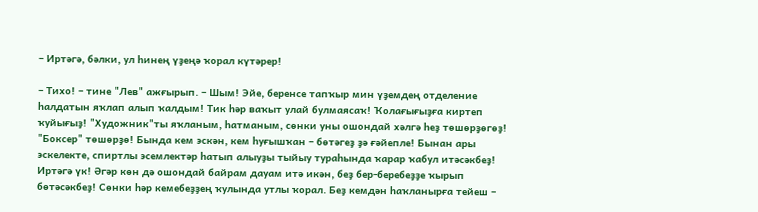– Иртәгә, бәлки, ул һинең үҙеңә ҡорал күтәрер!

– Тихо! – тине "Лев" ажғырып. – Шым! Эйе, беренсе тапҡыр мин үҙемдең отделение һалдатын яҡлап алып ҡалдым! Тик һәр ваҡыт улай булмаясаҡ! Ҡолағығыҙға киртеп ҡуйығыҙ! "Художник"ты яҡланым, һатманым, сөнки уны ошондай хәлгә һеҙ төшөрҙөгөҙ! "Боксер" төшөрҙө! Бында кем эскән, кем һуғышҡан – бөтәгеҙ ҙә ғәйепле! Бынан ары эскелекте, спиртлы эсемлектәр һатып алыуҙы тыйыу тураһында ҡарар ҡабул итәсәкбеҙ! Иртәгә үк! Әгәр көн дә ошондай байрам дауам итә икән, беҙ бер-беребеҙҙе ҡырып бөтәсәкбеҙ! Сөнки һәр кемебеҙҙең ҡулында утлы ҡорал. Беҙ кемдән һаҡланырға тейеш –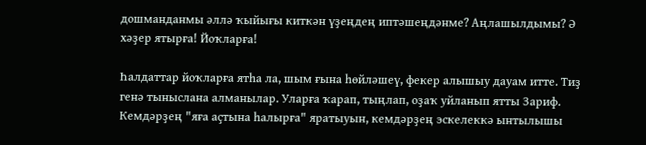дошманданмы әллә ҡыйығы киткән үҙеңдең иптәшеңдәнме? Аңлашылдымы? Ә хәҙер ятырға! Йоҡларға!

Һалдаттар йоҡларға ятһа ла, шым ғына һөйләшеү, фекер алышыу дауам итте. Тиҙ генә тыныслана алманылар. Уларға ҡарап, тыңлап, оҙаҡ уйланып ятты Зариф. Кемдәрҙең "яға аҫтына һалырға" яратыуын, кемдәрҙең эскелеккә ынтылышы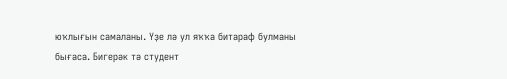юҡлығын самаланы. Үҙе лә ул яҡҡа битараф булманы бығаса. Бигерәк тә студент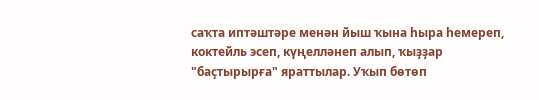саҡта иптәштәре менән йыш ҡына һыра һемереп, коктейль эсеп, күңелләнеп алып, ҡыҙҙар "баҫтырырға" яраттылар. Уҡып бөтөп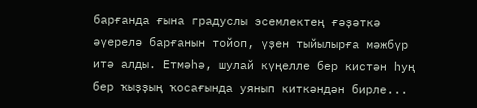барғанда ғына градуслы эсемлектең ғәҙәткә әүерелә барғанын тойоп, үҙен тыйылырға мәжбүр итә алды. Етмәһә, шулай күңелле бер кистән һуң бер ҡыҙҙың ҡосағында уянып киткәндән бирле...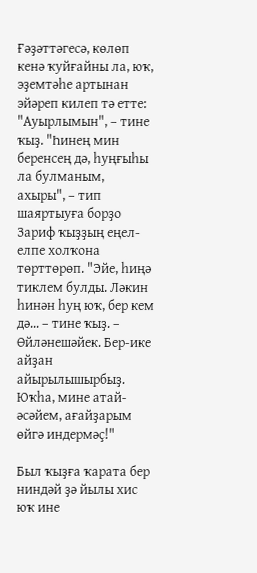Ғәҙәттәгесә, көлөп кенә ҡуйғайны ла, юҡ, эҙемтәһе артынан эйәреп килеп тә етте: "Ауырлымын", – тине ҡыҙ. "Һинең мин беренсең дә, һуңғыһы ла булманым, ахыры", – тип шаяртыуға борҙо Зариф ҡыҙҙың еңел-елпе холҡона төрттөрөп. "Эйе, һиңә тиклем булды. Ләкин һинән һуң юҡ, бер кем дә... – тине ҡыҙ. – Өйләнешәйек. Бер-ике айҙан айырылышырбыҙ. Юҡһа, мине атай-әсәйем, ағайҙарым өйгә индермәҫ!"

Был ҡыҙға ҡарата бер ниндәй ҙә йылы хис юҡ ине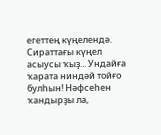егеттең күңелендә. Сираттағы күңел асыусы ҡыҙ... Ундайға ҡарата ниндәй тойғо булһын! Нәфсеһен ҡандырҙы ла,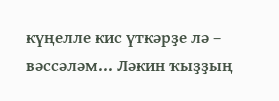күңелле кис үткәрҙе лә – вәссәләм... Ләкин ҡыҙҙың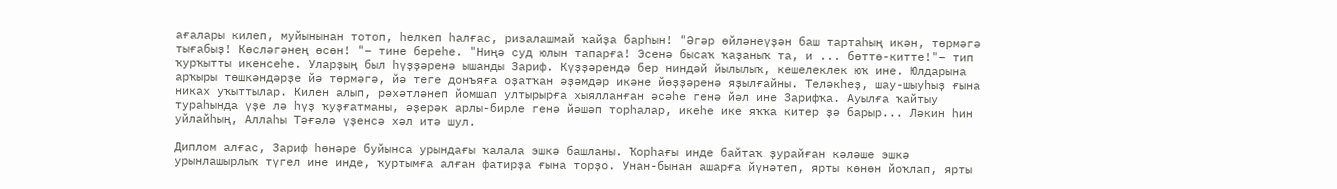ағалары килеп, муйынынан тотоп, һелкеп һалғас, ризалашмай ҡайҙа барһын! "Әгәр өйләнеүҙән баш тартаһың икән, төрмәгә тығабыҙ! Көсләгәнең өсөн! "– тине береһе. "Ниңә суд юлын тапарға! Эсенә бысаҡ ҡаҙаныҡ та, и ... бөттө-китте!"– тип ҡурҡытты икенсеһе. Уларҙың был һүҙҙәренә ышанды Зариф. Күҙҙәрендә бер ниндәй йылылыҡ, кешелеклек юҡ ине. Юлдарына арҡыры төшкәндәрҙе йә төрмәгә, йә теге донъяға оҙатҡан әҙәмдәр икәне йөҙҙәренә яҙылғайны. Теләкһеҙ, шау-шыуһыҙ ғына никах уҡыттылар. Килен алып, рәхәтләнеп йомшап ултырырға хыялланған әсәһе генә йәл ине Зарифҡа. Ауылға ҡайтыу тураһында үҙе лә һүҙ ҡуҙғатманы, әҙерәк арлы-бирле генә йәшәп торһалар, икеһе ике яҡҡа китер ҙә барыр... Ләкин һин уйлайһың, Аллаһы Тәғәлә үҙенсә хәл итә шул.

Диплом алғас, Зариф һөнәре буйынса урындағы ҡалала эшкә башланы. Ҡорһағы инде байтаҡ ҙурайған кәләше эшкә урынлашырлыҡ түгел ине инде, ҡуртымға алған фатирҙа ғына торҙо. Унан-бынан ашарға йүнәтеп, ярты көнөн йоҡлап, ярты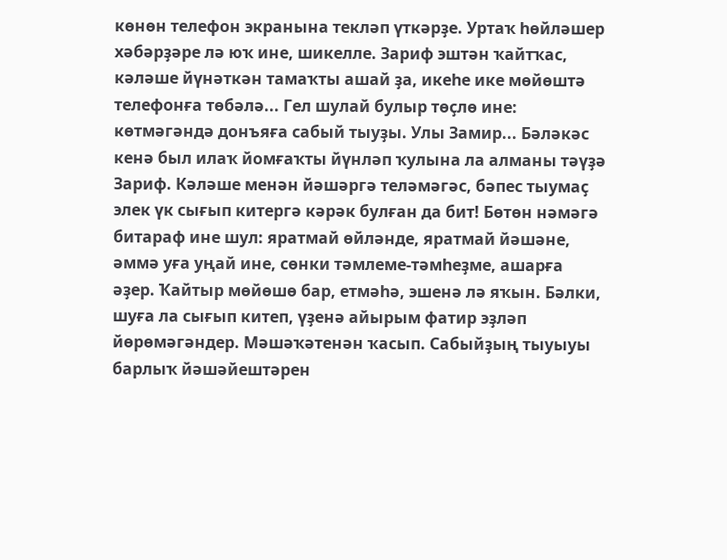көнөн телефон экранына текләп үткәрҙе. Уртаҡ һөйләшер хәбәрҙәре лә юҡ ине, шикелле. Зариф эштән ҡайтҡас, кәләше йүнәткән тамаҡты ашай ҙа, икеһе ике мөйөштә телефонға төбәлә... Гел шулай булыр төҫлө ине: көтмәгәндә донъяға сабый тыуҙы. Улы Замир... Бәләкәс кенә был илаҡ йомғаҡты йүнләп ҡулына ла алманы тәүҙә Зариф. Кәләше менән йәшәргә теләмәгәс, бәпес тыумаҫ элек үк сығып китергә кәрәк булған да бит! Бөтөн нәмәгә битараф ине шул: яратмай өйләнде, яратмай йәшәне, әммә уға уңай ине, сөнки тәмлеме-тәмһеҙме, ашарға әҙер. Ҡайтыр мөйөшө бар, етмәһә, эшенә лә яҡын. Бәлки, шуға ла сығып китеп, үҙенә айырым фатир эҙләп йөрөмәгәндер. Мәшәҡәтенән ҡасып. Сабыйҙың тыуыуы барлыҡ йәшәйештәрен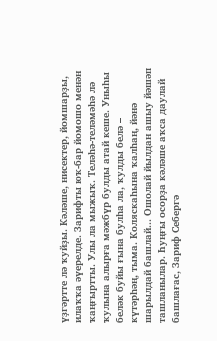үҙгәртте лә ҡуйҙы. Кәләше, нисектер, йомшарҙы, илаҡҡа әүерелде. Зарифты юҡ-бар йомошо менән ҡаңғыртты. Улы ла мыжыҡ. Теләһә-теләмәһә лә ҡулына алырға мәжбүр булды атай кеше. Уныһы беләк буйы ғына булһа ла, ҡулды белә – күтәрһәң, тыма. Коляскаһына ҡалһаң, йәнә шарылдай башлай... Ошолай йылдан ашыу йәшәп ташланылар. Һуңғы осорҙа кәләше аҡса даулай башлағас, Зариф Себергә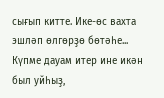сығып китте. Ике-өс вахта эшләп өлгөрҙө бөтәһе... Күпме дауам итер ине икән был уйһыҙ,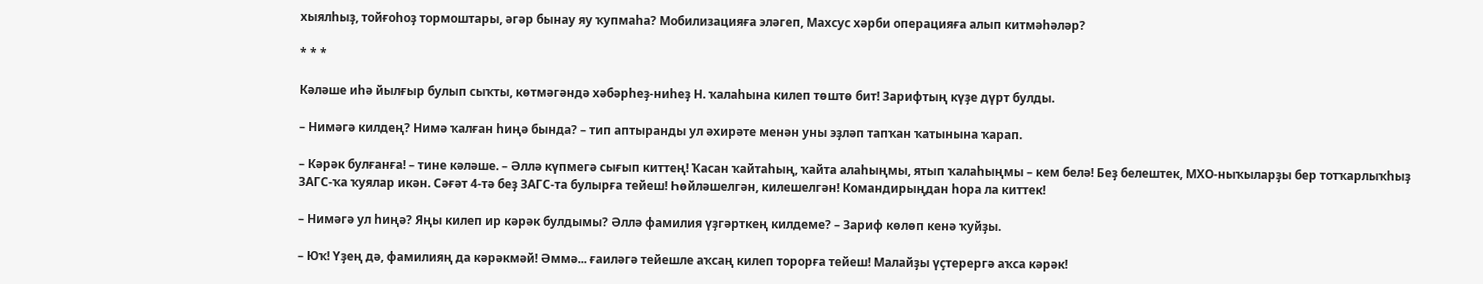хыялһыҙ, тойғоһоҙ тормоштары, әгәр бынау яу ҡупмаһа? Мобилизацияға эләгеп, Махсус хәрби операцияға алып китмәһәләр?

* * *

Кәләше иһә йылғыр булып сыҡты, көтмәгәндә хәбәрһеҙ-ниһеҙ Н. ҡалаһына килеп төштө бит! Зарифтың күҙе дүрт булды.

– Нимәгә килдең? Нимә ҡалған һиңә бында? – тип аптыранды ул әхирәте менән уны эҙләп тапҡан ҡатынына ҡарап.

– Кәрәк булғанға! – тине кәләше. – Әллә күпмегә сығып киттең! Ҡасан ҡайтаһың, ҡайта алаһыңмы, ятып ҡалаһыңмы – кем белә! Беҙ белештек, МХО-ныҡыларҙы бер тотҡарлыҡһыҙ ЗАГС-ҡа ҡуялар икән. Сәғәт 4-тә беҙ ЗАГС-та булырға тейеш! Һөйләшелгән, килешелгән! Командирыңдан һора ла киттек!

– Нимәгә ул һиңә? Яңы килеп ир кәрәк булдымы? Әллә фамилия үҙгәрткең килдеме? – Зариф көлөп кенә ҡуйҙы.

– Юҡ! Үҙең дә, фамилияң да кәрәкмәй! Әммә... ғаиләгә тейешле аҡсаң килеп торорға тейеш! Малайҙы үҫтерергә аҡса кәрәк!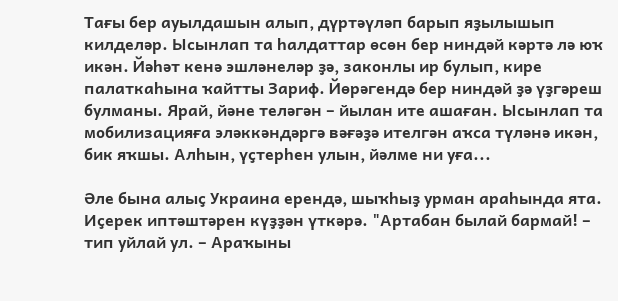Тағы бер ауылдашын алып, дүртәүләп барып яҙылышып килделәр. Ысынлап та һалдаттар өсөн бер ниндәй кәртә лә юҡ икән. Йәһәт кенә эшләнеләр ҙә, законлы ир булып, кире палаткаһына ҡайтты Зариф. Йөрәгендә бер ниндәй ҙә үҙгәреш булманы. Ярай, йәне теләгән – йылан ите ашаған. Ысынлап та мобилизацияға эләккәндәргә вәғәҙә ителгән аҡса түләнә икән, бик яҡшы. Алһын, үҫтерһен улын, йәлме ни уға...

Әле бына алыҫ Украина ерендә, шыҡһыҙ урман араһында ята. Иҫерек иптәштәрен күҙҙән үткәрә. "Артабан былай бармай! – тип уйлай ул. – Араҡыны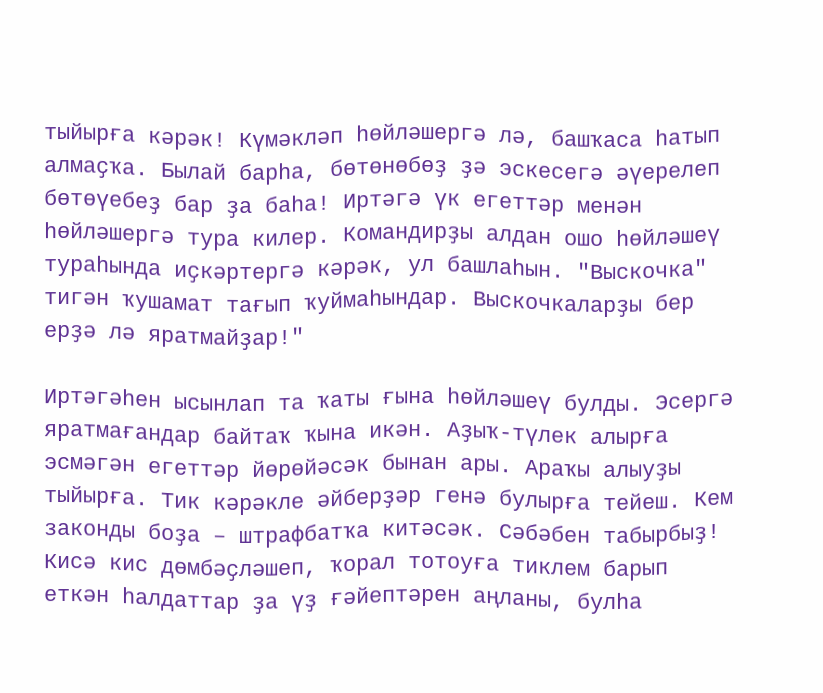тыйырға кәрәк! Күмәкләп һөйләшергә лә, башҡаса һатып алмаҫҡа. Былай барһа, бөтөнөбөҙ ҙә эскесегә әүерелеп бөтөүебеҙ бар ҙа баһа! Иртәгә үк егеттәр менән һөйләшергә тура килер. Командирҙы алдан ошо һөйләшеү тураһында иҫкәртергә кәрәк, ул башлаһын. "Выскочка" тигән ҡушамат тағып ҡуймаһындар. Выскочкаларҙы бер ерҙә лә яратмайҙар!"

Иртәгәһен ысынлап та ҡаты ғына һөйләшеү булды. Эсергә яратмағандар байтаҡ ҡына икән. Аҙыҡ-түлек алырға эсмәгән егеттәр йөрөйәсәк бынан ары. Араҡы алыуҙы тыйырға. Тик кәрәкле әйберҙәр генә булырға тейеш. Кем законды боҙа – штрафбатҡа китәсәк. Сәбәбен табырбыҙ! Кисә кис дөмбәҫләшеп, ҡорал тотоуға тиклем барып еткән һалдаттар ҙа үҙ ғәйептәрен аңланы, булһа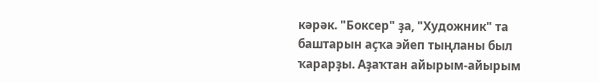кәрәк. "Боксер" ҙа, "Художник" та баштарын аҫҡа эйеп тыңланы был ҡарарҙы. Аҙаҡтан айырым-айырым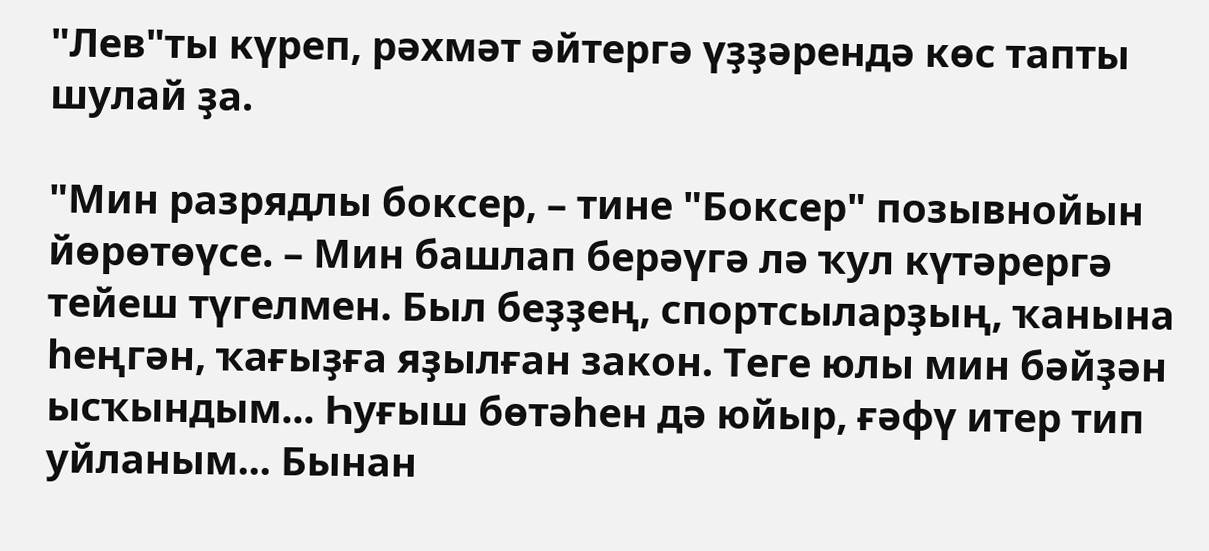"Лев"ты күреп, рәхмәт әйтергә үҙҙәрендә көс тапты шулай ҙа.

"Мин разрядлы боксер, – тине "Боксер" позывнойын йөрөтөүсе. – Мин башлап берәүгә лә ҡул күтәрергә тейеш түгелмен. Был беҙҙең, спортсыларҙың, ҡанына һеңгән, ҡағыҙға яҙылған закон. Теге юлы мин бәйҙән ысҡындым... Һуғыш бөтәһен дә юйыр, ғәфү итер тип уйланым... Бынан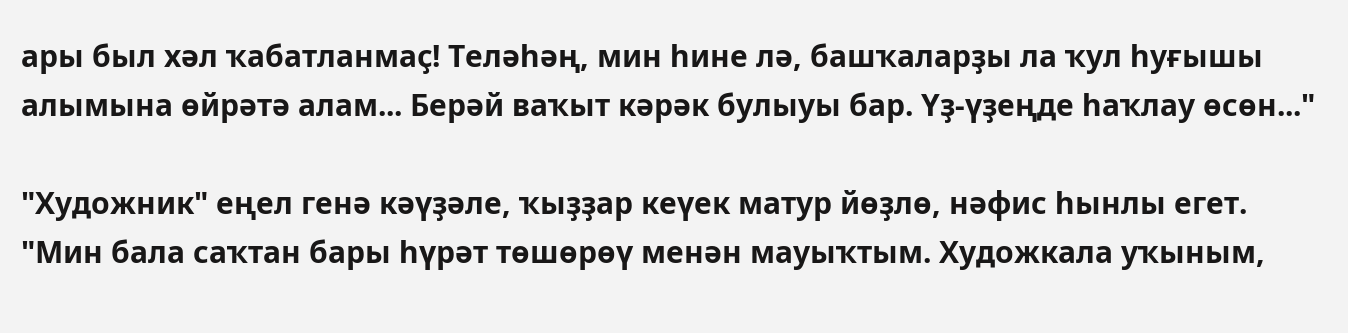ары был хәл ҡабатланмаҫ! Теләһәң, мин һине лә, башҡаларҙы ла ҡул һуғышы алымына өйрәтә алам... Берәй ваҡыт кәрәк булыуы бар. Үҙ-үҙеңде һаҡлау өсөн..."

"Художник" еңел генә кәүҙәле, ҡыҙҙар кеүек матур йөҙлө, нәфис һынлы егет. "Мин бала саҡтан бары һүрәт төшөрөү менән мауыҡтым. Художкала уҡыным,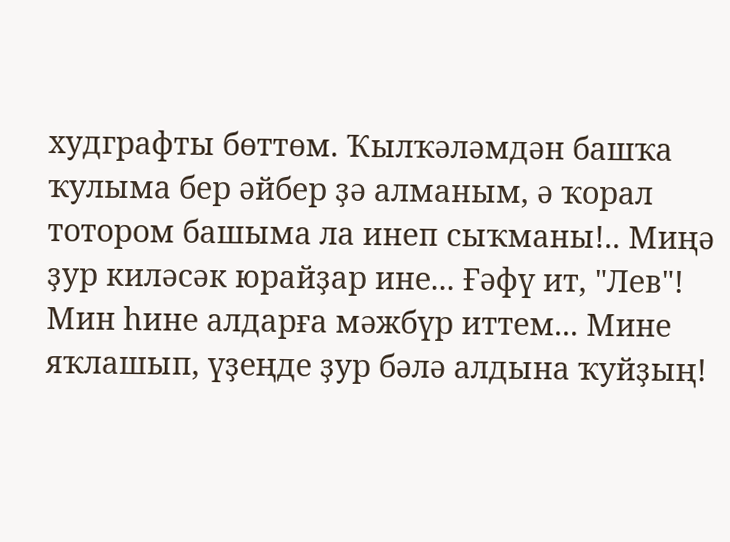худграфты бөттөм. Ҡылҡәләмдән башҡа ҡулыма бер әйбер ҙә алманым, ә ҡорал тотором башыма ла инеп сыҡманы!.. Миңә ҙур киләсәк юрайҙар ине... Ғәфү ит, "Лев"! Мин һине алдарға мәжбүр иттем... Мине яҡлашып, үҙеңде ҙур бәлә алдына ҡуйҙың!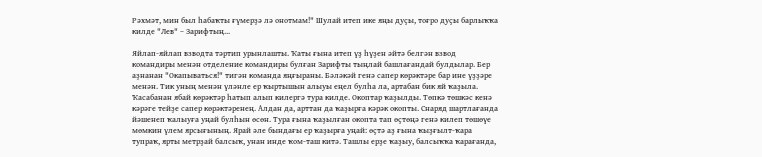Рәхмәт, мин был һабаҡты ғүмерҙә лә онотмам!" Шулай итеп ике яңы дуҫы, тоғро дуҫы барлыҡҡа килде "Лев" – Зарифтың...

Яйлап-яйлап взводта тәртип урынлашты. Ҡаты ғына итеп үҙ һүҙен әйтә белгән взвод командиры менән отделение командиры булған Зарифты тыңлай башлағандай булдылар. Бер аҙнанан "Окапываться!" тигән команда яңғыраны. Бәләкәй генә сапер көрәктәре бар ине үҙҙәре менән. Тик уның менән үләнле ер ҡыртышын алыуы еңел булһа ла, артабан бик яй ҡаҙыла. Ҡасабанан ябай көрәктәр һатып алып килергә тура килде. Окоптар ҡаҙылды. Төпкә төшкәс кенә кәрәге тейҙе сапер көрәктәренең. Алдан да, арттан да ҡаҙырға кәрәк окопты. Снаряд шартлағанда йәшенеп ҡалыуға уңай булһын өсөн. Тура ғына ҡаҙылған окопта тап өҫтөңә генә килеп төшөүе мөмкин үлем ярсығының. Ярай әле бындағы ер ҡаҙырға уңай: өҫтә аҙ ғына ҡыҙғылт-ҡара тупраҡ, ярты метрҙай балсыҡ, унан инде ҡом-таш китә. Ташлы ерҙе ҡаҙыу, балсыҡҡа ҡарағанда,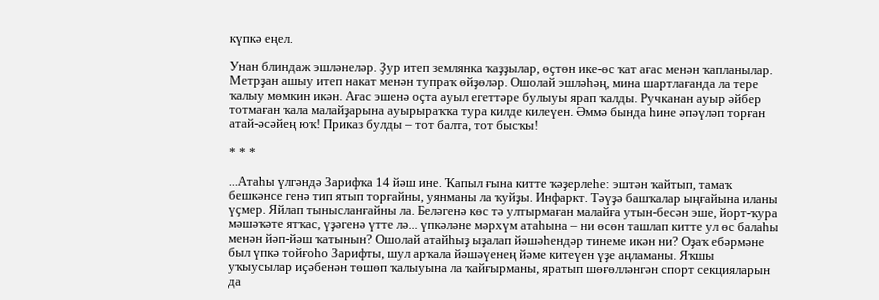күпкә еңел.

Унан блиндаж эшләнеләр. Ҙур итеп землянка ҡаҙҙылар, өҫтөн ике-өс ҡат ағас менән ҡапланылар. Метрҙан ашыу итеп накат менән тупраҡ өйҙөләр. Ошолай эшләһәң, мина шартлағанда ла тере ҡалыу мөмкин икән. Ағас эшенә оҫта ауыл егеттәре булыуы ярап ҡалды. Ручканан ауыр әйбер тотмаған ҡала малайҙарына ауырыраҡҡа тура килде килеүен. Әммә бында һине әпәүләп торған атай-әсәйең юҡ! Приказ булды – тот балта, тот бысҡы!

* * *

...Атаһы үлгәндә Зарифҡа 14 йәш ине. Ҡапыл ғына китте ҡәҙерлеһе: эштән ҡайтып, тамаҡ бешкәнсе генә тип ятып торғайны, уянманы ла ҡуйҙы. Инфаркт. Тәүҙә башҡалар ыңғайына иланы үҫмер. Яйлап тынысланғайны ла. Беләгенә көс тә ултырмаған малайға утын-бесән эше, йорт-ҡура мәшәҡәте ятҡас, үҙәгенә үтте лә... үпкәләне мәрхүм атаһына – ни өсөн ташлап китте ул өс балаһы менән йәп-йәш ҡатынын? Ошолай атайһыҙ ыҙалап йәшәһендәр тинеме икән ни? Оҙаҡ ебәрмәне был үпкә тойғоһо Зарифты, шул арҡала йәшәүенең йәме китеүен үҙе аңламаны. Яҡшы уҡыусылар иҫәбенән төшөп ҡалыуына ла ҡайғырманы, яратып шөғөлләнгән спорт секцияларын да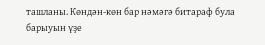ташланы. Көндән-көн бар нәмәгә битараф була барыуын үҙе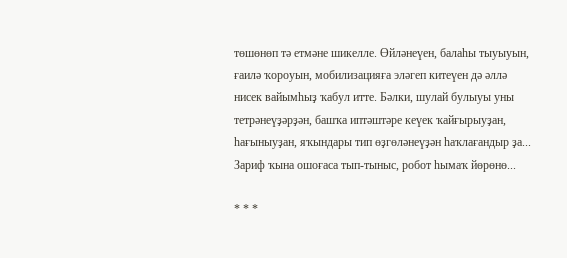төшөнөп тә етмәне шикелле. Өйләнеүен, балаһы тыуыуын, ғаилә ҡороуын, мобилизацияға эләгеп китеүен дә әллә нисек вайымһыҙ ҡабул итте. Бәлки, шулай булыуы уны тетрәнеүҙәрҙән, башҡа иптәштәре кеүек ҡайғырыуҙан, һағыныуҙан, яҡындары тип өҙгөләнеүҙән һаҡлағандыр ҙа... Зариф ҡына ошоғаса тып-тыныс, робот һымаҡ йөрөнө...

* * *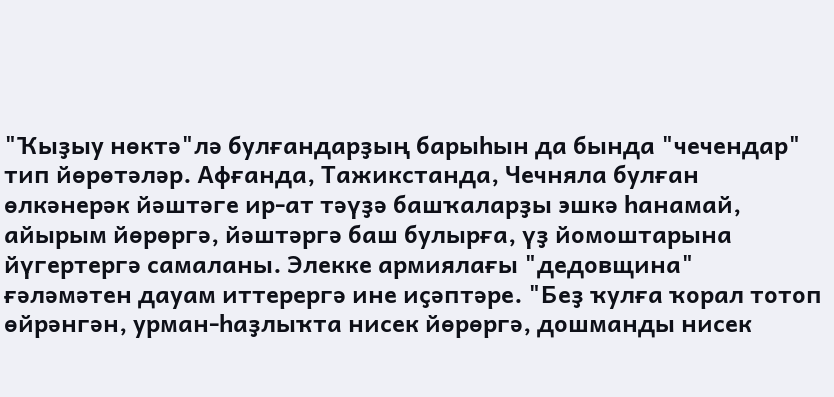"Ҡыҙыу нөктә"лә булғандарҙың барыһын да бында "чечендар" тип йөрөтәләр. Афғанда, Тажикстанда, Чечняла булған өлкәнерәк йәштәге ир-ат тәүҙә башҡаларҙы эшкә һанамай, айырым йөрөргә, йәштәргә баш булырға, үҙ йомоштарына йүгертергә самаланы. Элекке армиялағы "дедовщина" ғәләмәтен дауам иттерергә ине иҫәптәре. "Беҙ ҡулға ҡорал тотоп өйрәнгән, урман-һаҙлыҡта нисек йөрөргә, дошманды нисек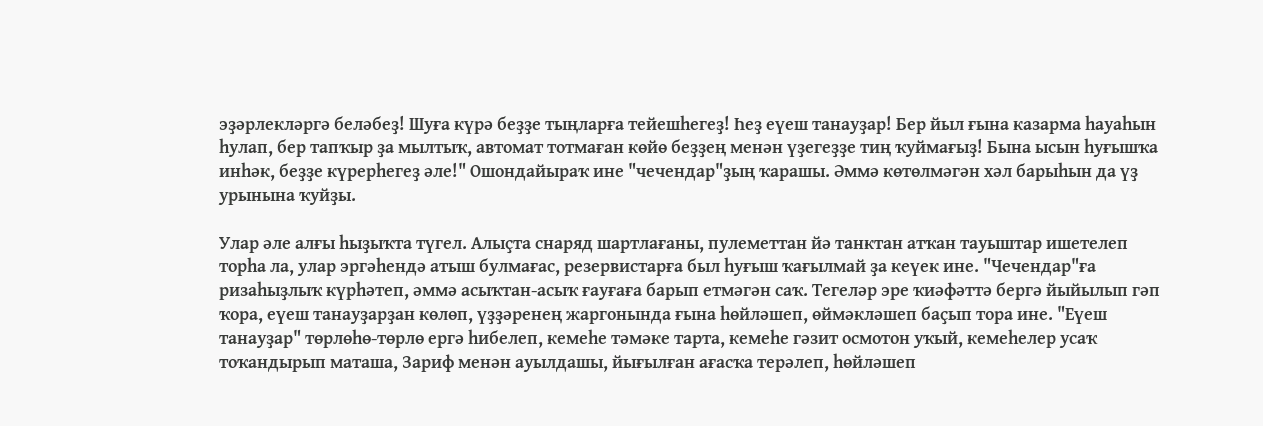эҙәрлекләргә беләбеҙ! Шуға күрә беҙҙе тыңларға тейешһегеҙ! Һеҙ еүеш танауҙар! Бер йыл ғына казарма һауаһын һулап, бер тапҡыр ҙа мылтыҡ, автомат тотмаған көйө беҙҙең менән үҙегеҙҙе тиң ҡуймағыҙ! Бына ысын һуғышҡа инһәк, беҙҙе күрерһегеҙ әле!" Ошондайыраҡ ине "чечендар"ҙың ҡарашы. Әммә көтөлмәгән хәл барыһын да үҙ урынына ҡуйҙы.

Улар әле алғы һыҙыҡта түгел. Алыҫта снаряд шартлағаны, пулеметтан йә танктан атҡан тауыштар ишетелеп торһа ла, улар эргәһендә атыш булмағас, резервистарға был һуғыш ҡағылмай ҙа кеүек ине. "Чечендар"ға ризаһыҙлыҡ күрһәтеп, әммә асыҡтан-асыҡ ғауғаға барып етмәгән саҡ. Тегеләр эре ҡиәфәттә бергә йыйылып гәп ҡора, еүеш танауҙарҙан көлөп, үҙҙәренең жаргонында ғына һөйләшеп, өймәкләшеп баҫып тора ине. "Еүеш танауҙар" төрлөһө-төрлө ергә һибелеп, кемеһе тәмәке тарта, кемеһе гәзит осмотон уҡый, кемеһелер усаҡ тоҡандырып маташа, Зариф менән ауылдашы, йығылған ағасҡа терәлеп, һөйләшеп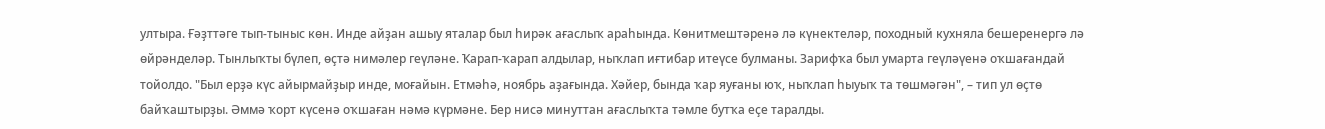ултыра. Ғәҙттәге тып-тыныс көн. Инде айҙан ашыу яталар был һирәк ағаслыҡ араһында. Көнитмештәренә лә күнектеләр, походный кухняла бешеренергә лә өйрәнделәр. Тынлыҡты бүлеп, өҫтә нимәлер геүләне. Ҡарап-ҡарап алдылар, ныҡлап иғтибар итеүсе булманы. Зарифҡа был умарта геүләүенә оҡшағандай тойолдо. "Был ерҙә күс айырмайҙыр инде, моғайын. Етмәһә, ноябрь аҙағында. Хәйер, бында ҡар яуғаны юҡ, ныҡлап һыуыҡ та төшмәгән", – тип ул өҫтө байҡаштырҙы. Әммә ҡорт күсенә оҡшаған нәмә күрмәне. Бер нисә минуттан ағаслыҡта тәмле бутҡа еҫе таралды.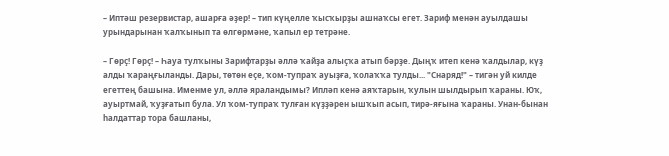– Иптәш резервистар, ашарға әҙер! – тип күңелле ҡысҡырҙы ашнаҡсы егет. Зариф менән ауылдашы урындарынан ҡалҡынып та өлгөрмәне, ҡапыл ер тетрәне.

– Гөрҫ! Гөрҫ! – Һауа тулҡыны Зарифтарҙы әллә ҡайҙа алыҫҡа атып бәрҙе. Дыңҡ итеп кенә ҡалдылар, күҙ алды ҡараңғыланды. Дары, төтөн еҫе, ҡом-тупраҡ ауыҙға, ҡолаҡҡа тулды... "Снаряд!" – тигән уй килде егеттең башына. Именме ул, әллә яраландымы? Ипләп кенә аяҡтарын, ҡулын шылдырып ҡараны. Юҡ, ауыртмай, ҡуҙғатып була. Ул ҡом-тупраҡ тулған күҙҙәрен ышҡып асып, тирә-яғына ҡараны. Унан-бынан һалдаттар тора башланы,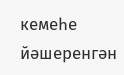кемеһе йәшеренгән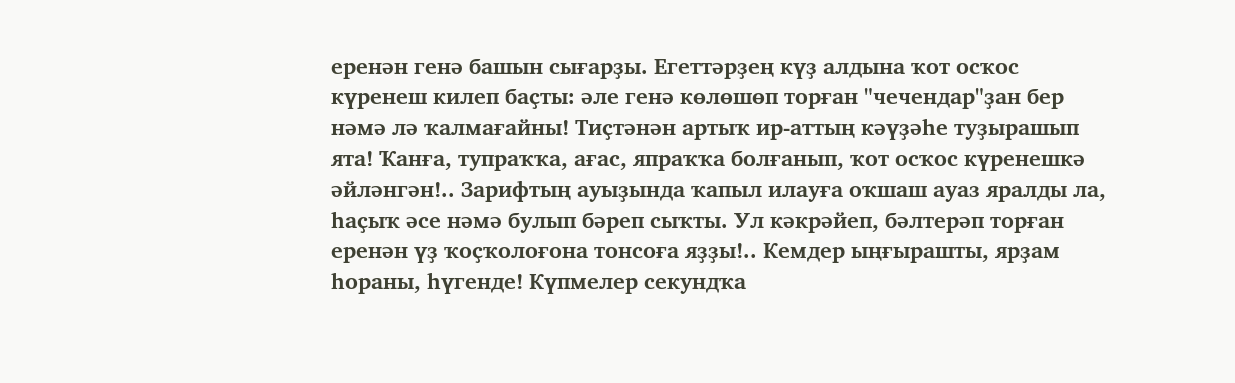еренән генә башын сығарҙы. Егеттәрҙең күҙ алдына ҡот осҡос күренеш килеп баҫты: әле генә көлөшөп торған "чечендар"ҙан бер нәмә лә ҡалмағайны! Тиҫтәнән артыҡ ир-аттың кәүҙәһе туҙырашып ята! Ҡанға, тупраҡҡа, ағас, япраҡҡа болғанып, ҡот осҡос күренешкә әйләнгән!.. Зарифтың ауыҙында ҡапыл илауға оҡшаш ауаз яралды ла, һаҫыҡ әсе нәмә булып бәреп сыҡты. Ул кәкрәйеп, бәлтерәп торған еренән үҙ ҡоҫҡолоғона тонсоға яҙҙы!.. Кемдер ыңғырашты, ярҙам һораны, һүгенде! Күпмелер секундҡа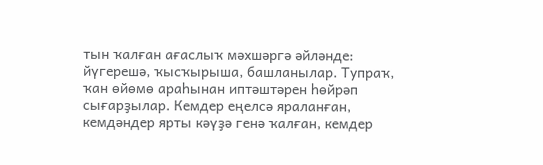тын ҡалған ағаслыҡ мәхшәргә әйләнде: йүгерешә, ҡысҡырыша, башланылар. Тупраҡ, ҡан өйөмө араһынан иптәштәрен һөйрәп сығарҙылар. Кемдер еңелсә яраланған, кемдәндер ярты кәүҙә генә ҡалған, кемдер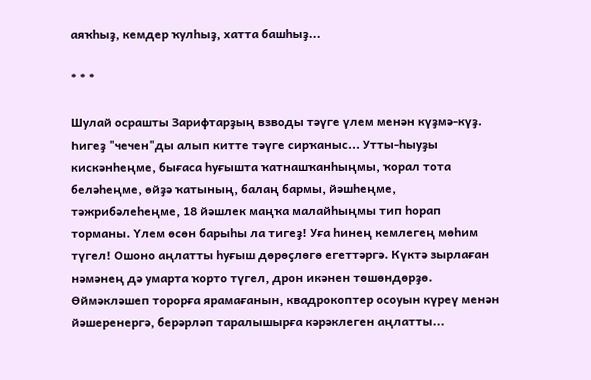аяҡһыҙ, кемдер ҡулһыҙ, хатта башһыҙ...

* * *

Шулай осрашты Зарифтарҙың взводы тәүге үлем менән күҙмә-күҙ. Һигеҙ "чечен"ды алып китте тәүге сирҡаныс... Утты-һыуҙы кискәнһеңме, бығаса һуғышта ҡатнашҡанһыңмы, ҡорал тота беләһеңме, өйҙә ҡатының, балаң бармы, йәшһеңме, тәжрибәлеһеңме, 18 йәшлек маңҡа малайһыңмы тип һорап торманы. Үлем өсөн барыһы ла тигеҙ! Уға һинең кемлегең мөһим түгел! Ошоно аңлатты һуғыш дөрөҫлөгө егеттәргә. Күктә зырлаған нәмәнең дә умарта ҡорто түгел, дрон икәнен төшөндөрҙө. Өймәкләшеп торорға ярамағанын, квадрокоптер осоуын күреү менән йәшеренергә, берәрләп таралышырға кәрәклеген аңлатты...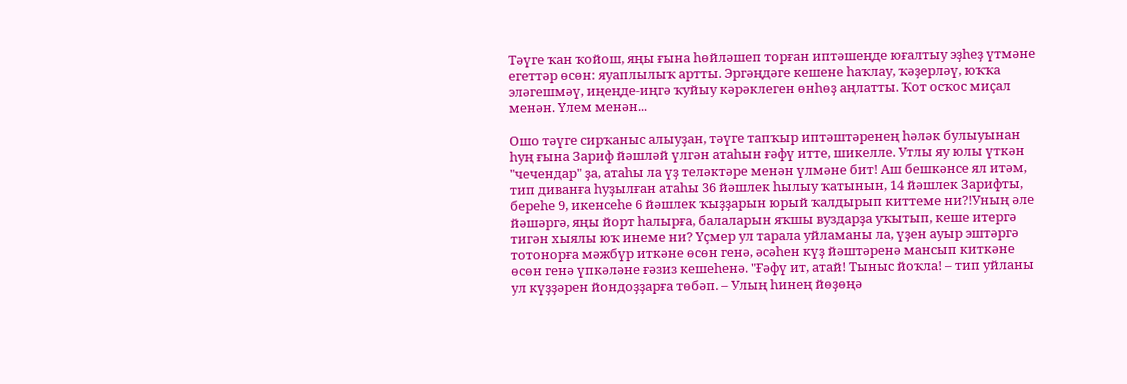Тәүге ҡан ҡойош, яңы ғына һөйләшеп торған иптәшеңде юғалтыу эҙһеҙ үтмәне егеттәр өсөн: яуаплылыҡ артты. Эргәңдәге кешене һаҡлау, ҡәҙерләү, юҡҡа эләгешмәү, иңеңде-иңгә ҡуйыу кәрәклеген өнһөҙ аңлатты. Ҡот осҡос миҫал менән. Үлем менән...

Ошо тәүге сирҡаныс алыуҙан, тәүге тапҡыр иптәштәренең һәләк булыуынан һуң ғына Зариф йәшләй үлгән атаһын ғәфү итте, шикелле. Утлы яу юлы үткән "чечендар" ҙа, атаһы ла үҙ теләктәре менән үлмәне бит! Аш бешкәнсе ял итәм, тип диванға һуҙылған атаһы 36 йәшлек һылыу ҡатынын, 14 йәшлек Зарифты, береһе 9, икенсеһе 6 йәшлек ҡыҙҙарын юрый ҡалдырып киттеме ни?!Уның әле йәшәргә, яңы йорт һалырға, балаларын яҡшы вуздарҙа уҡытып, кеше итергә тигән хыялы юҡ инеме ни? Үҫмер ул тарала уйламаны ла, үҙен ауыр эштәргә тотонорға мәжбүр иткәне өсөн генә, әсәһен күҙ йәштәренә мансып киткәне өсөн генә үпкәләне ғәзиз кешеһенә. "Ғәфү ит, атай! Тыныс йоҡла! – тип уйланы ул күҙҙәрен йондоҙҙарға төбәп. – Улың һинең йөҙөңә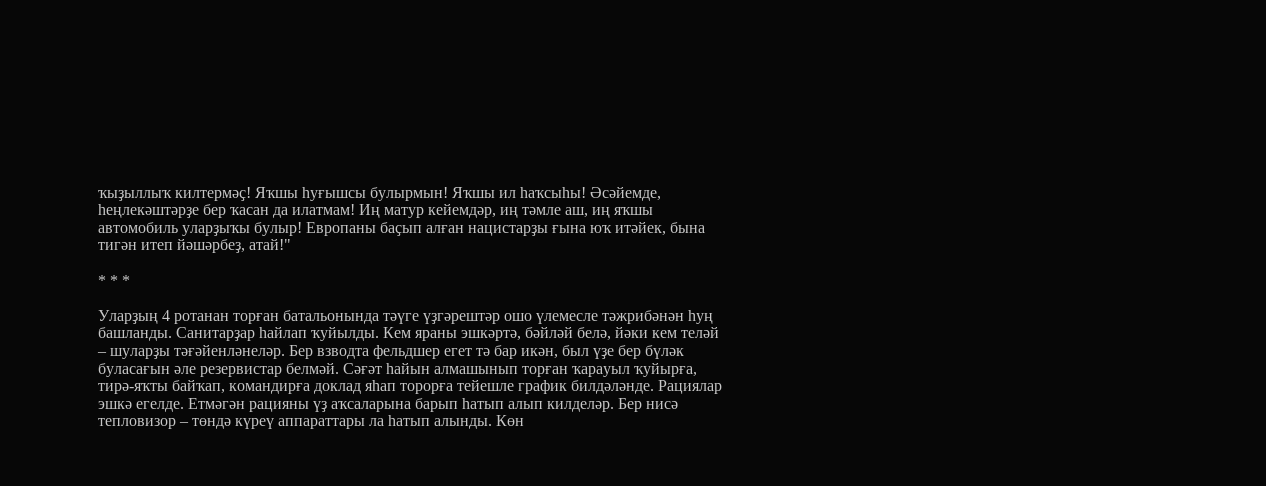ҡыҙыллыҡ килтермәҫ! Яҡшы һуғышсы булырмын! Яҡшы ил һаҡсыһы! Әсәйемде, һеңлекәштәрҙе бер ҡасан да илатмам! Иң матур кейемдәр, иң тәмле аш, иң яҡшы автомобиль уларҙыҡы булыр! Европаны баҫып алған нацистарҙы ғына юҡ итәйек, бына тигән итеп йәшәрбеҙ, атай!"

* * *

Уларҙың 4 ротанан торған батальонында тәүге үҙгәрештәр ошо үлемесле тәжрибәнән һуң башланды. Санитарҙар һайлап ҡуйылды. Кем яраны эшкәртә, бәйләй белә, йәки кем теләй – шуларҙы тәғәйенләнеләр. Бер взводта фельдшер егет тә бар икән, был үҙе бер бүләк буласағын әле резервистар белмәй. Сәғәт һайын алмашынып торған ҡарауыл ҡуйырға, тирә-яҡты байҡап, командирға доклад яһап торорға тейешле график билдәләнде. Рациялар эшкә егелде. Етмәгән рацияны үҙ аҡсаларына барып һатып алып килделәр. Бер нисә тепловизор – төндә күреү аппараттары ла һатып алынды. Көн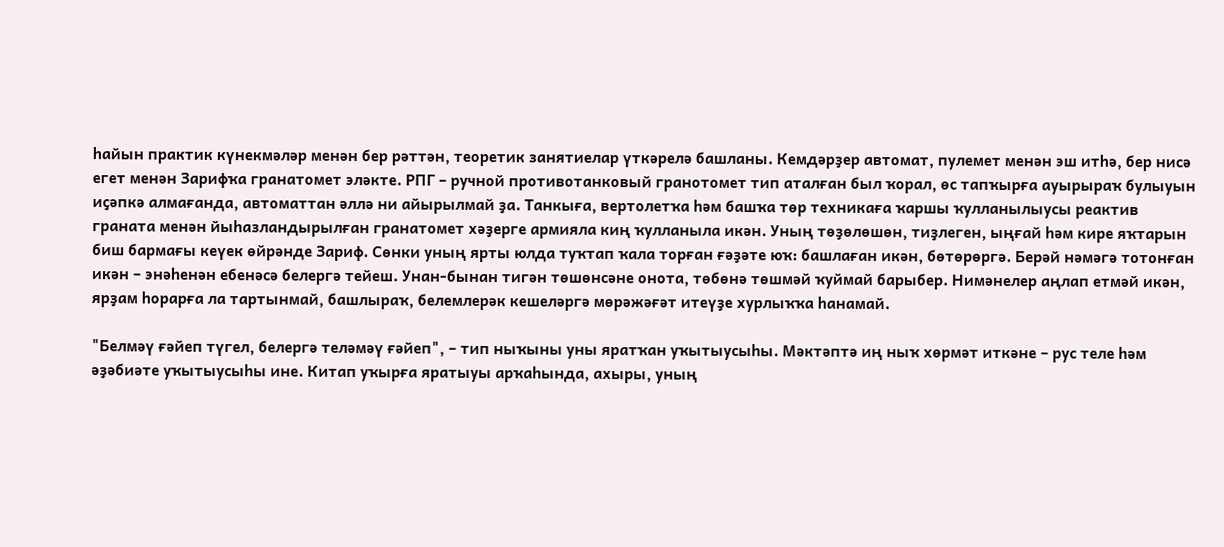һайын практик күнекмәләр менән бер рәттән, теоретик занятиелар үткәрелә башланы. Кемдәрҙер автомат, пулемет менән эш итһә, бер нисә егет менән Зарифҡа гранатомет эләкте. РПГ – ручной противотанковый гранотомет тип аталған был ҡорал, өс тапҡырға ауырыраҡ булыуын иҫәпкә алмағанда, автоматтан әллә ни айырылмай ҙа. Танкыға, вертолетҡа һәм башҡа төр техникаға ҡаршы ҡулланылыусы реактив граната менән йыһазландырылған гранатомет хәҙерге армияла киң ҡулланыла икән. Уның төҙөлөшөн, тиҙлеген, ыңғай һәм кире яҡтарын биш бармағы кеүек өйрәнде Зариф. Сөнки уның ярты юлда туҡтап ҡала торған ғәҙәте юҡ: башлаған икән, бөтөрөргә. Берәй нәмәгә тотонған икән – энәһенән ебенәсә белергә тейеш. Унан-бынан тигән төшөнсәне онота, төбөнә төшмәй ҡуймай барыбер. Нимәнелер аңлап етмәй икән, ярҙам һорарға ла тартынмай, башлыраҡ, белемлерәк кешеләргә мөрәжәғәт итеүҙе хурлыҡҡа һанамай.

"Белмәү ғәйеп түгел, белергә теләмәү ғәйеп", – тип ныҡыны уны яратҡан уҡытыусыһы. Мәктәптә иң ныҡ хөрмәт иткәне – рус теле һәм әҙәбиәте уҡытыусыһы ине. Китап уҡырға яратыуы арҡаһында, ахыры, уның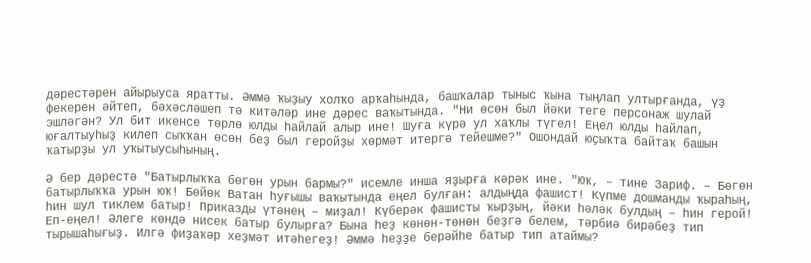дәрестәрен айырыуса яратты. Әммә ҡыҙыу холҡо арҡаһында, башҡалар тыныс ҡына тыңлап ултырғанда, үҙ фекерен әйтеп, бәхәсләшеп тә китәләр ине дәрес ваҡытында. "Ни өсөн был йәки теге персонаж шулай эшләгән? Ул бит икенсе төрлө юлды һайлай алыр ине! Шуға күрә ул хаҡлы түгел! Еңел юлды һайлап, юғалтыуһыҙ килеп сыҡҡан өсөн беҙ был геройҙы хөрмәт итергә тейешме?" Ошондай юҫыҡта байтаҡ башын ҡатырҙы ул уҡытыусыһының.

Ә бер дәрестә "Батырлыҡҡа бөгөн урын бармы?" исемле инша яҙырға кәрәк ине. "Юҡ, – тине Зариф. – Бөгөн батырлыҡҡа урын юҡ! Бөйөк Ватан һуғышы ваҡытында еңел булған: алдыңда фашист! Күпме дошманды ҡыраһың, һин шул тиклем батыр! Приказды үтәнең – миҙал! Күберәк фашисты ҡырҙың, йәки һәләк булдың – һин герой! Еп-еңел! Әлеге көндә нисек батыр булырға? Бына һеҙ көнөн-төнөн беҙгә белем, тәрбиә бирәбеҙ тип тырышаһығыҙ. Илгә фиҙаҡәр хеҙмәт итәһегеҙ! Әммә һеҙҙе берәйһе батыр тип атаймы?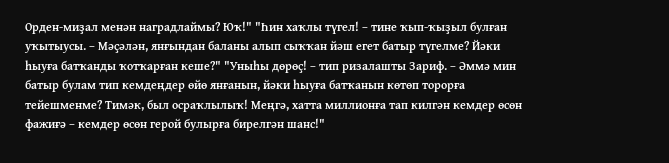Орден-миҙал менән наградлаймы? Юҡ!" "Һин хаҡлы түгел! – тине ҡып-ҡыҙыл булған уҡытыусы. – Мәҫәлән, янғындан баланы алып сыҡҡан йәш егет батыр түгелме? Йәки һыуға батҡанды ҡотҡарған кеше?" "Уныһы дөрөҫ! – тип ризалашты Зариф. – Әммә мин батыр булам тип кемдеңдер өйө янғанын, йәки һыуға батҡанын көтөп торорға тейешменме? Тимәк, был осраҡлылыҡ! Меңгә, хатта миллионға тап килгән кемдер өсөн фажиғә – кемдер өсөн герой булырға бирелгән шанс!"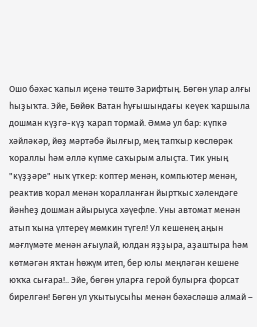Ошо бәхәс ҡапыл иҫенә төштө Зарифтың. Бөгөн улар алғы һыҙыҡта. Эйе, Бөйөк Ватан һуғышындағы кеүек ҡаршыла дошман күҙгә-күҙ ҡарап тормай. Әммә ул бар: күпкә хәйләкәр, йөҙ мәртәбә йылғыр, мең тапҡыр көслөрәк ҡораллы һәм әллә күпме саҡырым алыҫта. Тик уның "күҙҙәре" ныҡ үткер: коптер менән, компьютер менән, реактив ҡорал менән ҡоралланған йыртҡыс хәлендәге йәнһеҙ дошман айырыуса хәүефле. Уны автомат менән атып ҡына үлтереү мөмкин түгел! Ул кешенең аңын мәғлүмәте менән ағыулай, юлдан яҙҙыра, аҙаштыра һәм көтмәгән яҡтан һөжүм итеп, бер юлы меңләгән кешене юҡҡа сығара!.. Эйе, бөгөн уларға герой булырға форсат бирелгән! Бөгөн ул уҡытыусыһы менән бәхәсләшә алмай –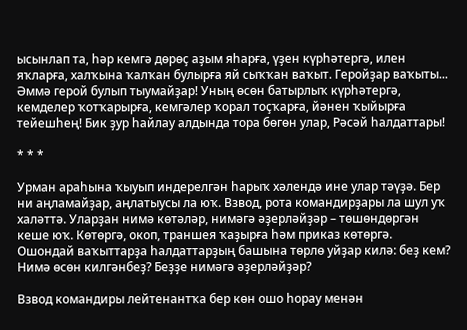ысынлап та, һәр кемгә дөрөҫ аҙым яһарға, үҙен күрһәтергә, илен яҡларға, халҡына ҡалҡан булырға яй сыҡҡан ваҡыт. Геройҙар ваҡыты... Әммә герой булып тыумайҙар! Уның өсөн батырлыҡ күрһәтергә, кемделер ҡотҡарырға, кемгәлер ҡорал тоҫҡарға, йәнен ҡыйырға тейешһең! Бик ҙур һайлау алдында тора бөгөн улар, Рәсәй һалдаттары!

* * *

Урман араһына ҡыуып индерелгән һарыҡ хәлендә ине улар тәүҙә. Бер ни аңламайҙар, аңлатыусы ла юҡ. Взвод, рота командирҙары ла шул уҡ халәттә. Уларҙан нимә көтәләр, нимәгә әҙерләйҙәр – төшөндөргән кеше юҡ. Көтөргә, окоп, траншея ҡаҙырға һәм приказ көтөргә. Ошондай ваҡыттарҙа һалдаттарҙың башына төрлө уйҙар килә: беҙ кем? Нимә өсөн килгәнбеҙ? Беҙҙе нимәгә әҙерләйҙәр?

Взвод командиры лейтенантҡа бер көн ошо һорау менән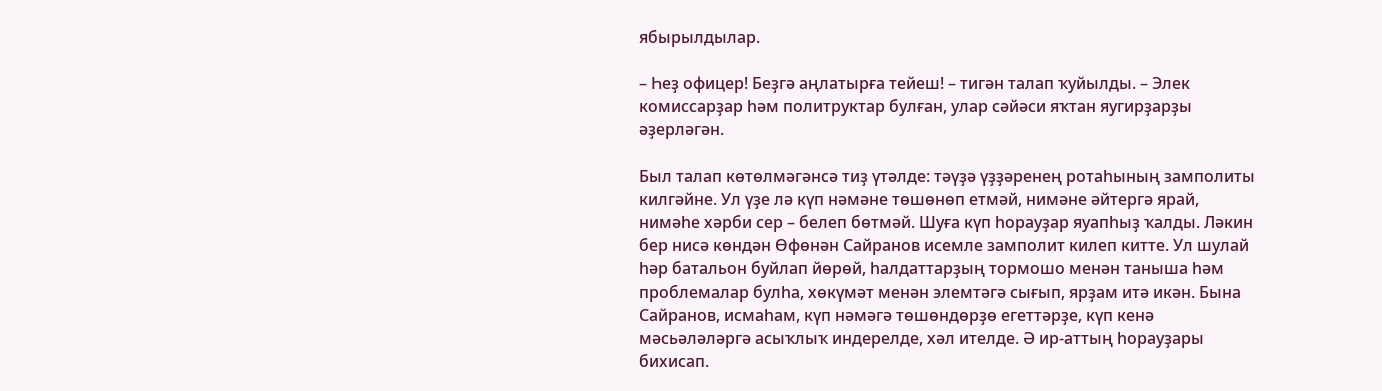ябырылдылар.

– Һеҙ офицер! Беҙгә аңлатырға тейеш! – тигән талап ҡуйылды. – Элек комиссарҙар һәм политруктар булған, улар сәйәси яҡтан яугирҙарҙы әҙерләгән.

Был талап көтөлмәгәнсә тиҙ үтәлде: тәүҙә үҙҙәренең ротаһының замполиты килгәйне. Ул үҙе лә күп нәмәне төшөнөп етмәй, нимәне әйтергә ярай, нимәһе хәрби сер – белеп бөтмәй. Шуға күп һорауҙар яуапһыҙ ҡалды. Ләкин бер нисә көндән Өфөнән Сайранов исемле замполит килеп китте. Ул шулай һәр батальон буйлап йөрөй, һалдаттарҙың тормошо менән таныша һәм проблемалар булһа, хөкүмәт менән элемтәгә сығып, ярҙам итә икән. Бына Сайранов, исмаһам, күп нәмәгә төшөндөрҙө егеттәрҙе, күп кенә мәсьәләләргә асыҡлыҡ индерелде, хәл ителде. Ә ир-аттың һорауҙары бихисап.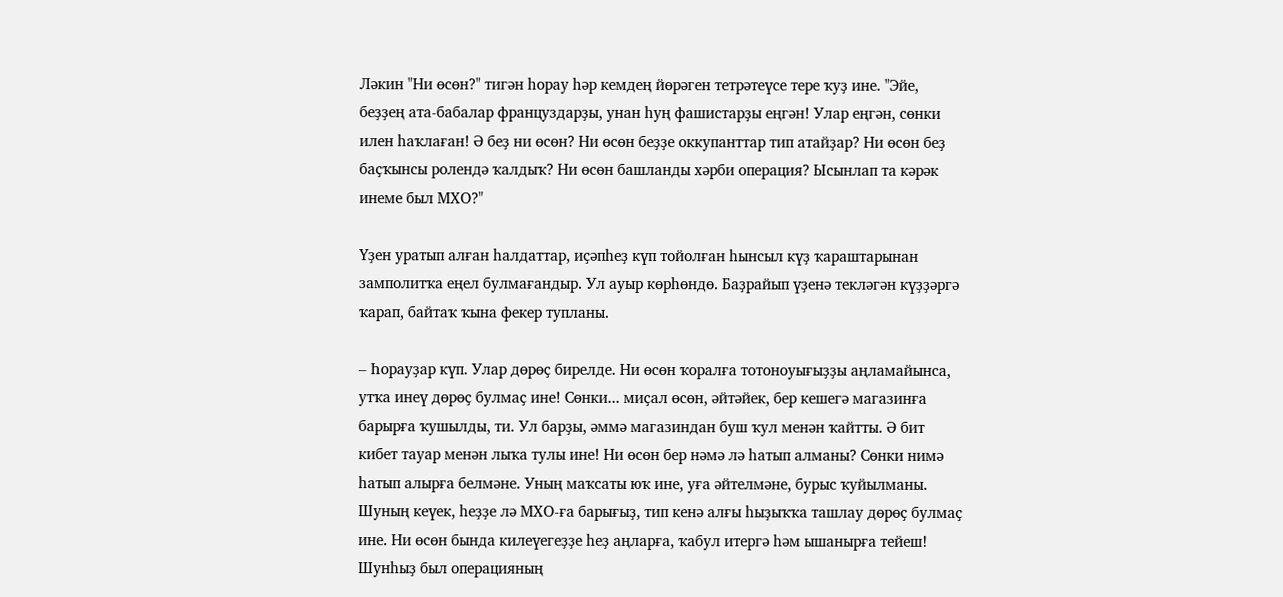Ләкин "Ни өсөн?" тигән һорау һәр кемдең йөрәген тетрәтеүсе тере ҡуҙ ине. "Эйе, беҙҙең ата-бабалар француздарҙы, унан һуң фашистарҙы еңгән! Улар еңгән, сөнки илен һаҡлаған! Ә беҙ ни өсөн? Ни өсөн беҙҙе оккупанттар тип атайҙар? Ни өсөн беҙ баҫҡынсы ролендә ҡалдыҡ? Ни өсөн башланды хәрби операция? Ысынлап та кәрәк инеме был МХО?"

Үҙен уратып алған һалдаттар, иҫәпһеҙ күп тойолған һынсыл күҙ ҡараштарынан замполитҡа еңел булмағандыр. Ул ауыр көрһөндө. Баҙрайып үҙенә текләгән күҙҙәргә ҡарап, байтаҡ ҡына фекер тупланы.

– Һорауҙар күп. Улар дөрөҫ бирелде. Ни өсөн ҡоралға тотоноуығыҙҙы аңламайынса, утҡа инеү дөрөҫ булмаҫ ине! Сөнки... миҫал өсөн, әйтәйек, бер кешегә магазинға барырға ҡушылды, ти. Ул барҙы, әммә магазиндан буш ҡул менән ҡайтты. Ә бит кибет тауар менән лыҡа тулы ине! Ни өсөн бер нәмә лә һатып алманы? Сөнки нимә һатып алырға белмәне. Уның маҡсаты юҡ ине, уға әйтелмәне, бурыс ҡуйылманы. Шуның кеүек, һеҙҙе лә МХО-ға барығыҙ, тип кенә алғы һыҙыҡҡа ташлау дөрөҫ булмаҫ ине. Ни өсөн бында килеүегеҙҙе һеҙ аңларға, ҡабул итергә һәм ышанырға тейеш! Шунһыҙ был операцияның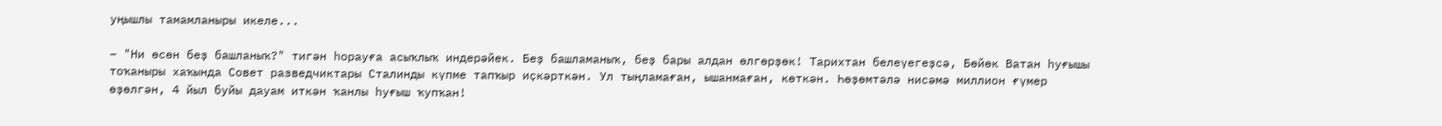уңышлы тамамланыры икеле...

– "Ни өсөн беҙ башланыҡ?" тигән һорауға асыҡлыҡ индерәйек. Беҙ башламаныҡ, беҙ бары алдан өлгөрҙөк! Тарихтан белеүегеҙсә, Бөйөк Ватан һуғышы тоҡаныры хаҡында Совет разведчиктары Сталинды күпме тапҡыр иҫкәрткән. Ул тыңламаған, ышанмаған, көткән. Һөҙөмтәлә нисәмә миллион ғүмер өҙөлгән, 4 йыл буйы дауам иткән ҡанлы һуғыш ҡупҡан!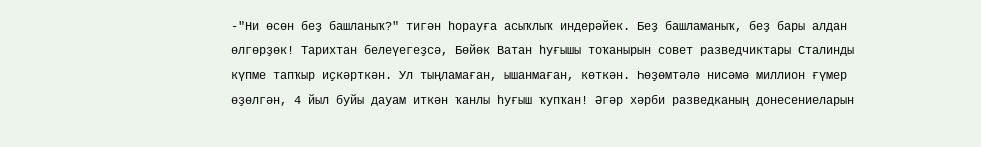-"Ни өсөн беҙ башланыҡ?" тигән һорауға асыҡлыҡ индерәйек. Беҙ башламаныҡ, беҙ бары алдан өлгөрҙөк! Тарихтан белеүегеҙсә, Бөйөк Ватан һуғышы тоҡанырын совет разведчиктары Сталинды күпме тапҡыр иҫкәрткән. Ул тыңламаған, ышанмаған, көткән. Һөҙөмтәлә нисәмә миллион ғүмер өҙөлгән, 4 йыл буйы дауам иткән ҡанлы һуғыш ҡупҡан! Әгәр хәрби разведканың донесениеларын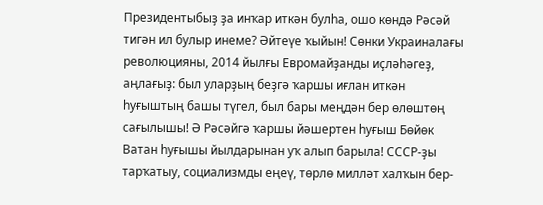Президентыбыҙ ҙа инҡар иткән булһа, ошо көндә Рәсәй тигән ил булыр инеме? Әйтеүе ҡыйын! Сөнки Украиналағы революцияны, 2014 йылғы Евромайҙанды иҫләһәгеҙ, аңлағыҙ: был уларҙың беҙгә ҡаршы иғлан иткән һуғыштың башы түгел, был бары меңдән бер өлөштөң сағылышы! Ә Рәсәйгә ҡаршы йәшертен һуғыш Бөйөк Ватан һуғышы йылдарынан уҡ алып барыла! СССР-ҙы тарҡатыу, социализмды еңеү, төрлө милләт халҡын бер-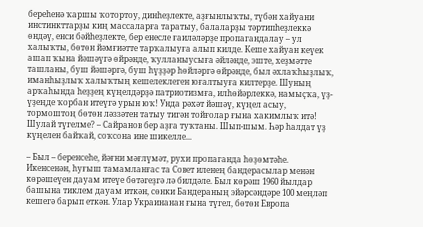береһенә ҡаршы ҡотортоу, динһеҙлекте, аҙғынлыҡты, түбән хайуани инстинкттарҙы киң массаларға таратыу, балаларҙы тәртипһеҙлеккә өндәү, енси бәйһеҙлекте, бер енесле ғаиләләрҙе пропагандалау – ул халыҡты, бөтөн йәмғиәтте тарҡалыуға алып килде. Кеше хайуан кеүек ашап ҡына йәшәүгә өйрәнде, ҡулланыусыға әйләнде, эште, хеҙмәтте ташланы, буш йәшәргә, буш һүҙҙәр һөйләргә өйрәнде, был әхлаҡһыҙлыҡ, иманһыҙлыҡ халыҡтың кешелеклеген юғалтыуға килтерҙе. Шуның арҡаһында һеҙҙең күңелдәрҙә патриотизмға, илһөйәрлеккә, намыҫҡа, үҙ-үҙеңде ҡорбан итеүгә урын юҡ! Унда рәхәт йәшәү, күңел асыу, тормоштоң бөтөн ләззәтен татыу тигән тойғолар ғына хакимлыҡ итә! Шулай түгелме? – Сайранов бер аҙға туҡтаны. Шып-шым. Һәр һалдат үҙ күңелен байҡай, соҡсона ине шикелле...

– Был – беренсеһе, йәғни мәғлүмәт, рухи пропаганда һөҙөмтәһе. Икенсенән, һуғыш тамамланғас та Совет иленең бандерасылар менән көрәшеүен дауам итеүе бөтәгеҙгә лә билдәле. Был көрәш 1960 йылдар башына тиклем дауам иткән, сөнки Бандераның эйәрсәндәре 100 меңләп кешегә барып еткән. Улар Украинанан ғына түгел, бөтөн Европа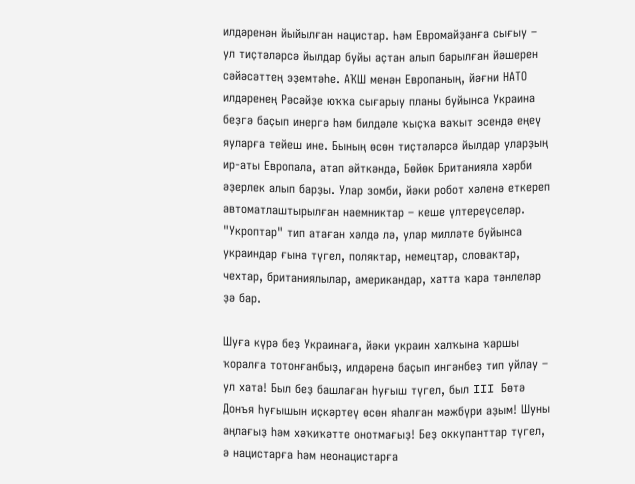илдәренән йыйылған нацистар. Һәм Евромайҙанға сығыу – ул тиҫтәләрсә йылдар буйы аҫтан алып барылған йәшерен сәйәсәттең эҙемтәһе. АҠШ менән Европаның, йәғни НАТО илдәренең Рәсәйҙе юҡҡа сығарыу планы буйынса Украина беҙгә баҫып инергә һәм билдәле ҡыҫҡа ваҡыт эсендә еңеү яуларға тейеш ине. Бының өсөн тиҫтәләрсә йылдар уларҙың ир-аты Европала, атап әйткәндә, Бөйөк Британияла хәрби әҙерлек алып барҙы. Улар зомби, йәки робот хәленә еткереп автоматлаштырылған наемниктар – кеше үлтереүселәр. "Укроптар" тип атаған хәлдә лә, улар милләте буйынса украиндар ғына түгел, поляктар, немецтар, словактар, чехтар, британиялылар, американдар, хатта ҡара тәнлеләр ҙә бар.

Шуға күрә беҙ Украинаға, йәки украин халҡына ҡаршы ҡоралға тотонғанбыҙ, илдәренә баҫып ингәнбеҙ тип уйлау – ул хата! Был беҙ башлаған һуғыш түгел, был III Бөтә Донъя һуғышын иҫкәртеү өсөн яһалған мәжбүри аҙым! Шуны аңлағыҙ һәм хәҡиҡәтте онотмағыҙ! Беҙ оккупанттар түгел, ә нацистарға һәм неонацистарға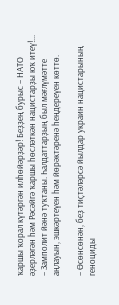ҡаршы ҡорал күтәргән илһөйәрҙәр! Беҙҙең бурыс – НАТО әҙерләгән һәм Рәсәйгә ҡаршы һөсләткән нацистарҙы юҡ итеү!... – Замполит йәнә туҡтаны. Һалдаттарҙың был мәғлүмәтте аңлауын, эшкәртеүен һәм йөрәктәренә һеңдереүен көттө.

– Өсөнсөнән, беҙ тиҫтәләрсә йылдар украин нацистарының геноциды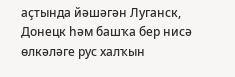аҫтында йәшәгән Луганск, Донецк һәм башҡа бер нисә өлкәләге рус халҡын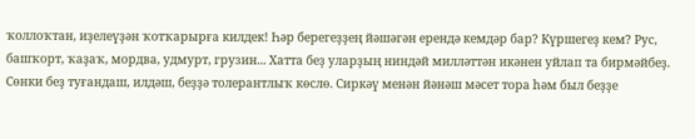ҡоллоҡтан, иҙелеүҙән ҡотҡарырға килдек! Һәр берегеҙҙең йәшәгән ерендә кемдәр бар? Күршегеҙ кем? Рус, башҡорт, ҡаҙаҡ, мордва, удмурт, грузин... Хатта беҙ уларҙың ниндәй милләттән икәнен уйлап та бирмәйбеҙ. Сөнки беҙ туғандаш, илдәш, беҙҙә толерантлыҡ көслө. Сиркәү менән йәнәш мәсет тора һәм был беҙҙе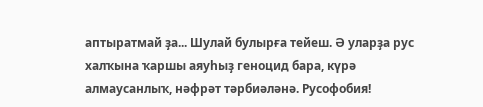аптыратмай ҙа... Шулай булырға тейеш. Ә уларҙа рус халҡына ҡаршы аяуһыҙ геноцид бара, күрә алмаусанлыҡ, нәфрәт тәрбиәләнә. Русофобия!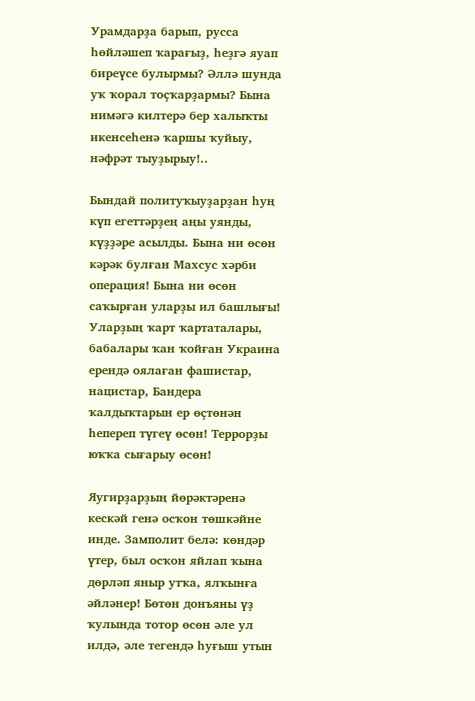Урамдарҙа барып, русса һөйләшеп ҡарағыҙ, һеҙгә яуап биреүсе булырмы? Әллә шунда уҡ ҡорал тоҫҡарҙармы? Бына нимәгә килтерә бер халыҡты икенсеһенә ҡаршы ҡуйыу, нәфрәт тыуҙырыу!..

Бындай политуҡыуҙарҙан һуң күп егеттәрҙең аңы уянды, күҙҙәре асылды. Бына ни өсөн кәрәк булған Махсус хәрби операция! Бына ни өсөн саҡырған уларҙы ил башлығы! Уларҙың ҡарт ҡартаталары, бабалары ҡан ҡойған Украина ерендә оялаған фашистар, нацистар, Бандера ҡалдыҡтарын ер өҫтөнән һепереп түгеү өсөн! Террорҙы юҡҡа сығарыу өсөн!

Яугирҙарҙың йөрәктәренә кескәй генә осҡон төшкәйне инде. Замполит белә: көндәр үтер, был осҡон яйлап ҡына дөрләп яныр утҡа, ялҡынға әйләнер! Бөтөн донъяны үҙ ҡулында тотор өсөн әле ул илдә, әле тегендә һуғыш утын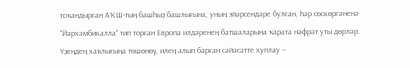тоҡандырған АҠШ-тың башһыҙ башлығына, уның эйәрсендәре булған, һәр сөскөргәненә "Йәрхәмбикалла" тип торған Европа илдәренең батшаларына ҡарата нәфрәт уты дөрләр. Үҙеңдең хаҡлығыңа төшөнөү, илең алып барған сәйәсәтте хуплау –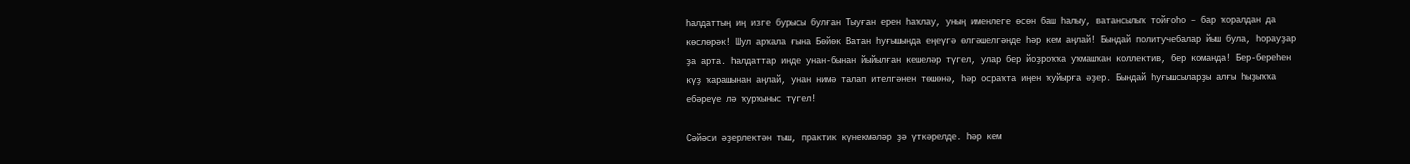һалдаттың иң изге бурысы булған Тыуған ерен һаҡлау, уның именлеге өсөн баш һалыу, ватансылыҡ тойғоһо – бар ҡоралдан да көслөрәк! Шул арҡала ғына Бөйөк Ватан һуғышында еңеүгә өлгәшелгәнде һәр кем аңлай! Бындай политучебалар йыш була, һорауҙар ҙа арта. Һалдаттар инде унан-бынан йыйылған кешеләр түгел, улар бер йоҙроҡҡа уҡмашҡан коллектив, бер команда! Бер-береһен күҙ ҡарашынан аңлай, унан нимә талап ителгәнен төшөнә, һәр осраҡта иңен ҡуйырға әҙер. Бындай һуғышсыларҙы алғы һыҙыҡҡа ебәреүе лә ҡурҡыныс түгел!

Сәйәси әҙерлектән тыш, практик күнекмәләр ҙә үткәрелде. Һәр кем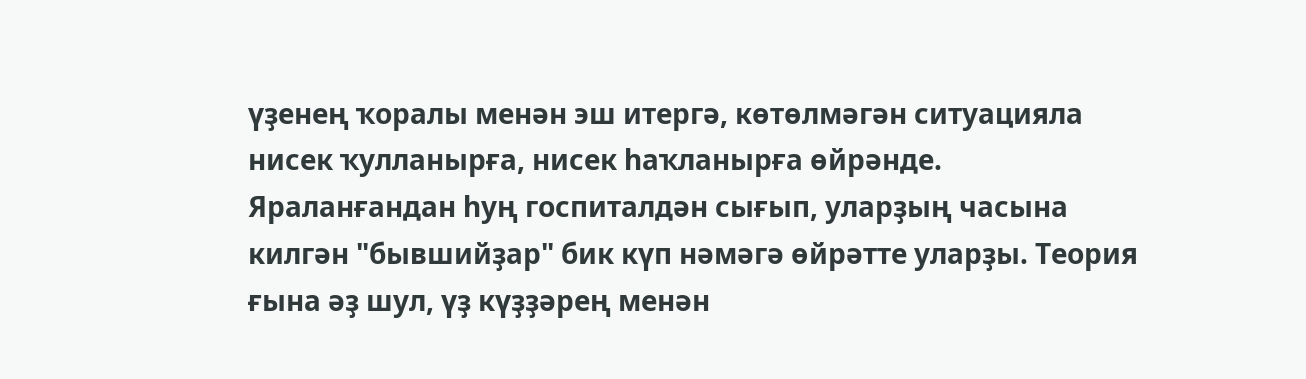үҙенең ҡоралы менән эш итергә, көтөлмәгән ситуацияла нисек ҡулланырға, нисек һаҡланырға өйрәнде. Яраланғандан һуң госпиталдән сығып, уларҙың часына килгән "бывшийҙар" бик күп нәмәгә өйрәтте уларҙы. Теория ғына әҙ шул, үҙ күҙҙәрең менән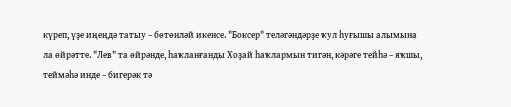күреп, үҙе иңеңдә татыу – бөтөнләй икенсе. "Боксер" теләгәндәрҙе ҡул һуғышы алымына ла өйрәтте. "Лев" та өйрәнде, һаҡланғанды Хоҙай һаҡлармын тигән, кәрәге тейһә – яҡшы, теймәһә инде – бигерәк тә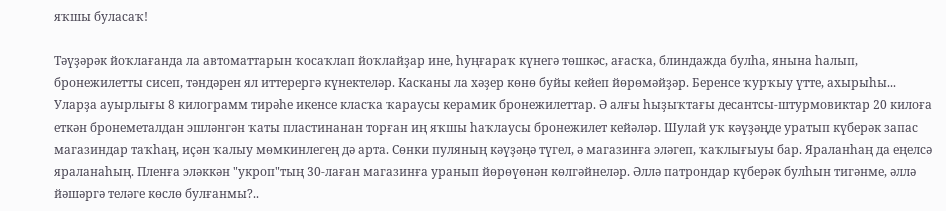яҡшы буласаҡ!

Тәүҙәрәк йоҡлағанда ла автоматтарын ҡосаҡлап йоҡлайҙар ине, һуңғараҡ күнегә төшкәс, ағасҡа, блиндажда булһа, янына һалып, бронежилетты сисеп, тәндәрен ял иттерергә күнектеләр. Касканы ла хәҙер көнө буйы кейеп йөрөмәйҙәр. Беренсе ҡурҡыу үтте, ахырыһы... Уларҙа ауырлығы 8 килограмм тирәһе икенсе класҡа ҡараусы керамик бронежилеттар. Ә алғы һыҙыҡтағы десантсы-штурмовиктар 20 килоға еткән бронеметалдан эшләнгән ҡаты пластинанан торған иң яҡшы һаҡлаусы бронежилет кейәләр. Шулай уҡ кәүҙәңде уратып күберәк запас магазиндар таҡһаң, иҫән ҡалыу мөмкинлегең дә арта. Сөнки пуляның кәүҙәңә түгел, ә магазинға эләгеп, ҡаҡлығыуы бар. Яраланһаң да еңелсә яраланаһың. Пленға эләккән "укроп"тың 30-лаған магазинға уранып йөрөүөнән көлгәйнеләр. Әллә патрондар күберәк булһын тигәнме, әллә йәшәргә теләге көслө булғанмы?..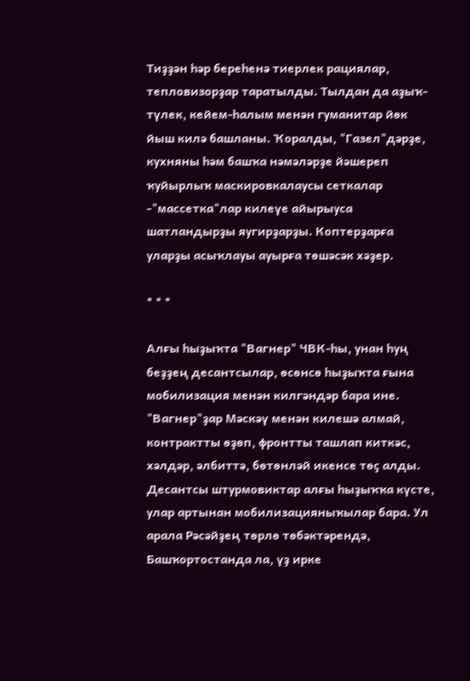Тиҙҙән һәр береһенә тиерлек рациялар, тепловизорҙар таратылды. Тылдан да аҙыҡ-түлек, кейем-һалым менән гуманитар йөк йыш килә башланы. Ҡоралды, "Газел"дәрҙе, кухняны һәм башҡа нәмәләрҙе йәшереп ҡуйырлыҡ маскировкалаусы сеткалар -"массетка"лар килеүе айырыуса шатландырҙы яугирҙарҙы. Коптерҙарға уларҙы асыҡлауы ауырға төшәсәк хәҙер.

* * *

Алғы һыҙыҡта "Вагнер" ЧВК-һы, унан һуң беҙҙең десантсылар, өсөнсө һыҙыҡта ғына мобилизация менән килгәндәр бара ине. "Вагнер"ҙар Мәскәү менән килешә алмай, контрактты өҙөп, фронтты ташлап киткәс, хәлдәр, әлбиттә, бөтөнләй икенсе төҫ алды. Десантсы штурмовиктар алғы һыҙыҡҡа күсте, улар артынан мобилизацияныҡылар бара. Ул арала Рәсәйҙең төрлө төбәктәрендә, Башҡортостанда ла, үҙ ирке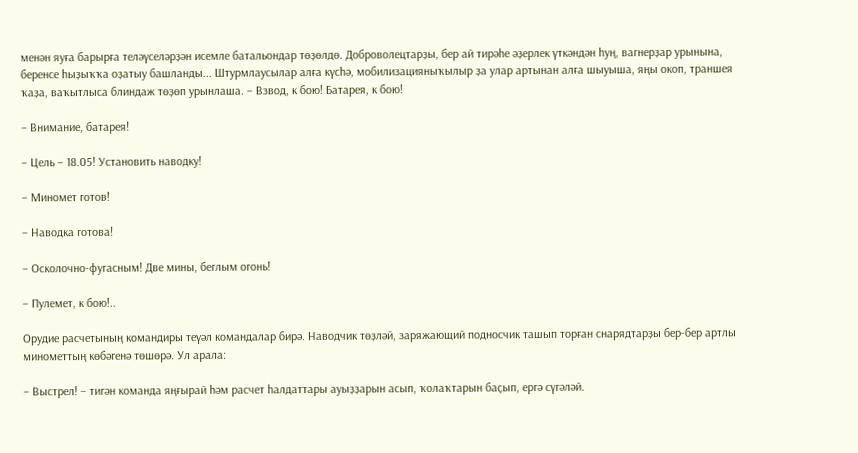менән яуға барырға теләүселәрҙән исемле батальондар төҙөлдө. Доброволецтарҙы, бер ай тирәһе әҙерлек үткәндән һуң, вагнерҙар урынына, беренсе һыҙыҡҡа оҙатыу башланды... Штурмлаусылар алға күсһә, мобилизацияныҡылыр ҙа улар артынан алға шыуыша, яңы окоп, траншея ҡаҙа, ваҡытлыса блиндаж төҙөп урынлаша. – Взвод, к бою! Батарея, к бою!

– Внимание, батарея!

– Цель – 18.05! Установить наводку!

– Миномет готов!

– Наводка готова!

– Осколочно-фугасным! Две мины, беглым огонь!

– Пулемет, к бою!..

Орудие расчетының командиры теүәл командалар бирә. Наводчик төҙләй, заряжающий подносчик ташып торған снарядтарҙы бер-бер артлы минометтың көбәгенә төшөрә. Ул арала:

– Выстрел! – тигән команда яңғырай һәм расчет һалдаттары ауыҙҙарын асып, ҡолаҡтарын баҫып, ергә сүгәләй.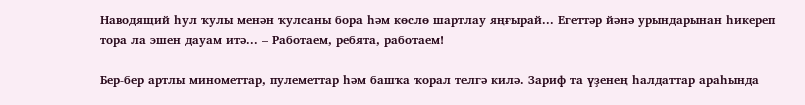Наводящий һул ҡулы менән ҡулсаны бора һәм көслө шартлау яңғырай... Егеттәр йәнә урындарынан һикереп тора ла эшен дауам итә... – Работаем, ребята, работаем!

Бер-бер артлы минометтар, пулеметтар һәм башҡа ҡорал телгә килә. Зариф та үҙенең һалдаттар араһында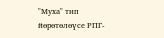"Муха" тип йөрөтөлөүсе РПГ-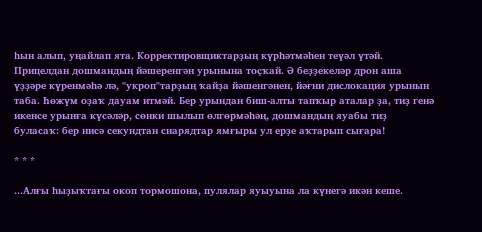һын алып, уңайлап ята. Корректировщиктарҙың күрһәтмәһен теүәл үтәй. Прицелдан дошмандың йәшеренгән урынына тоҫҡай. Ә беҙҙекеләр дрон аша үҙҙәре күренмәһә лә, "укроп"тарҙың ҡайҙа йәшенгәнен, йәғни дислокация урынын таба. Һөжүм оҙаҡ дауам итмәй. Бер урындан биш-алты тапҡыр аталар ҙа, тиҙ генә икенсе урынға күсәләр, сөнки шылып өлгөрмәһәң, дошмандың яуабы тиҙ буласаҡ: бер нисә секундтан снарядтар ямғыры ул ерҙе аҡтарып сығара!

* * *

...Алғы һыҙыҡтағы окоп тормошона, пулялар яуыуына ла күнегә икән кеше.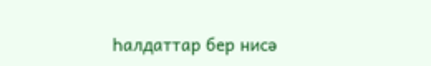Һалдаттар бер нисә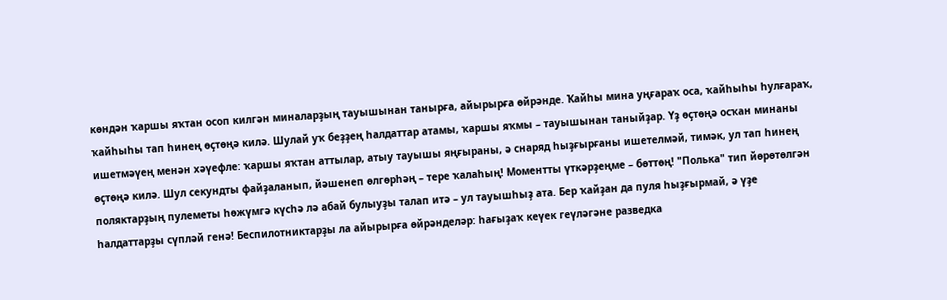көндән ҡаршы яҡтан осоп килгән миналарҙың тауышынан танырға, айырырға өйрәнде. Ҡайһы мина уңғараҡ оса, ҡайһыһы һулғараҡ, ҡайһыһы тап һинең өҫтөңә килә. Шулай уҡ беҙҙең һалдаттар атамы, ҡаршы яҡмы – тауышынан таныйҙар. Үҙ өҫтөңә осҡан минаны ишетмәүең менән хәүефле: ҡаршы яҡтан аттылар, атыу тауышы яңғыраны, ә снаряд һыҙғырғаны ишетелмәй, тимәк, ул тап һинең өҫтөңә килә. Шул секундты файҙаланып, йәшенеп өлгөрһәң – тере ҡалаһың! Моментты үткәрҙеңме – бөттөң! "Полька" тип йөрөтөлгән поляктарҙың пулеметы һөжүмгә күсһә лә абай булыуҙы талап итә – ул тауышһыҙ ата. Бер ҡайҙан да пуля һыҙғырмай, ә үҙе һалдаттарҙы сүпләй генә! Беспилотниктарҙы ла айырырға өйрәнделәр: һағыҙаҡ кеүек геүләгәне разведка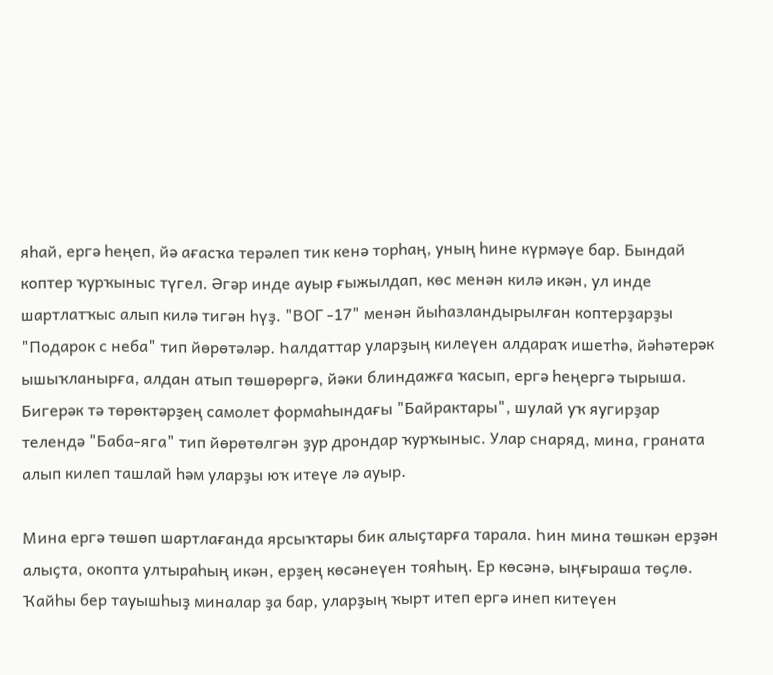яһай, ергә һеңеп, йә ағасҡа терәлеп тик кенә торһаң, уның һине күрмәүе бар. Бындай коптер ҡурҡыныс түгел. Әгәр инде ауыр ғыжылдап, көс менән килә икән, ул инде шартлатҡыс алып килә тигән һүҙ. "ВОГ -17" менән йыһазландырылған коптерҙарҙы "Подарок с неба" тип йөрөтәләр. Һалдаттар уларҙың килеүен алдараҡ ишетһә, йәһәтерәк ышыҡланырға, алдан атып төшөрөргә, йәки блиндажға ҡасып, ергә һеңергә тырыша. Бигерәк тә төрөктәрҙең самолет формаһындағы "Байрактары", шулай уҡ яугирҙар телендә "Баба-яга" тип йөрөтөлгән ҙур дрондар ҡурҡыныс. Улар снаряд, мина, граната алып килеп ташлай һәм уларҙы юҡ итеүе лә ауыр.

Мина ергә төшөп шартлағанда ярсыҡтары бик алыҫтарға тарала. Һин мина төшкән ерҙән алыҫта, окопта ултыраһың икән, ерҙең көсәнеүен тояһың. Ер көсәнә, ыңғыраша төҫлө. Ҡайһы бер тауышһыҙ миналар ҙа бар, уларҙың ҡырт итеп ергә инеп китеүен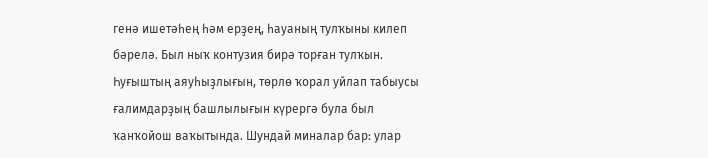генә ишетәһең һәм ерҙең, һауаның тулҡыны килеп бәрелә. Был ныҡ контузия бирә торған тулҡын. Һуғыштың аяуһыҙлығын, төрлө ҡорал уйлап табыусы ғалимдарҙың башлылығын күрергә була был ҡанҡойош ваҡытында. Шундай миналар бар: улар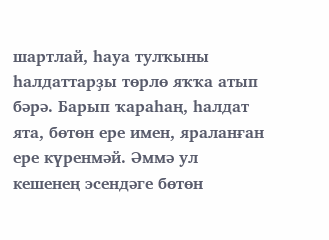шартлай, һауа тулҡыны һалдаттарҙы төрлө яҡҡа атып бәрә. Барып ҡараһаң, һалдат ята, бөтөн ере имен, яраланған ере күренмәй. Әммә ул кешенең эсендәге бөтөн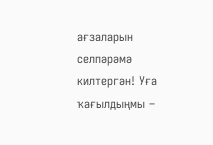ағзаларын селпәрәмә килтергән! Уға ҡағылдыңмы –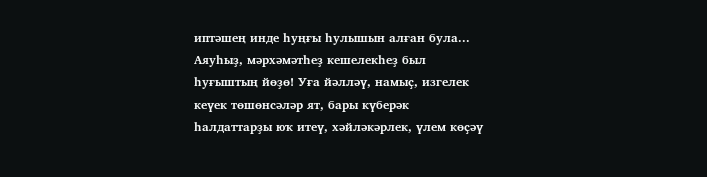иптәшең инде һуңғы һулышын алған була... Аяуһыҙ, мәрхәмәтһеҙ кешелекһеҙ был һуғыштың йөҙө! Уға йәлләү, намыҫ, изгелек кеүек төшөнсәләр ят, бары күберәк һалдаттарҙы юҡ итеү, хәйләкәрлек, үлем көҫәү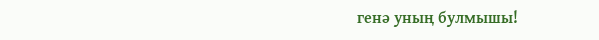генә уның булмышы!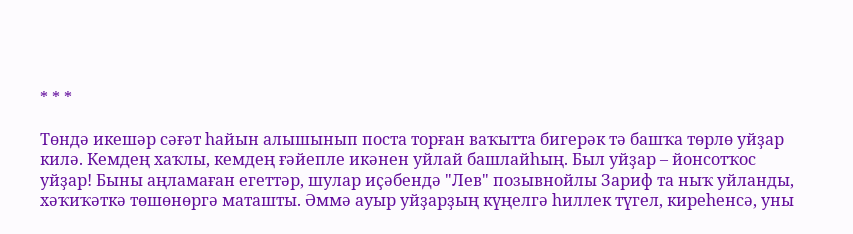* * *

Төндә икешәр сәғәт һайын алышынып поста торған ваҡытта бигерәк тә башҡа төрлө уйҙар килә. Кемдең хаҡлы, кемдең ғәйепле икәнен уйлай башлайһың. Был уйҙар – йонсотҡос уйҙар! Быны аңламаған егеттәр, шулар иҫәбендә "Лев" позывнойлы Зариф та ныҡ уйланды, хәҡиҡәткә төшөнөргә маташты. Әммә ауыр уйҙарҙың күңелгә һиллек түгел, киреһенсә, уны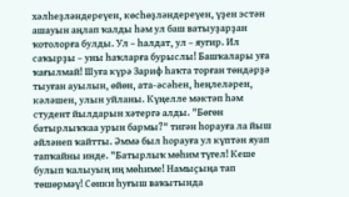хәлһеҙләндереүен, көсһөҙләндереүен, үҙен эстән ашауын аңлап ҡалды һәм ул баш ватыуҙарҙан ҡотолорға булды. Ул – һалдат, ул – яугир. Ил саҡырҙы – уны һаҡларға бурыслы! Башҡалары уға ҡағылмай! Шуға күрә Зариф һаҡта торған төндәрҙә тыуған ауылын, өйөн, ата-әсәһен, һеңлеләрен, кәләшен, улын уйланы. Күңелле мәктәп һәм студент йылдарын хәтергә алды. "Бөгөн батырлыҡҡаа урын бармы?" тигән һорауға ла йыш әйләнеп ҡайтты. Әммә был һорауға ул күптән яуап тапҡайны инде. "Батырлыҡ мөһим түгел! Кеше булып ҡалыуың иң мөһиме! Намыҫыңа тап төшөрмәү! Сөнки һуғыш ваҡытында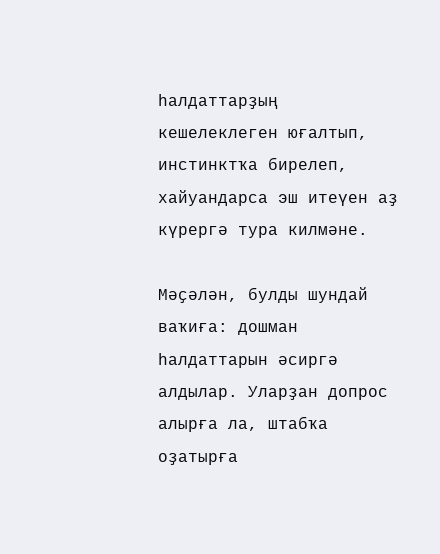һалдаттарҙың кешелеклеген юғалтып, инстинктҡа бирелеп, хайуандарса эш итеүен аҙ күрергә тура килмәне.

Мәҫәлән, булды шундай ваҡиға: дошман һалдаттарын әсиргә алдылар. Уларҙан допрос алырға ла, штабҡа оҙатырға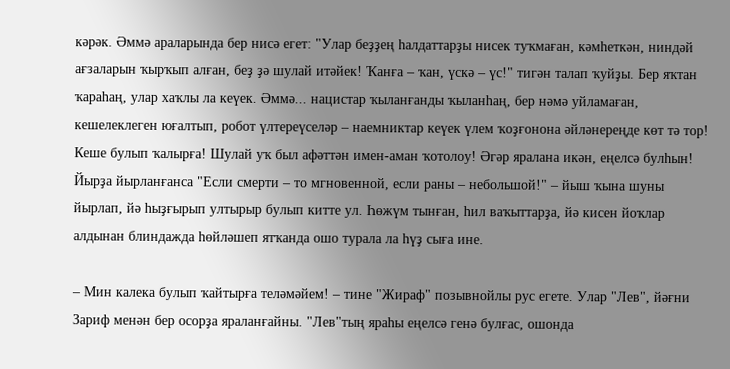кәрәк. Әммә араларында бер нисә егет: "Улар беҙҙең һалдаттарҙы нисек туҡмаған, кәмһеткән, ниндәй ағзаларын ҡырҡып алған, беҙ ҙә шулай итәйек! Ҡанға – ҡан, үскә – үс!" тигән талап ҡуйҙы. Бер яҡтан ҡараһаң, улар хаҡлы ла кеүек. Әммә... нацистар ҡыланғанды ҡыланһаң, бер нәмә уйламаған, кешелеклеген юғалтып, робот үлтереүселәр – наемниктар кеүек үлем ҡоҙғонона әйләнереңде көт тә тор! Кеше булып ҡалырға! Шулай уҡ был афәттән имен-аман ҡотолоу! Әгәр яралана икән, еңелсә булһын! Йырҙа йырланғанса "Если смерти – то мгновенной, если раны – небольшой!" – йыш ҡына шуны йырлап, йә һыҙғырып ултырыр булып китте ул. Һөжүм тынған, һил ваҡыттарҙа, йә кисен йоҡлар алдынан блиндажда һөйләшеп ятҡанда ошо турала ла һүҙ сыға ине.

– Мин калека булып ҡайтырға теләмәйем! – тине "Жираф" позывнойлы рус егете. Улар "Лев", йәғни Зариф менән бер осорҙа яраланғайны. "Лев"тың яраһы еңелсә генә булғас, ошонда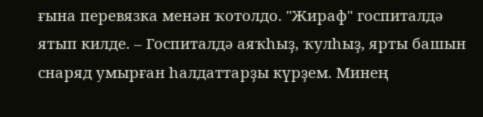ғына перевязка менән ҡотолдо. "Жираф" госпиталдә ятып килде. – Госпиталдә аяҡһыҙ, ҡулһыҙ, ярты башын снаряд умырған һалдаттарҙы күрҙем. Минең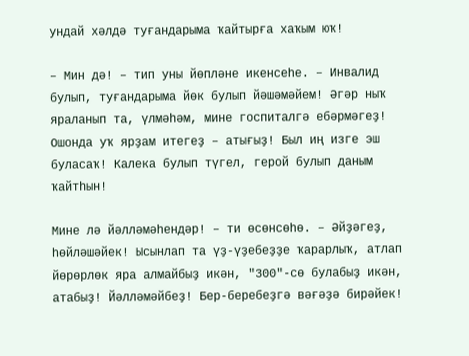ундай хәлдә туғандарыма ҡайтырға хаҡым юҡ!

– Мин дә! – тип уны йөпләне икенсеһе. – Инвалид булып, туғандарыма йөк булып йәшәмәйем! Әгәр ныҡ яраланып та, үлмәһәм, мине госпиталгә ебәрмәгеҙ! Ошонда уҡ ярҙам итегеҙ – атығыҙ! Был иң изге эш буласаҡ! Калека булып түгел, герой булып даным ҡайтһын!

Мине лә йәлләмәһендәр! – ти өсөнсөһө. – Әйҙәгеҙ, һөйләшәйек! Ысынлап та үҙ-үҙебеҙҙе ҡарарлыҡ, атлап йөрөрлөк яра алмайбыҙ икән, "300"-сө булабыҙ икән, атабыҙ! Йәлләмәйбеҙ! Бер-беребеҙгә вәғәҙә бирәйек!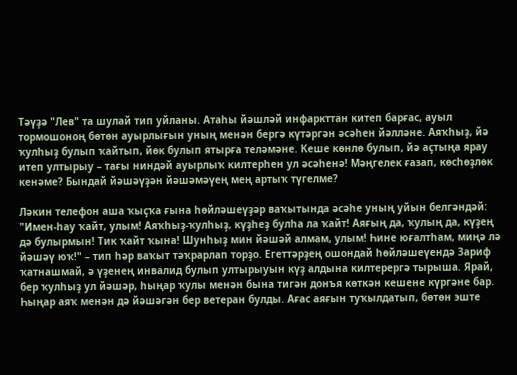Тәүҙә "Лев" та шулай тип уйланы. Атаһы йәшләй инфаркттан китеп барғас, ауыл тормошоноң бөтөн ауырлығын уның менән бергә күтәргән әсәһен йәлләне. Аяҡһыҙ, йә ҡулһыҙ булып ҡайтып, йөк булып ятырға теләмәне. Кеше көнлө булып, йә аҫтыңа ярау итеп ултырыу – тағы ниндәй ауырлыҡ килтерһен ул әсәһенә! Мәңгелек ғазап, көсһөҙлөк кенәме? Бындай йәшәүҙән йәшәмәүең мең артыҡ түгелме?

Ләкин телефон аша ҡыҫҡа ғына һөйләшеүҙәр ваҡытында әсәһе уның уйын белгәндәй: "Имен-һау ҡайт, улым! Аяҡһыҙ-ҡулһыҙ, күҙһеҙ булһа ла ҡайт! Аяғың да, ҡулың да, күҙең дә булырмын! Тик ҡайт ҡына! Шунһыҙ мин йәшәй алмам, улым! Һине юғалтһам, миңә лә йәшәү юҡ!" – тип һәр ваҡыт тәҡрарлап торҙо. Егеттәрҙең ошондай һөйләшеүендә Зариф ҡатнашмай, ә үҙенең инвалид булып ултырыуын күҙ алдына килтерергә тырыша. Ярай, бер ҡулһыҙ ул йәшәр, һыңар ҡулы менән бына тигән донъя көткән кешене күргәне бар. Һыңар аяҡ менән дә йәшәгән бер ветеран булды. Ағас аяғын туҡылдатып, бөтөн эште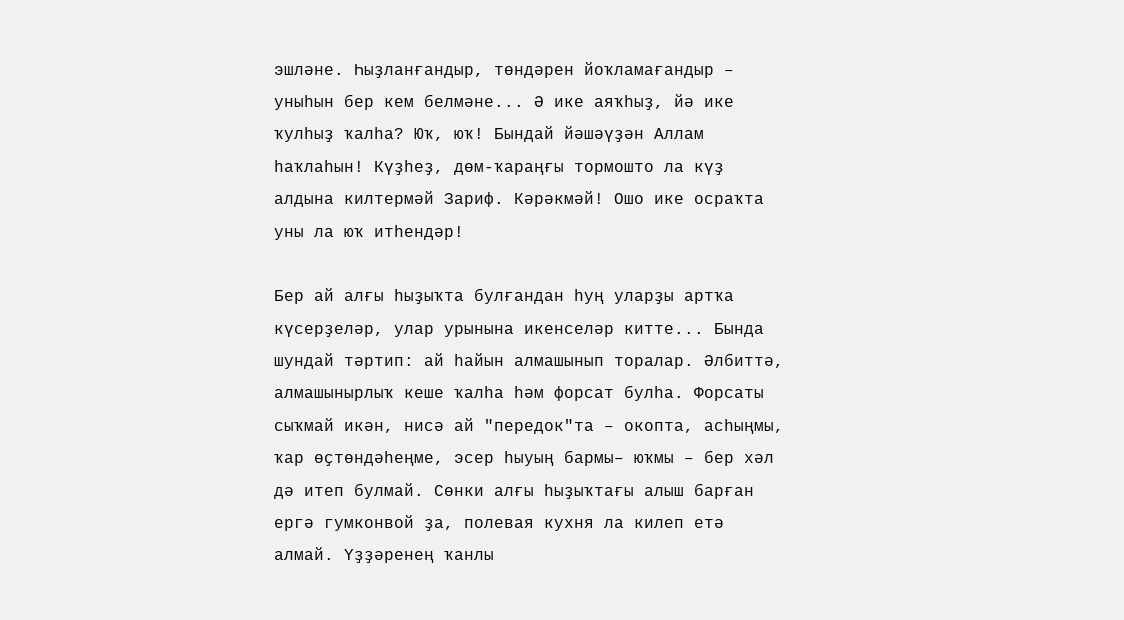эшләне. Һыҙланғандыр, төндәрен йоҡламағандыр – уныһын бер кем белмәне... Ә ике аяҡһыҙ, йә ике ҡулһыҙ ҡалһа? Юҡ, юҡ! Бындай йәшәүҙән Аллам һаҡлаһын! Күҙһеҙ, дөм-ҡараңғы тормошто ла күҙ алдына килтермәй Зариф. Кәрәкмәй! Ошо ике осраҡта уны ла юҡ итһендәр!

Бер ай алғы һыҙыҡта булғандан һуң уларҙы артҡа күсерҙеләр, улар урынына икенселәр китте... Бында шундай тәртип: ай һайын алмашынып торалар. Әлбиттә, алмашынырлыҡ кеше ҡалһа һәм форсат булһа. Форсаты сыҡмай икән, нисә ай "передок"та – окопта, асһыңмы, ҡар өҫтөндәһеңме, эсер һыуың бармы– юҡмы – бер хәл дә итеп булмай. Сөнки алғы һыҙыҡтағы алыш барған ергә гумконвой ҙа, полевая кухня ла килеп етә алмай. Үҙҙәренең ҡанлы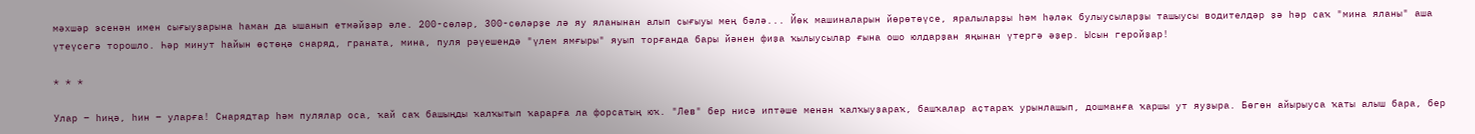мәхшәр эсенән имен сығыуҙарына һаман да ышанып етмәйҙәр әле. 200-сөләр, 300-сөләрҙе лә яу яланынан алып сығыуы мең бәлә... Йөк машиналарын йөрөтөүсе, яралыларҙы һәм һәләк булыусыларҙы ташыусы водителдәр ҙә һәр саҡ "мина яланы" аша үтеүсегә торошло. Һәр минут һайын өҫтөңә снаряд, граната, мина, пуля рәүешендә "үлем ямғыры" яуып торғанда бары йәнен фиҙа ҡылыусылар ғына ошо юлдарҙан яңынан үтергә әҙер. Ысын геройҙар!

* * *

Улар – һиңә, һин – уларға! Снарядтар һәм пулялар оса, ҡай саҡ башыңды ҡалҡытып ҡарарға ла форсатың юҡ. "Лев" бер нисә иптәше менән ҡалҡыуҙараҡ, башҡалар аҫтараҡ урынлашып, дошманға ҡаршы ут яуҙыра. Бөгөн айырыуса ҡаты алыш бара, бер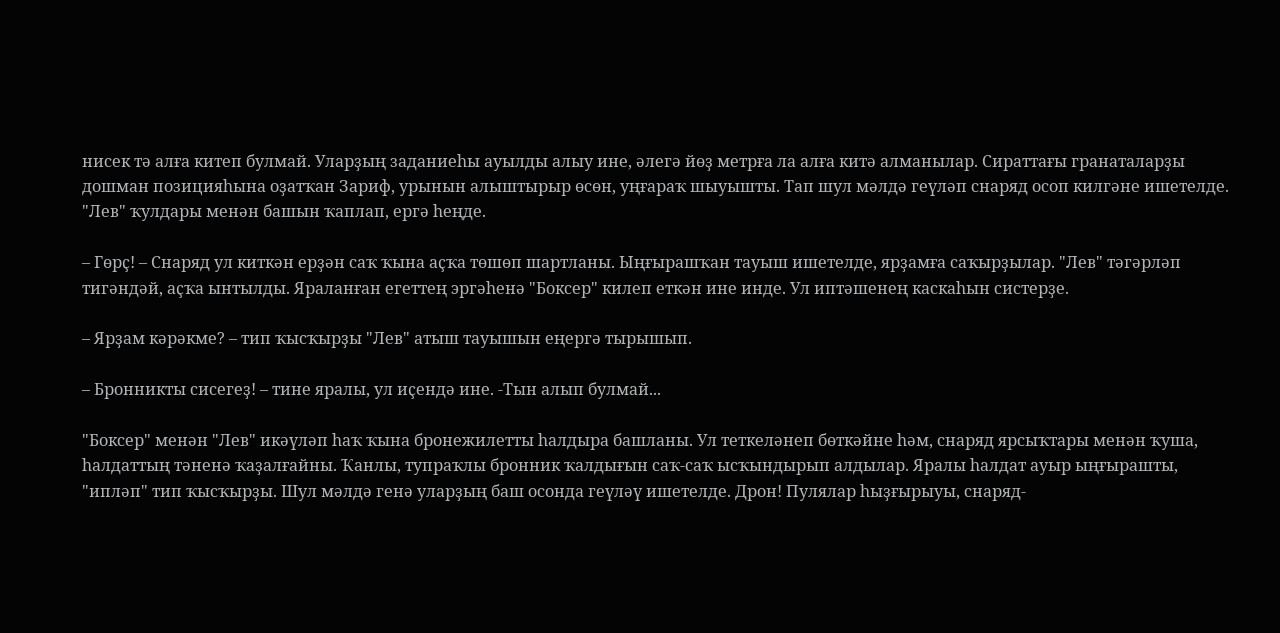нисек тә алға китеп булмай. Уларҙың заданиеһы ауылды алыу ине, әлегә йөҙ метрға ла алға китә алманылар. Сираттағы гранаталарҙы дошман позицияһына оҙатҡан Зариф, урынын алыштырыр өсөн, уңғараҡ шыуышты. Тап шул мәлдә геүләп снаряд осоп килгәне ишетелде. "Лев" ҡулдары менән башын ҡаплап, ергә һеңде.

– Гөрҫ! – Снаряд ул киткән ерҙән саҡ ҡына аҫҡа төшөп шартланы. Ыңғырашҡан тауыш ишетелде, ярҙамға саҡырҙылар. "Лев" тәгәрләп тигәндәй, аҫҡа ынтылды. Яраланған егеттең эргәһенә "Боксер" килеп еткән ине инде. Ул иптәшенең каскаһын систерҙе.

– Ярҙам кәрәкме? – тип ҡысҡырҙы "Лев" атыш тауышын еңергә тырышып.

– Бронникты сисегеҙ! – тине яралы, ул иҫендә ине. -Тын алып булмай...

"Боксер" менән "Лев" икәүләп һаҡ ҡына бронежилетты һалдыра башланы. Ул теткеләнеп бөткәйне һәм, снаряд ярсыҡтары менән ҡуша, һалдаттың тәненә ҡаҙалғайны. Ҡанлы, тупраҡлы бронник ҡалдығын саҡ-саҡ ысҡындырып алдылар. Яралы һалдат ауыр ыңғырашты, "ипләп" тип ҡысҡырҙы. Шул мәлдә генә уларҙың баш осонда геүләү ишетелде. Дрон! Пулялар һыҙғырыуы, снаряд-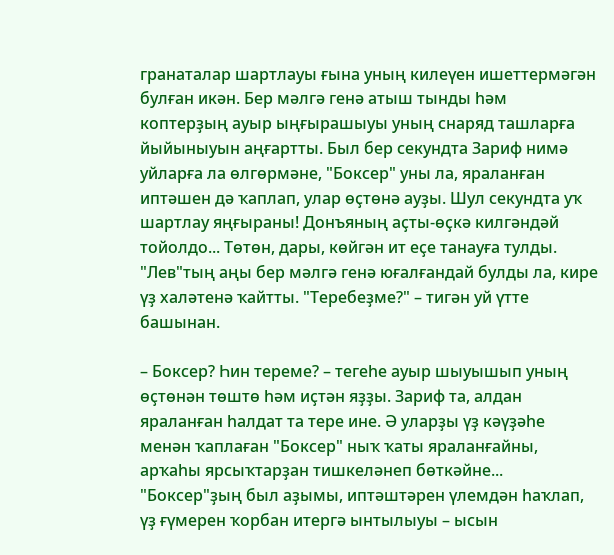гранаталар шартлауы ғына уның килеүен ишеттермәгән булған икән. Бер мәлгә генә атыш тынды һәм коптерҙың ауыр ыңғырашыуы уның снаряд ташларға йыйыныуын аңғартты. Был бер секундта Зариф нимә уйларға ла өлгөрмәне, "Боксер" уны ла, яраланған иптәшен дә ҡаплап, улар өҫтөнә ауҙы. Шул секундта уҡ шартлау яңғыраны! Донъяның аҫты-өҫкә килгәндәй тойолдо... Төтөн, дары, көйгән ит еҫе танауға тулды. "Лев"тың аңы бер мәлгә генә юғалғандай булды ла, кире үҙ халәтенә ҡайтты. "Теребеҙме?" – тигән уй үтте башынан.

– Боксер? Һин тереме? – тегеһе ауыр шыуышып уның өҫтөнән төштө һәм иҫтән яҙҙы. Зариф та, алдан яраланған һалдат та тере ине. Ә уларҙы үҙ кәүҙәһе менән ҡаплаған "Боксер" ныҡ ҡаты яраланғайны, арҡаһы ярсыҡтарҙан тишкеләнеп бөткәйне... "Боксер"ҙың был аҙымы, иптәштәрен үлемдән һаҡлап, үҙ ғүмерен ҡорбан итергә ынтылыуы – ысын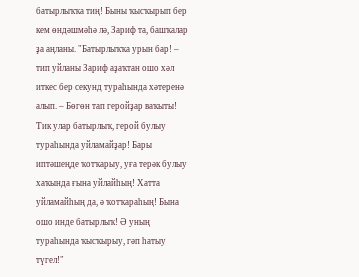батырлыҡҡа тиң! Быны ҡысҡырып бер кем өндәшмәһә лә, Зариф та, башҡалар ҙа аңланы. "Батырлыҡҡа урын бар! – тип уйланы Зариф аҙаҡтан ошо хәл иткес бер секунд тураһында хәтеренә алып. – Бөгөн тап геройҙар ваҡыты! Тик улар батырлыҡ, герой булыу тураһында уйламайҙар! Бары иптәшеңде ҡотҡарыу, уға терәк булыу хаҡында ғына уйлайһың! Хатта уйламайһың да, ә ҡотҡараһың! Бына ошо инде батырлыҡ! Ә уның тураһында ҡысҡырыу, гәп һатыу түгел!"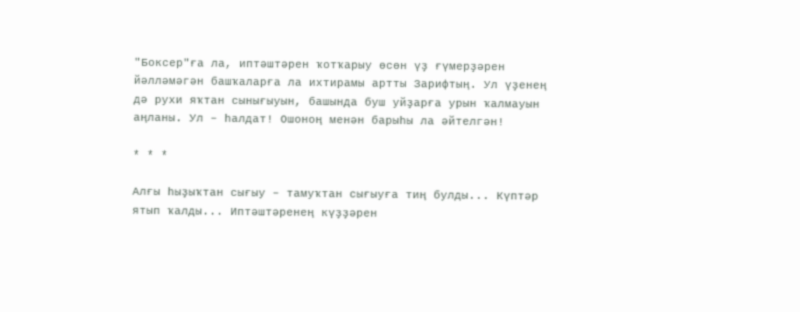"Боксер"ға ла, иптәштәрен ҡотҡарыу өсөн үҙ ғүмерҙәрен йәлләмәгән башҡаларға ла ихтирамы артты Зарифтың. Ул үҙенең дә рухи яҡтан сынығыуын, башында буш уйҙарға урын ҡалмауын аңланы. Ул – һалдат! Ошоноң менән барыһы ла әйтелгән!

* * *

Алғы һыҙыҡтан сығыу – тамуҡтан сығыуға тиң булды... Күптәр ятып ҡалды... Иптәштәренең күҙҙәрен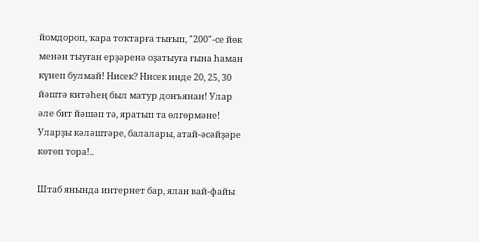йомдороп, ҡара тоҡтарға тығып, "200"-се йөк менән тыуған ерҙәренә оҙатыуға ғына һаман күнеп булмай! Нисек? Нисек инде 20, 25, 30 йәштә китәһең был матур донъянан! Улар әле бит йәшәп тә, яратып та өлгөрмәне! Уларҙы кәләштәре, балалары, атай-әсәйҙәре көтөп тора!..

Штаб янында интернет бар, ялан вай-файы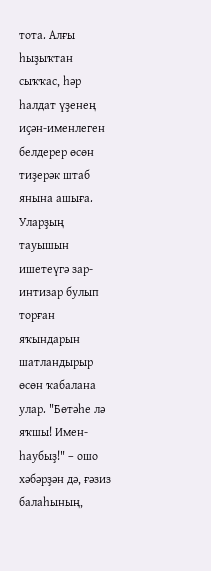тота. Алғы һыҙыҡтан сыҡҡас, һәр һалдат үҙенең иҫән-именлеген белдерер өсөн тиҙерәк штаб янына ашыға. Уларҙың тауышын ишетеүгә зар-интизар булып торған яҡындарын шатландырыр өсөн ҡабалана улар. "Бөтәһе лә яҡшы! Имен-һаубыҙ!" – ошо хәбәрҙән дә, ғәзиз балаһының,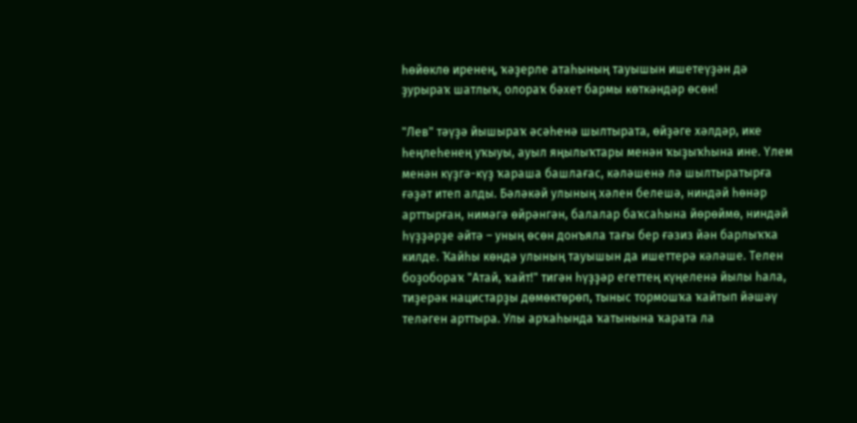һөйөклө иренең, ҡәҙерле атаһының тауышын ишетеүҙән дә ҙурыраҡ шатлыҡ, олораҡ бәхет бармы көткәндәр өсөн!

"Лев" тәүҙә йышыраҡ әсәһенә шылтырата, өйҙәге хәлдәр, ике һеңлеһенең уҡыуы, ауыл яңылыҡтары менән ҡыҙыҡһына ине. Үлем менән күҙгә-күҙ ҡараша башлағас, кәләшенә лә шылтыратырға ғәҙәт итеп алды. Бәләкәй улының хәлен белешә, ниндәй һөнәр арттырған, нимәгә өйрәнгән, балалар баҡсаһына йөрөймө, ниндәй һүҙҙәрҙе әйтә – уның өсөн донъяла тағы бер ғәзиз йән барлыҡҡа килде. Ҡайһы көндә улының тауышын да ишеттерә кәләше. Телен боҙобораҡ "Атай, ҡайт!" тигән һүҙҙәр егеттең күңеленә йылы һала, тиҙерәк нацистарҙы дөмөктөрөп, тыныс тормошҡа ҡайтып йәшәү теләген арттыра. Улы арҡаһында ҡатынына ҡарата ла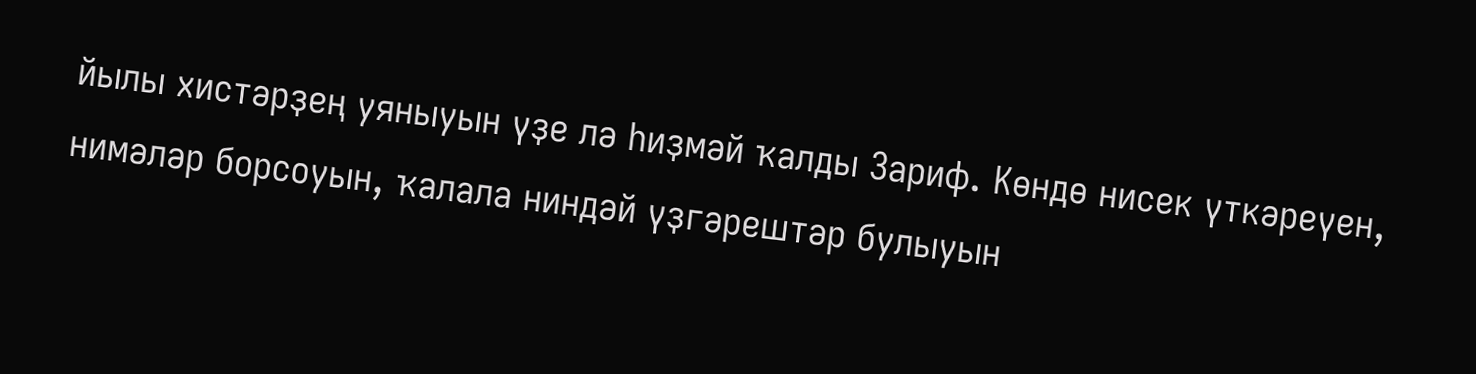йылы хистәрҙең уяныуын үҙе лә һиҙмәй ҡалды Зариф. Көндө нисек үткәреүен, нимәләр борсоуын, ҡалала ниндәй үҙгәрештәр булыуын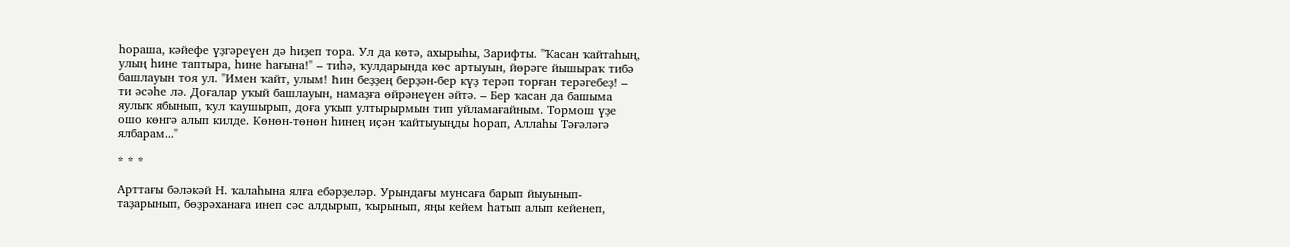һораша, кәйефе үҙгәреүен дә һиҙеп тора. Ул да көтә, ахырыһы, Зарифты. "Ҡасан ҡайтаһың, улың һине таптыра, һине һағына!" – тиһә, ҡулдарында көс артыуын, йөрәге йышыраҡ тибә башлауын тоя ул. "Имен ҡайт, улым! Һин беҙҙең берҙән-бер күҙ терәп торған терәгебеҙ! – ти әсәһе лә. Доғалар уҡый башлауын, намаҙға өйрәнеүен әйтә. – Бер ҡасан да башыма яулыҡ ябынып, ҡул ҡаушырып, доға уҡып ултырырмын тип уйламағайным. Тормош үҙе ошо көнгә алып килде. Көнөн-төнөн һинең иҫән ҡайтыуыңды һорап, Аллаһы Тәғәләгә ялбарам..."

* * *

Арттағы бәләкәй Н. ҡалаһына ялға ебәрҙеләр. Урындағы мунсаға барып йыуынып-таҙарынып, бөҙрәханаға инеп сәс алдырып, ҡырынып, яңы кейем һатып алып кейенеп,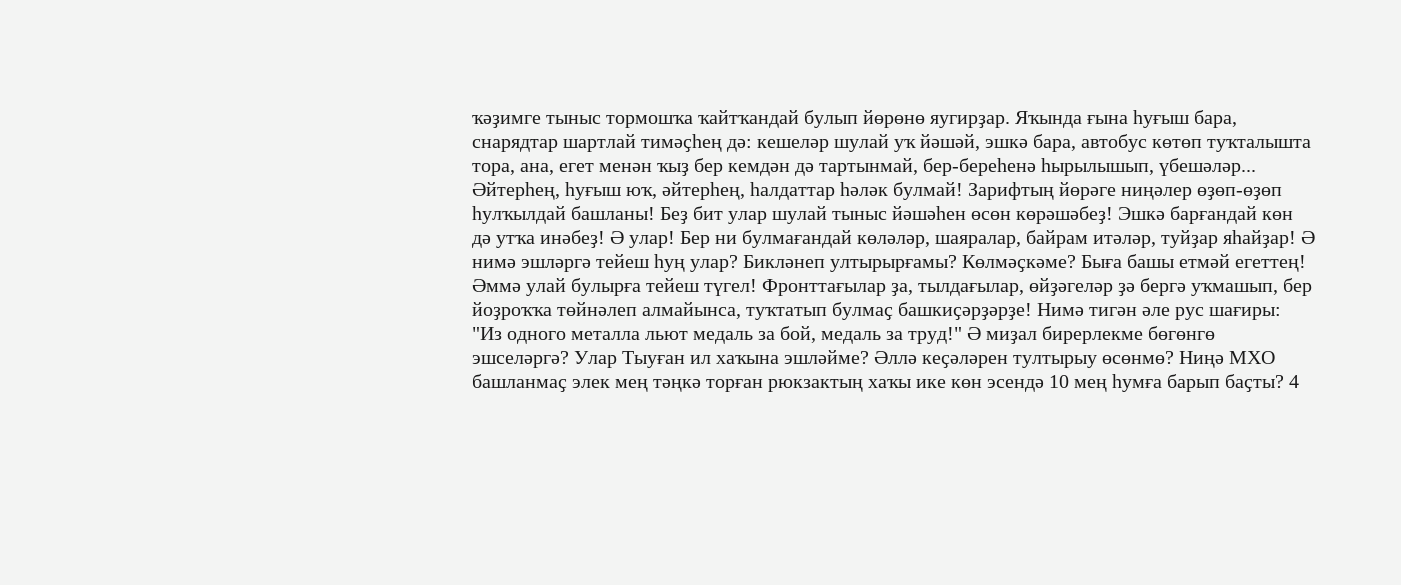ҡәҙимге тыныс тормошҡа ҡайтҡандай булып йөрөнө яугирҙар. Яҡында ғына һуғыш бара, снарядтар шартлай тимәҫһең дә: кешеләр шулай уҡ йәшәй, эшкә бара, автобус көтөп туҡталышта тора, ана, егет менән ҡыҙ бер кемдән дә тартынмай, бер-береһенә һырылышып, үбешәләр... Әйтерһең, һуғыш юҡ, әйтерһең, һалдаттар һәләк булмай! Зарифтың йөрәге ниңәлер өҙөп-өҙөп һулҡылдай башланы! Беҙ бит улар шулай тыныс йәшәһен өсөн көрәшәбеҙ! Эшкә барғандай көн дә утҡа инәбеҙ! Ә улар! Бер ни булмағандай көләләр, шаяралар, байрам итәләр, туйҙар яһайҙар! Ә нимә эшләргә тейеш һуң улар? Бикләнеп ултырырғамы? Көлмәҫкәме? Быға башы етмәй егеттең! Әммә улай булырға тейеш түгел! Фронттағылар ҙа, тылдағылар, өйҙәгеләр ҙә бергә уҡмашып, бер йоҙроҡҡа төйнәлеп алмайынса, туҡтатып булмаҫ башкиҫәрҙәрҙе! Нимә тигән әле рус шағиры: "Из одного металла льют медаль за бой, медаль за труд!" Ә миҙал бирерлекме бөгөнгө эшселәргә? Улар Тыуған ил хаҡына эшләйме? Әллә кеҫәләрен тултырыу өсөнмө? Ниңә МХО башланмаҫ элек мең тәңкә торған рюкзактың хаҡы ике көн эсендә 10 мең һумға барып баҫты? 4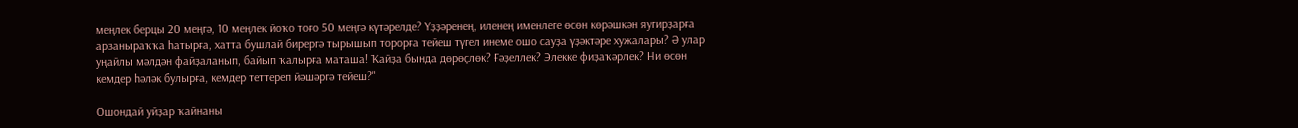меңлек берцы 20 меңгә, 10 меңлек йоҡо тоғо 50 меңгә күтәрелде? Үҙҙәренең, иленең именлеге өсөн көрәшкән яугирҙарға арзаныраҡҡа һатырға, хатта бушлай бирергә тырышып торорға тейеш түгел инеме ошо сауҙа үҙәктәре хужалары? Ә улар уңайлы мәлдән файҙаланып, байып ҡалырға маташа! Ҡайҙа бында дөрөҫлөк? Ғәҙеллек? Элекке фиҙаҡәрлек? Ни өсөн кемдер һәләк булырға, кемдер теттереп йәшәргә тейеш?"

Ошондай уйҙар ҡайнаны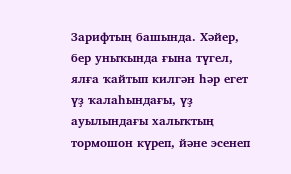Зарифтың башында. Хәйер, бер уныҡында ғына түгел, ялға ҡайтып килгән һәр егет үҙ ҡалаһындағы, үҙ ауылындағы халыҡтың тормошон күреп, йәне эсенеп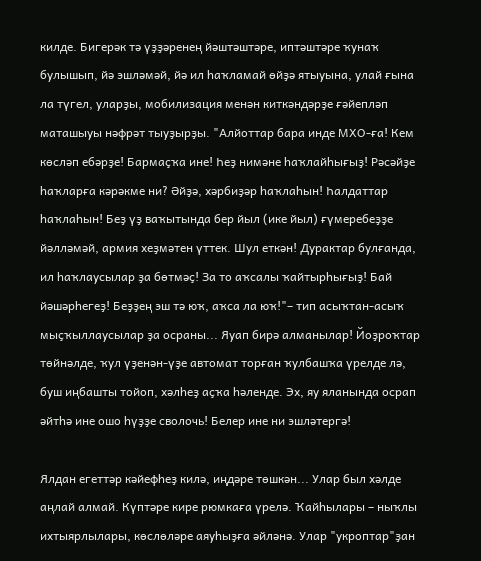килде. Бигерәк тә үҙҙәренең йәштәштәре, иптәштәре ҡунаҡ булышып, йә эшләмәй, йә ил һаҡламай өйҙә ятыуына, улай ғына ла түгел, уларҙы, мобилизация менән киткәндәрҙе ғәйепләп маташыуы нәфрәт тыуҙырҙы. "Алйоттар бара инде МХО-ға! Кем көсләп ебәрҙе! Бармаҫҡа ине! Һеҙ нимәне һаҡлайһығыҙ! Рәсәйҙе һаҡларға кәрәкме ни? Әйҙә, хәрбиҙәр һаҡлаһын! Һалдаттар һаҡлаһын! Беҙ үҙ ваҡытында бер йыл (ике йыл) ғүмеребеҙҙе йәлләмәй, армия хеҙмәтен үттек. Шул еткән! Дурактар булғанда, ил һаҡлаусылар ҙа бөтмәҫ! За то аҡсалы ҡайтырһығыҙ! Бай йәшәрһегеҙ! Беҙҙең эш тә юҡ, аҡса ла юҡ!"– тип асыҡтан-асыҡ мыҫҡыллаусылар ҙа осраны... Яуап бирә алманылар! Йоҙроҡтар төйнәлде, ҡул үҙенән-үҙе автомат торған ҡулбашҡа үрелде лә, буш иңбашты тойоп, хәлһеҙ аҫҡа һәленде. Эх, яу яланында осрап әйтһә ине ошо һүҙҙе сволочь! Белер ине ни эшләтергә!

Ялдан егеттәр кәйефһеҙ килә, иңдәре төшкән... Улар был хәлде аңлай алмай. Күптәре кире рюмкаға үрелә. Ҡайһылары – ныҡлы ихтыярлылары, көслөләре аяуһыҙға әйләнә. Улар "укроптар"ҙан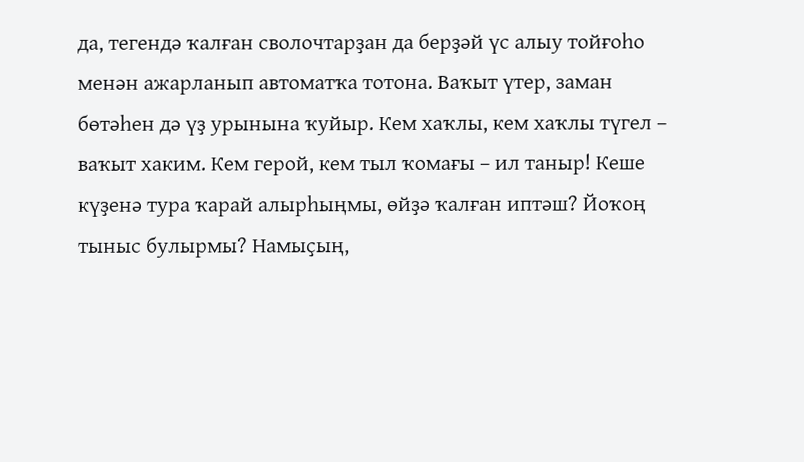да, тегендә ҡалған сволочтарҙан да берҙәй үс алыу тойғоһо менән ажарланып автоматҡа тотона. Ваҡыт үтер, заман бөтәһен дә үҙ урынына ҡуйыр. Кем хаҡлы, кем хаҡлы түгел – ваҡыт хаким. Кем герой, кем тыл ҡомағы – ил таныр! Кеше күҙенә тура ҡарай алырһыңмы, өйҙә ҡалған иптәш? Йоҡоң тыныс булырмы? Намыҫың,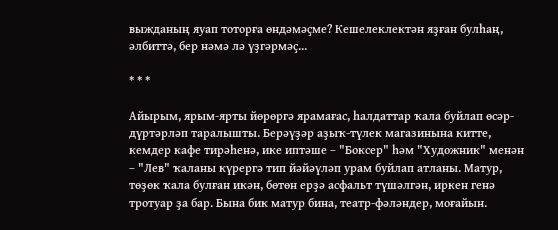выжданың яуап тоторға өндәмәҫме? Кешелеклектән яҙған булһаң, әлбиттә, бер нәмә лә үҙгәрмәҫ...

* * *

Айырым, ярым-ярты йөрөргә ярамағас, һалдаттар ҡала буйлап өсәр-дүртәрләп таралышты. Берәүҙәр аҙыҡ-түлек магазинына китте, кемдер кафе тирәһенә, ике иптәше – "Боксер" һәм "Художник" менән – "Лев" ҡаланы күрергә тип йәйәүләп урам буйлап атланы. Матур, төҙөк ҡала булған икән, бөтөн ерҙә асфальт түшәлгән, иркен генә тротуар ҙа бар. Бына бик матур бина, театр-фәләндер, моғайын.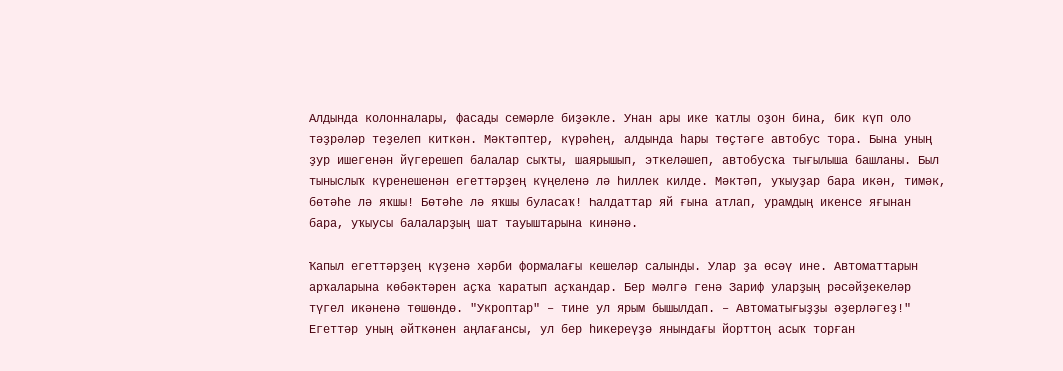Алдында колонналары, фасады семәрле биҙәкле. Унан ары ике ҡатлы оҙон бина, бик күп оло тәҙрәләр теҙелеп киткән. Мәктәптер, күрәһең, алдында һары төҫтәге автобус тора. Бына уның ҙур ишегенән йүгерешеп балалар сыҡты, шаярышып, эткеләшеп, автобусҡа тығылыша башланы. Был тыныслыҡ күренешенән егеттәрҙең күңеленә лә һиллек килде. Мәктәп, уҡыуҙар бара икән, тимәк, бөтәһе лә яҡшы! Бөтәһе лә яҡшы буласаҡ! Һалдаттар яй ғына атлап, урамдың икенсе яғынан бара, уҡыусы балаларҙың шат тауыштарына кинәнә.

Ҡапыл егеттәрҙең күҙенә хәрби формалағы кешеләр салынды. Улар ҙа өсәү ине. Автоматтарын арҡаларына көбәктәрен аҫҡа ҡаратып аҫҡандар. Бер мәлгә генә Зариф уларҙың рәсәйҙекеләр түгел икәненә төшөндө. "Укроптар" – тине ул ярым бышылдап. – Автоматығыҙҙы әҙерләгеҙ!" Егеттәр уның әйткәнен аңлағансы, ул бер һикереүҙә янындағы йорттоң асыҡ торған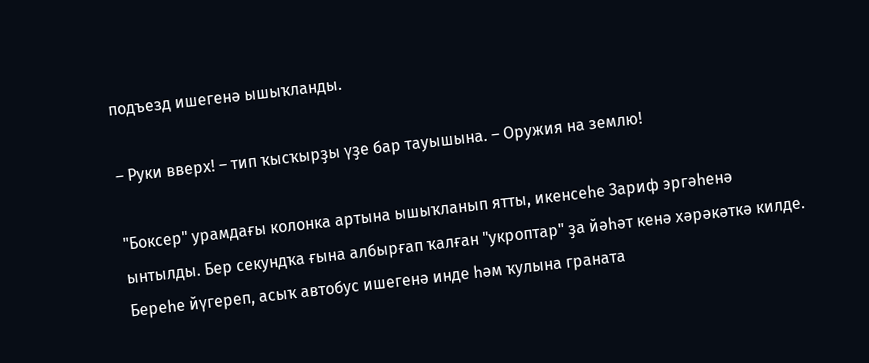подъезд ишегенә ышыҡланды.

– Руки вверх! – тип ҡысҡырҙы үҙе бар тауышына. – Оружия на землю!

"Боксер" урамдағы колонка артына ышыҡланып ятты, икенсеһе Зариф эргәһенә ынтылды. Бер секундҡа ғына албырғап ҡалған "укроптар" ҙа йәһәт кенә хәрәкәткә килде. Береһе йүгереп, асыҡ автобус ишегенә инде һәм ҡулына граната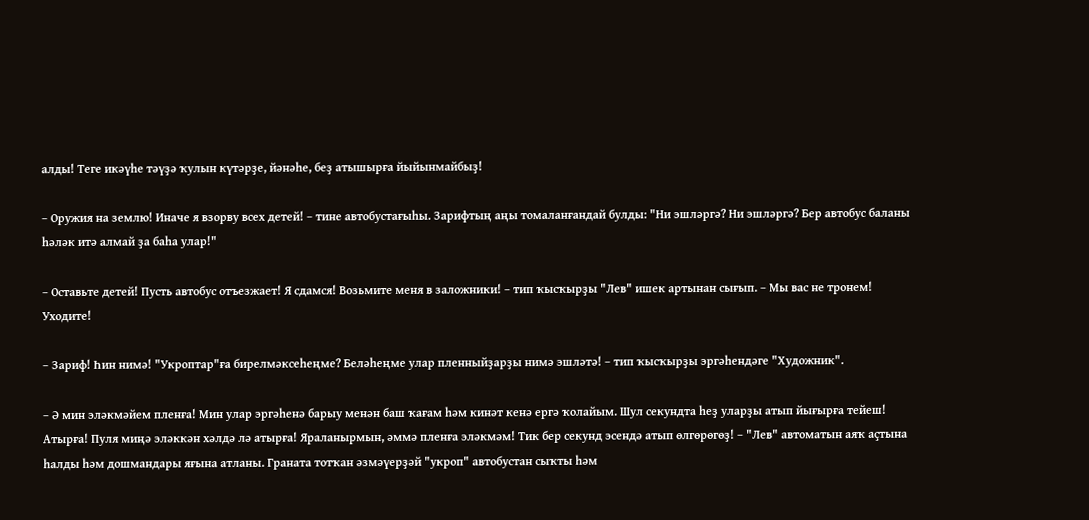алды! Теге икәүһе тәүҙә ҡулын күтәрҙе, йәнәһе, беҙ атышырға йыйынмайбыҙ!

– Оружия на землю! Иначе я взорву всех детей! – тине автобустағыһы. Зарифтың аңы томаланғандай булды: "Ни эшләргә? Ни эшләргә? Бер автобус баланы һәләк итә алмай ҙа баһа улар!"

– Оставьте детей! Пусть автобус отъезжает! Я сдамся! Возьмите меня в заложники! – тип ҡысҡырҙы "Лев" ишек артынан сығып. – Мы вас не тронем! Уходите!

– Зариф! Һин нимә! "Укроптар"ға бирелмәксеһеңме? Беләһеңме улар пленныйҙарҙы нимә эшләтә! – тип ҡысҡырҙы эргәһендәге "Художник".

– Ә мин эләкмәйем пленға! Мин улар эргәһенә барыу менән баш ҡағам һәм кинәт кенә ергә ҡолайым. Шул секундта һеҙ уларҙы атып йығырға тейеш! Атырға! Пуля миңә эләккән хәлдә лә атырға! Яраланырмын, әммә пленға эләкмәм! Тик бер секунд эсендә атып өлгөрөгөҙ! – "Лев" автоматын аяҡ аҫтына һалды һәм дошмандары яғына атланы. Граната тотҡан әзмәүерҙәй "укроп" автобустан сыҡты һәм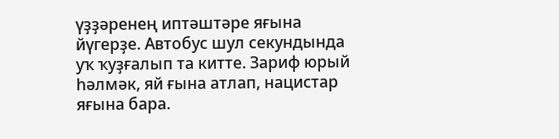үҙҙәренең иптәштәре яғына йүгерҙе. Автобус шул секундында уҡ ҡуҙғалып та китте. Зариф юрый һәлмәк, яй ғына атлап, нацистар яғына бара.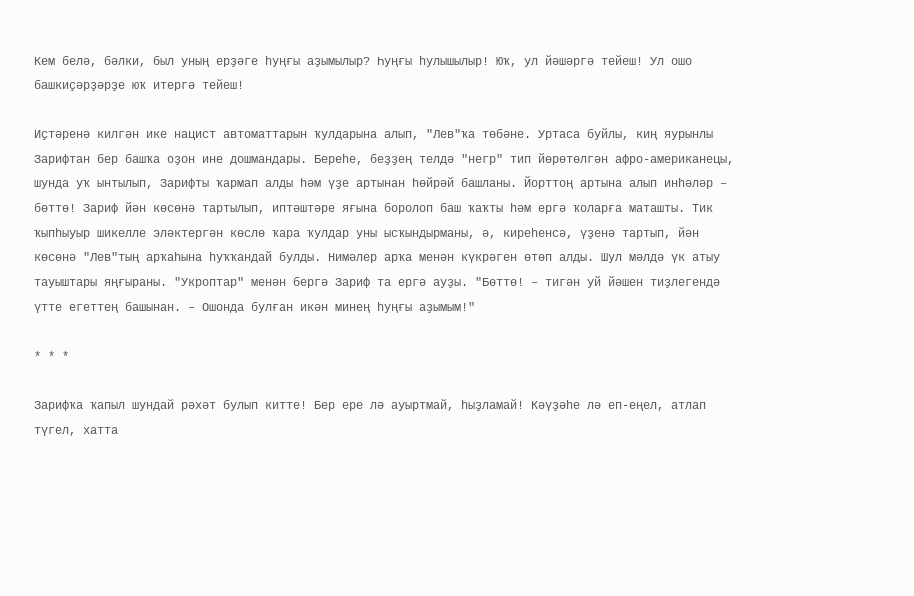Кем белә, бәлки, был уның ерҙәге һуңғы аҙымылыр? Һуңғы һулышылыр! Юҡ, ул йәшәргә тейеш! Ул ошо башкиҫәрҙәрҙе юҡ итергә тейеш!

Иҫтәренә килгән ике нацист автоматтарын ҡулдарына алып, "Лев"ҡа төбәне. Уртаса буйлы, киң яурынлы Зарифтан бер башҡа оҙон ине дошмандары. Береһе, беҙҙең телдә "негр" тип йөрөтөлгән афро-американецы, шунда уҡ ынтылып, Зарифты ҡармап алды һәм үҙе артынан һөйрәй башланы. Йорттоң артына алып инһәләр – бөттө! Зариф йән көсөнә тартылып, иптәштәре яғына боролоп баш ҡаҡты һәм ергә ҡоларға маташты. Тик ҡыпһыуыр шикелле эләктергән көслө ҡара ҡулдар уны ысҡындырманы, ә, киреһенсә, үҙенә тартып, йән көсөнә "Лев"тың арҡаһына һуҡҡандай булды. Нимәлер арҡа менән күкрәген өтөп алды. Шул мәлдә үк атыу тауыштары яңғыраны. "Укроптар" менән бергә Зариф та ергә ауҙы. "Бөттө! – тигән уй йәшен тиҙлегендә үтте егеттең башынан. – Ошонда булған икән минең һуңғы аҙымым!"

* * *

Зарифҡа ҡапыл шундай рәхәт булып китте! Бер ере лә ауыртмай, һыҙламай! Кәүҙәһе лә еп-еңел, атлап түгел, хатта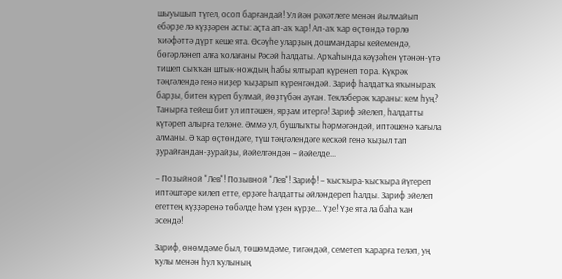шыуышып түгел, осоп барғандай! Ул йән рәхәтлеге менән йылмайып ебәрҙе лә күҙҙәрен асты: аҫта ап-аҡ ҡар! Ап-аҡ ҡар өҫтөндә төрлө ҡиәфәттә дүрт кеше ята. Өсәүһе уларҙың дошмандары кейемендә, бөгәрләнеп алға ҡолағаны Рәсәй һалдаты. Арҡаһында кәүҙәһен үтәнән-үтә тишеп сыҡҡан штык-нождың һабы ялтырап күренеп тора. Күкрәк тәңгәлендә генә ниҙер ҡыҙарып күренгәндәй. Зариф һалдатҡа яҡыныраҡ барҙы, битен күреп булмай, йөҙтүбән ауған. Текләберәк ҡараны: кем һуң? Танырға тейеш бит ул иптәшен, ярҙам итергә! Зариф эйелеп, һалдатты күтәреп алырға теләне. Әммә ул, бушлыҡты һәрмәгәндәй, иптәшенә ҡағыла алманы. Ә ҡар өҫтөндәге, түш тәңгәлендәге кескәй генә ҡыҙыл тап ҙурайғандан-ҙурайҙы, йәйелгәндән – йәйелде...

– Позыйной "Лев"! Позывной "Лев"! Зариф! – ҡысҡыра-ҡысҡыра йүгереп иптәштәре килеп етте, ерҙәге һалдатты әйләндереп һалды. Зариф эйелеп егеттең күҙҙәренә төбәлде һәм үҙен күрҙе... Үҙе! Үҙе ята ла баһа ҡан эсендә!

Зариф, өнөмдәме был, төшөмдәме, тигәндәй, семетеп ҡарарға теләп, уң ҡулы менән һул ҡулының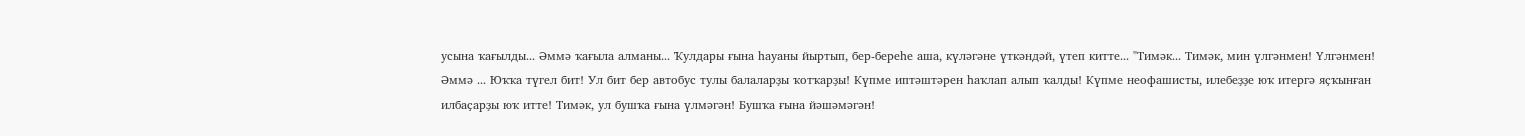усына ҡағылды... Әммә ҡағыла алманы... Ҡулдары ғына һауаны йыртып, бер-береһе аша, күләгәне үткәндәй, үтеп китте... "Тимәк... Тимәк, мин үлгәнмен! Үлгәнмен! Әммә ... Юҡҡа түгел бит! Ул бит бер автобус тулы балаларҙы ҡотҡарҙы! Күпме иптәштәрен һаҡлап алып ҡалды! Күпме неофашисты, илебеҙҙе юҡ итергә яҫҡынған илбаҫарҙы юҡ итте! Тимәк, ул бушҡа ғына үлмәгән! Бушҡа ғына йәшәмәгән!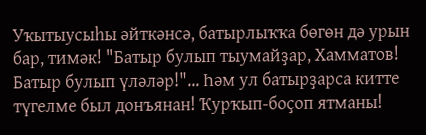Уҡытыусыһы әйткәнсә, батырлыҡҡа бөгөн дә урын бар, тимәк! "Батыр булып тыумайҙар, Хамматов! Батыр булып үләләр!"... Һәм ул батырҙарса китте түгелме был донъянан! Ҡурҡып-боҫоп ятманы!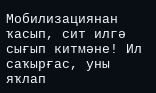Мобилизациянан ҡасып, сит илгә сығып китмәне! Ил саҡырғас, уны яҡлап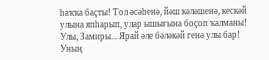һаҡҡа баҫты! Тол әсәһенә, йәш кәләшенә, кескәй улына япһарып, улар ышығына боҫоп ҡалманы! Улы, Замиры... Ярай әле бәләкәй генә улы бар! Уның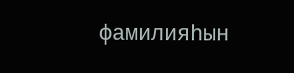фамилияһын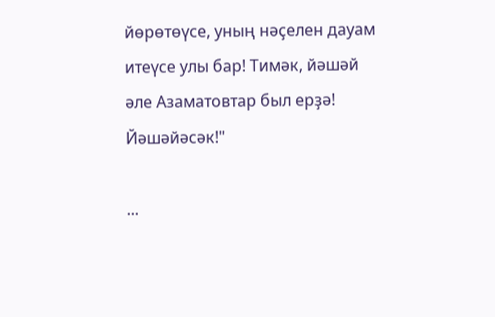йөрөтөүсе, уның нәҫелен дауам итеүсе улы бар! Тимәк, йәшәй әле Азаматовтар был ерҙә! Йәшәйәсәк!"

...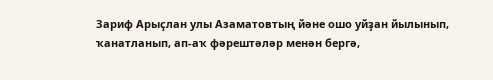Зариф Арыҫлан улы Азаматовтың йәне ошо уйҙан йылынып, ҡанатланып, ап-аҡ фәрештәләр менән бергә,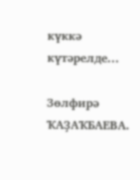күккә күтәрелде...

Зөлфирә ҠАҘАҠБАЕВА.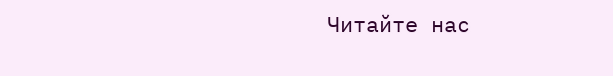Читайте нас